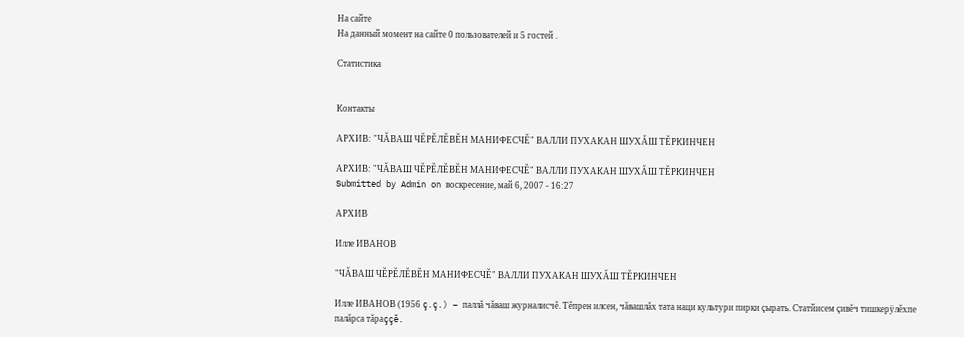На сайте
На данный момент на сайте 0 пользователей и 5 гостей .

Статистика


Контакты

АРХИВ: "ЧĂВАШ ЧĔРĔЛĔВĔН МАНИФЕСЧĔ" ВАЛЛИ ПУХАКАН ШУХĂШ ТĔРКИНЧЕН

АРХИВ: "ЧĂВАШ ЧĔРĔЛĔВĔН МАНИФЕСЧĔ" ВАЛЛИ ПУХАКАН ШУХĂШ ТĔРКИНЧЕН
Submitted by Admin on воскресение, май 6, 2007 - 16:27

АРХИВ

Илле ИВАНОВ

"ЧĂВАШ ЧĔРĔЛĔВĔН МАНИФЕСЧĔ" ВАЛЛИ ПУХАКАН ШУХĂШ ТĔРКИНЧЕН

Илле ИВАНОВ (1956 ç.ç.) – паллă чăваш журналисчĕ. Тĕпрен илсен, чăвашлăх тата наци культури пирки çырать. Статйисем çивĕч тишкерÿлĕхпе палăрса тăраççĕ.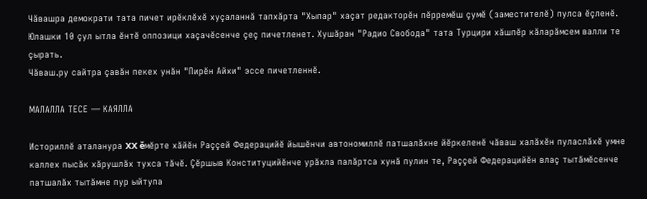Чăвашра демократи тата пичет ирĕклĕхĕ хуçаланнă тапхăрта "Хыпар" хаçат редакторĕн пĕрремĕш çумĕ (заместителĕ) пулса ĕçленĕ. Юлашки 10 çул ытла ĕнтĕ оппозици хаçачĕсенче çеç пичетленет. Хушăран "Радио Свобода" тата Турцири хăшпĕр кăларăмсем валли те çырать.
Чăваш.ру сайтра çавăн пекех унăн "Пирĕн Айхи" эссе пичетленнĕ.

МАЛАЛЛА ТЕСЕ — КАЯЛЛА

Историллĕ аталанура XX ĕмĕрте хăйĕн Раççей Федерацийĕ йышĕнчи автономиллĕ патшалăхне йĕркеленĕ чăваш халăхĕн пуласлăхĕ умне каллех пысăк хăрушлăх тухса тăчĕ. Çĕршыв Конституцийĕнче урăхла палăртса хунă пулин те, Раççей Федерацийĕн влаç тытăмĕсенче патшалăх тытăмне пур ыйтупа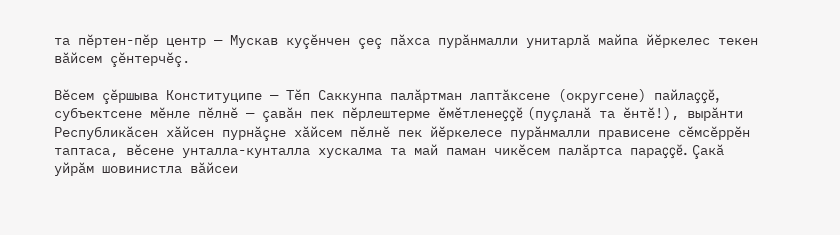та пĕртен-пĕр центр — Мускав куçĕнчен çеç пăхса пурăнмалли унитарлă майпа йĕркелес текен вăйсем çĕнтерчĕç.

Вĕсем çĕршыва Конституципе — Тĕп Саккунпа палăртман лаптăксене (округсене) пайлаççĕ, субъектсене мĕнле пĕлнĕ — çавăн пек пĕрлештерме ĕмĕтленеççĕ (пуçланă та ĕнтĕ!), вырăнти Республикăсен хăйсен пурнăçне хăйсем пĕлнĕ пек йĕркелесе пурăнмалли прависене сĕмсĕррĕн таптаса, вĕсене унталла-кунталла хускалма та май паман чикĕсем палăртса параççĕ. Çакă уйрăм шовинистла вăйсеи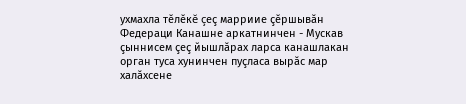ухмахла тĕлĕкĕ çеç марриие çĕршывăн Федераци Канашне аркатнинчен - Мускав çыннисем çеç йышлăрах ларса канашлакан орган туса хунинчен пуçласа вырăс мар халăхсене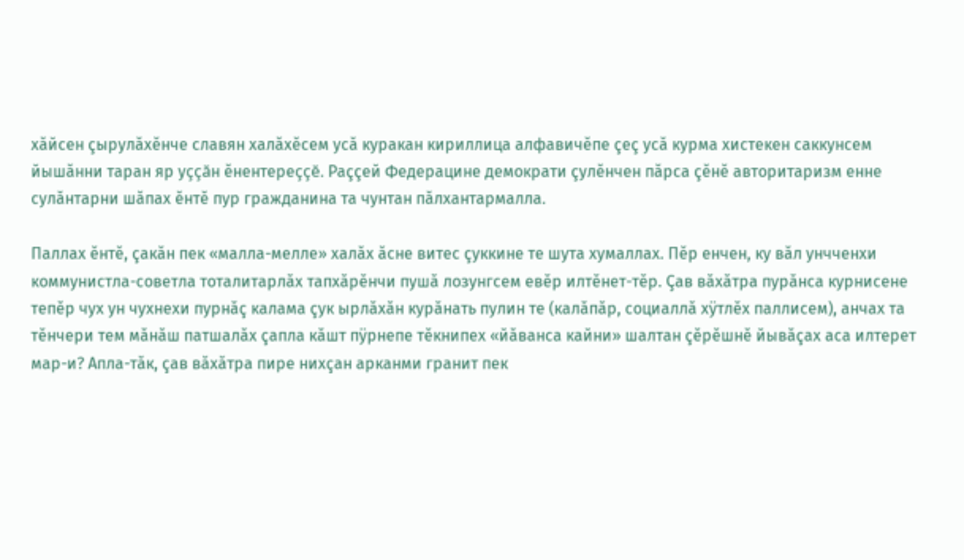хăйсен çырулăхĕнче славян халăхĕсем усă куракан кириллица алфавичĕпе çеç усă курма хистекен саккунсем йышăнни таран яр уççăн ĕнентереççĕ. Раççей Федерацине демократи çулĕнчен пăрса çĕнĕ авторитаризм енне сулăнтарни шăпах ĕнтĕ пур гражданина та чунтан пăлхантармалла.

Паллах ĕнтĕ, çакăн пек «малла-мелле» халăх ăсне витес çуккине те шута хумаллах. Пĕр енчен, ку вăл унчченхи коммунистла-советла тоталитарлăх тапхăрĕнчи пушă лозунгсем евĕр илтĕнет-тĕр. Çав вăхăтра пурăнса курнисене тепĕр чух ун чухнехи пурнăç калама çук ырлăхăн курăнать пулин те (калăпăр, социаллă хÿтлĕх паллисем), анчах та тĕнчери тем мăнăш патшалăх çапла кăшт пÿрнепе тĕкнипех «йăванса кайни» шалтан çĕрĕшнĕ йывăçах аса илтерет мар-и? Апла-тăк, çав вăхăтра пире нихçан арканми гранит пек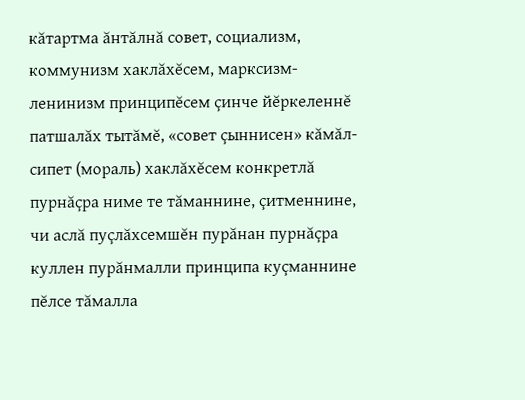кăтартма ăнтăлнă совет, социализм, коммунизм хаклăхĕсем, марксизм-ленинизм принципĕсем çинче йĕркеленнĕ патшалăх тытăмĕ, «совет çыннисен» кăмăл-сипет (мораль) хаклăхĕсем конкретлă пурнăçра ниме те тăманнине, çитменнине, чи аслă пуçлăхсемшĕн пурăнан пурнăçра куллен пурăнмалли принципа куçманнине пĕлсе тăмалла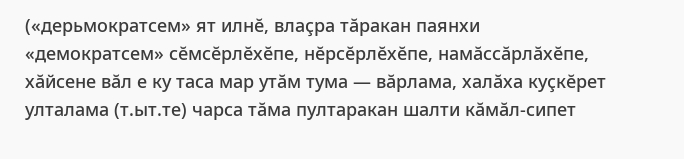(«дерьмократсем» ят илнĕ, влаçра тăракан паянхи «демократсем» сĕмсĕрлĕхĕпе, нĕрсĕрлĕхĕпе, намăссăрлăхĕпе, хăйсене вăл е ку таса мар утăм тума — вăрлама, халăха куçкĕрет улталама (т.ыт.те) чарса тăма пултаракан шалти кăмăл-сипет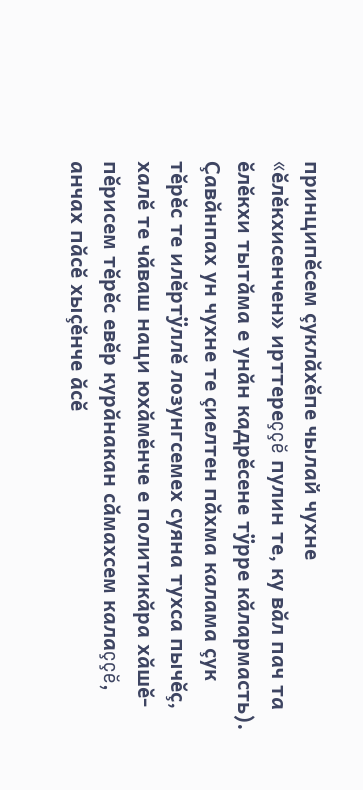принципĕсем çуклăхĕпе чылай чухне «ĕлĕкхисенчен» ирттереççĕ пулин те, ку вăл пач та ĕлĕкхи тытăма е унăн кадрĕсене тÿрре кăлармасть). Çавăнпах ун чухне те çиелтен пăхма калама çук тĕрĕс те илĕртÿллĕ лозунгсемех суяна тухса пычĕç, халĕ те чăваш наци юхăмĕнче е политикăра хăшĕ-пĕрисем тĕрĕс евĕр курăнакан сăмахсем калаççĕ, анчах пăсĕ хыçĕнче ăсĕ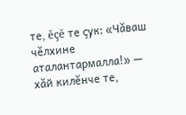те, ĕçĕ те çук: «Чăваш чĕлхине аталантармалла!» — хăй килĕнче те,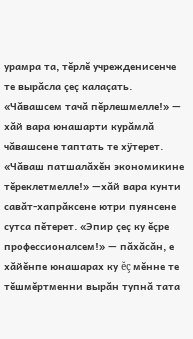урамра та, тĕрлĕ учрежденисенче те вырăсла çеç калаçать. «Чăвашсем тачă пĕрлешмелле!» — хăй вара юнашарти курăмлă чăвашсене таптать те хÿтерет. «Чăваш патшалăхĕн экономикине тĕреклетмелле!» —хăй вара кунти савăт-хапрăксене ютри пуянсене сутса пĕтерет. «Эпир çеç ку ĕçре профессионалсем!» — пăхăсăн, е хăйĕнпе юнашарах ку ĕç мĕнне те тĕшмĕртменни вырăн тупнă тата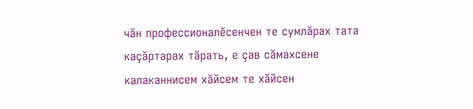чăн профессионалĕсенчен те сумлăрах тата каçăртарах тăрать, е çав сăмахсене калаканнисем хăйсем те хăйсен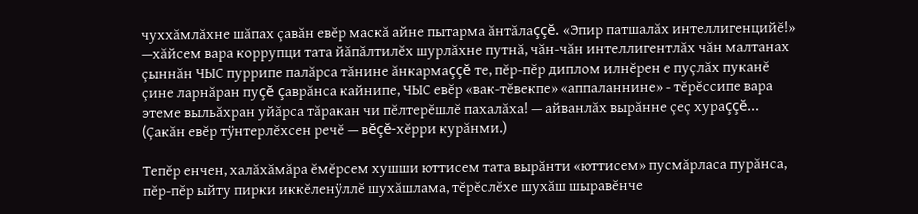чуххăмлăхне шăпах çавăн евĕр маскă айне пытарма ăнтăлаççĕ. «Эпир патшалăх интеллигенцийĕ!» —хăйсем вара коррупци тата йăпăлтилĕх шурлăхне путнă, чăн-чăн интеллигентлăх чăн малтанах çыннăн ЧЫС пуррипе палăрса тăнине ăнкармаççĕ те, пĕр-пĕр диплом илнĕрен е пуçлăх пуканĕ çине ларнăран пуçĕ çаврăнса кайнипе, ЧЫС евĕр «вак-тĕвекпе» «аппаланнине» - тĕрĕссипе вара этеме выльăхран уйăрса тăракан чи пĕлтерĕшлĕ пахалăха! — айванлăх вырăнне çеç хураççĕ... (Çакăн евĕр тÿнтерлĕхсен речĕ — вĕçĕ-хĕрри курăнми.)

Тепĕр енчен, халăхăмăра ĕмĕрсем хушши юттисем тата вырăнти «юттисем» пусмăрласа пурăнса, пĕр-пĕр ыйту пирки иккĕленÿллĕ шухăшлама, тĕрĕслĕхе шухăш шыравĕнче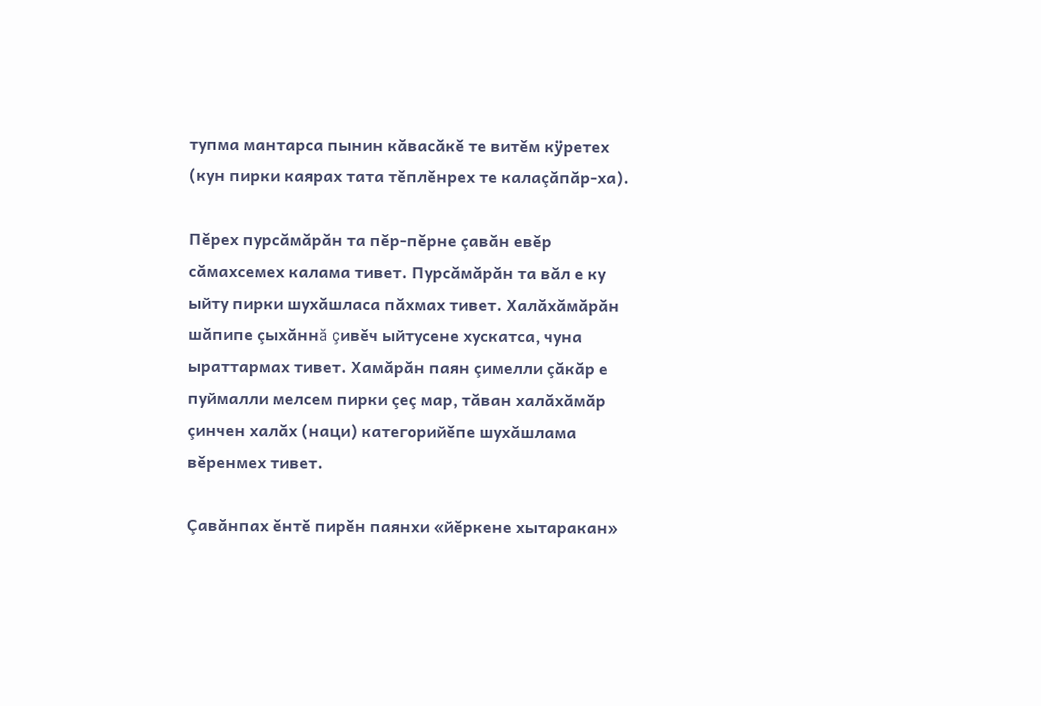тупма мантарса пынин кăвасăкĕ те витĕм кÿретех (кун пирки каярах тата тĕплĕнрех те калаçăпăр-ха).

Пĕрех пурсăмăрăн та пĕр-пĕрне çавăн евĕр сăмахсемех калама тивет. Пурсăмăрăн та вăл е ку ыйту пирки шухăшласа пăхмах тивет. Халăхăмăрăн шăпипе çыхăннă çивĕч ыйтусене хускатса, чуна ыраттармах тивет. Хамăрăн паян çимелли çăкăр е пуймалли мелсем пирки çеç мар, тăван халăхăмăр çинчен халăх (наци) категорийĕпе шухăшлама вĕренмех тивет.

Çавăнпах ĕнтĕ пирĕн паянхи «йĕркене хытаракан»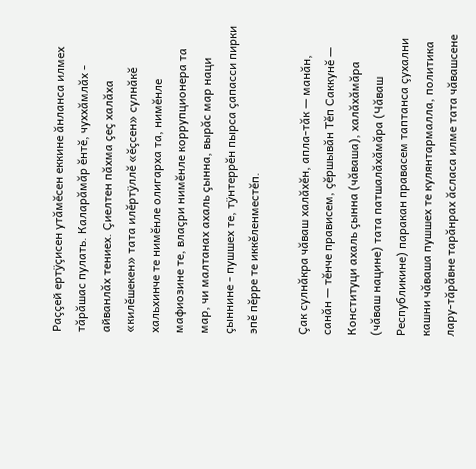Раççей ертÿçисен утăмĕсен еккине ăнланса илмех тăрăшас пулать. Каларăмăр ĕнтĕ, чуххăмлăх - айванлăх тениех. Çиелтен пăхма çеç халăха «килĕшекен» тата илĕртÿллĕ «ĕçсен» сулнăкĕ хальхинче те нимĕнле олигарха та, нимĕнле мафиозине те, влаçри нимĕнле коррупционера та мар, чи малтанах ахаль çынна, вырăс мар наци çыннине - пушшех те, тÿнтеррĕн пырса çапасси пирки эпĕ пĕрре те иккĕленместĕп.

Çак сулнăкра чăваш халăхĕн, апла-тăк — манăн, санăн — тĕнче прависем, çĕршывăн Тĕп Саккунĕ — Конституци ахаль çынна (чăваша), халăхăмăра (чăваш нацине) тата патшалăхăмăра (Чăваш Республикине) паракан правасем таптанса çухални кашни чăваша пушшех те кулянтармалла, политика лару-тăрăвне тарăнрах ăсласа илме тата чăвашсене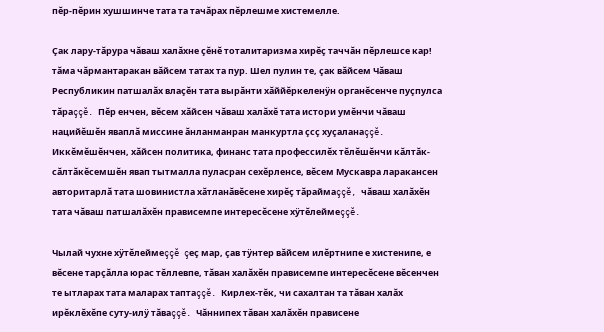пĕр-пĕрин хушшинче тата та тачăрах пĕрлешме хистемелле.

Çак лару-тăрура чăваш халăхне çĕнĕ тоталитаризма хирĕç таччăн пĕрлешсе кар! тăма чăрмантаракан вăйсем татах та пур. Шел пулин те, çак вăйсем Чăваш Республикин патшалăх влаçĕн тата вырăнти хăййĕркеленÿн органĕсенче пуçпулса тăраççĕ. Пĕр енчен, вĕсем хăйсен чăваш халăхĕ тата истори умĕнчи чăваш нацийĕшĕн яваплă миссине ăнланманран манкуртла çсç хуçаланаççĕ. Иккĕмĕшĕнчен, хăйсен политика, финанс тата профессилĕх тĕлĕшĕнчи кăлтăк-сăлтăкĕсемшĕн явап тытмалла пуласран сехĕрленсе, вĕсем Мускавра ларакансен авторитарлă тата шовинистла хăтланăвĕсене хирĕç тăраймаççĕ, чăваш халăхĕн тата чăваш патшалăхĕн прависемпе интересĕсене хÿтĕлеймеççĕ.

Чылай чухне хÿтĕлеймеççĕ çеç мар, çав тÿнтер вăйсем илĕртнипе е хистенипе, е вĕсене тарçăлла юрас тĕллевпе, тăван халăхĕн прависемпе интересĕсене вĕсенчен те ытларах тата маларах таптаççĕ. Кирлех-тĕк, чи сахалтан та тăван халăх ирĕклĕхĕпе суту-илÿ тăваççĕ. Чăннипех тăван халăхĕн прависене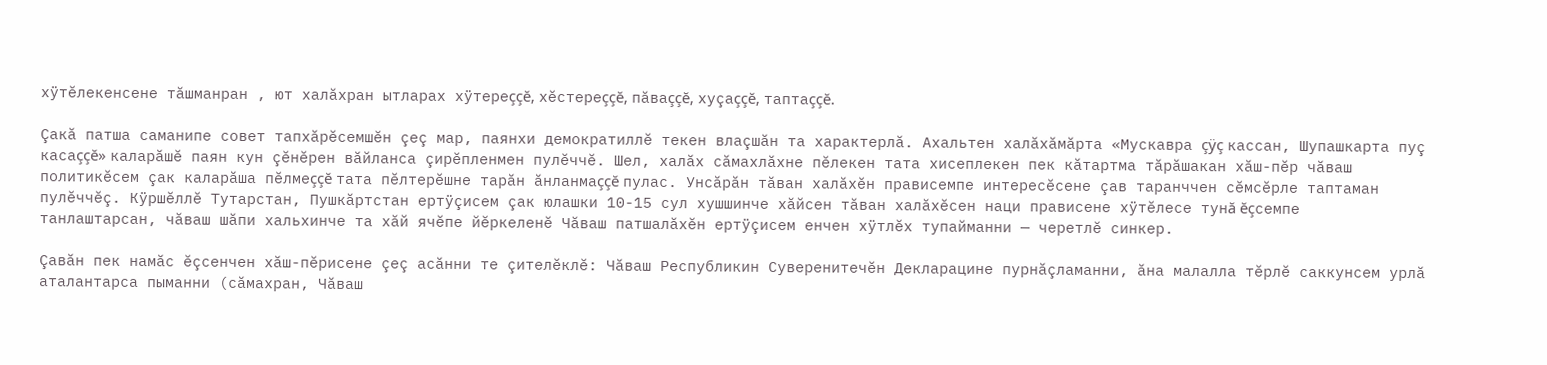хÿтĕлекенсене тăшманран , ют халăхран ытларах хÿтереççĕ, хĕстереççĕ, пăваççĕ, хуçаççĕ, таптаççĕ.

Çакă патша саманипе совет тапхăрĕсемшĕн çеç мар, паянхи демократиллĕ текен влаçшăн та характерлă. Ахальтен халăхăмăрта «Мускавра çÿç кассан, Шупашкарта пуç касаççĕ» каларăшĕ паян кун çĕнĕрен вăйланса çирĕпленмен пулĕччĕ. Шел, халăх сăмахлăхне пĕлекен тата хисеплекен пек кăтартма тăрăшакан хăш-пĕр чăваш политикĕсем çак каларăша пĕлмеççĕ тата пĕлтерĕшне тарăн ăнланмаççĕ пулас. Унсăрăн тăван халăхĕн прависемпе интересĕсене çав таранччен сĕмсĕрле таптаман пулĕччĕç. Кÿршĕллĕ Тутарстан, Пушкăртстан ертÿçисем çак юлашки 10-15 сул хушшинче хăйсен тăван халăхĕсен наци прависене хÿтĕлесе тунă ĕçсемпе танлаштарсан, чăваш шăпи хальхинче та хăй ячĕпе йĕркеленĕ Чăваш патшалăхĕн ертÿçисем енчен хÿтлĕх тупайманни — черетлĕ синкер.

Çавăн пек намăс ĕçсенчен хăш-пĕрисене çеç асăнни те çителĕклĕ: Чăваш Республикин Суверенитечĕн Декларацине пурнăçламанни, ăна малалла тĕрлĕ саккунсем урлă аталантарса пыманни (сăмахран, Чăваш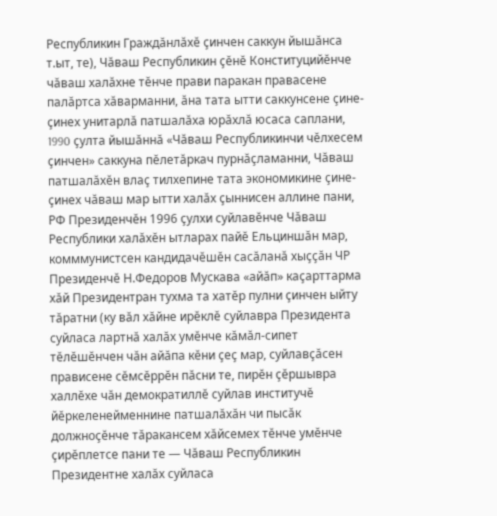Республикин Граждăнлăхĕ çинчен саккун йышăнса т.ыт, те), Чăваш Республикин çĕнĕ Конституцийĕнче чăваш халăхне тĕнче прави паракан правасене палăртса хăварманни, ăна тата ытти саккунсене çине-çинех унитарлă патшалăха юрăхлă юсаса саплани, 1990 çулта йышăннă «Чăваш Республикинчи чĕлхесем çинчен» саккуна пĕлетăркач пурнăçламанни, Чăваш патшалăхĕн влаç тилхепине тата экономикине çине-çинех чăваш мар ытти халăх çыннисен аллине пани, РФ Президенчĕн 1996 çулхи суйлавĕнче Чăваш Республики халăхĕн ытларах пайĕ Ельциншăн мар, комммунистсен кандидачĕшĕн сасăланă хыççăн ЧР Президенчĕ Н.Федоров Мускава «айăп» каçарттарма хăй Президентран тухма та хатĕр пулни çинчен ыйту тăратни (ку вăл хăйне ирĕклĕ суйлавра Президента суйласа лартнă халăх умĕнче кăмăл-сипет тĕлĕшĕнчен чăн айăпа кĕни çеç мар, суйлавçăсен прависене сĕмсĕррĕн пăсни те, пирĕн çĕршывра халлĕхе чăн демократиллĕ суйлав институчĕ йĕркеленейменнине патшалăхăн чи пысăк должноçĕнче тăракансем хăйсемех тĕнче умĕнче çирĕплетсе пани те — Чăваш Республикин Президентне халăх суйласа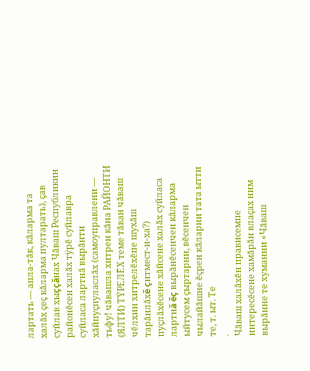лартать — апла-тăк, кăларма та халăх çеç кăларма пултарать), çав суйлав хыççăнах Чăваш Республикин районĕсен халăх тÿрĕ суйлавра суйласа лартнă вырăнти хăйпуçпуласлăх (самоуправлени — тьфу! чăвашла хитрен кăна РАЙОНТИ (ЯЛТИ) ТŸРЕЛĔХ теме тăван чăваш чĕлхин хитрелĕхĕпе шухăш тарăнлăхĕ çитмест-и-ха?) пуçлăхĕсене хăйсене халăх суйласа лартнă ĕç вырăнĕсенчен кăларма ыйтусем çыртарни, вĕсенчен чылайăшне ĕçрен кăларни тата ытти те, т. ыт. Те
.
Чăваш халăхĕн прависемпе интересĕсене хамăрăн влаçах ним вырăнне те хуманни «Чăваш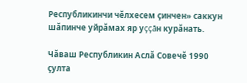Республикинчи чĕлхесем çинчен» саккун шăпинче уйрăмах яр уççăн курăнать.

Чăваш Республикин Аслă Совечĕ 1990 çулта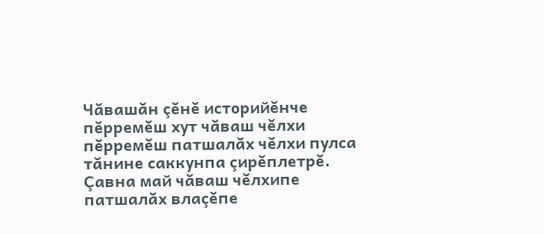Чăвашăн çĕнĕ историйĕнче пĕрремĕш хут чăваш чĕлхи пĕрремĕш патшалăх чĕлхи пулса тăнине саккунпа çирĕплетрĕ. Çавна май чăваш чĕлхипе патшалăх влаçĕпе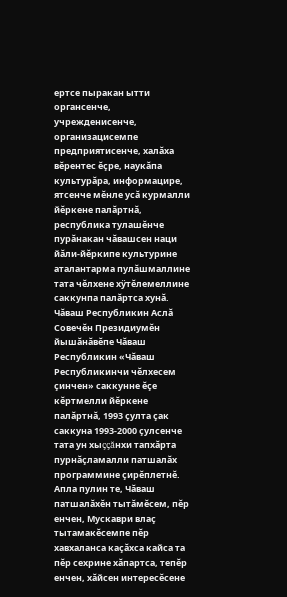ертсе пыракан ытти органсенче, учрежденисенче, организацисемпе предприятисенче, халăха вĕрентес ĕçре, наукăпа культурăра, информацире, ятсенче мĕнле усă курмалли йĕркене палăртнă, республика тулашĕнче пурăнакан чăвашсен наци йăли-йĕркипе культурине аталантарма пулăшмаллине тата чĕлхене хÿтĕлемеллине саккунпа палăртса хунă. Чăваш Республикин Аслă Совечĕн Президиумĕн йышăнăвĕпе Чăваш Республикин «Чăваш Республикинчи чĕлхесем çинчен» саккунне ĕçе кĕртмелли йĕркене палăртнă, 1993 çулта çак саккуна 1993-2000 çулсенче тата ун хыççăнхи тапхăрта пурнăçламалли патшалăх программине çирĕплетнĕ. Апла пулин те, Чăваш патшалăхĕн тытăмĕсем, пĕр енчен, Мускаври влаç тытамакĕсемпе пĕр хавхаланса каçăхса кайса та пĕр сехрине хăпартса, тепĕр енчен, хăйсен интересĕсене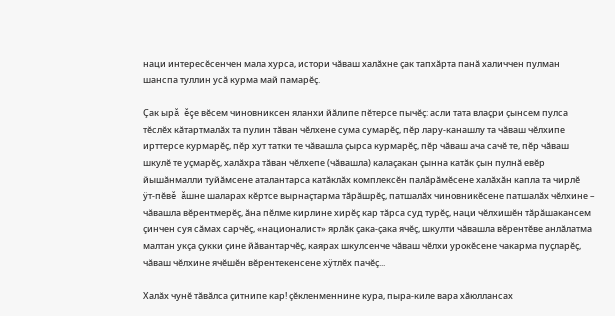наци интересĕсенчен мала хурса, истори чăваш халăхне çак тапхăрта панă халиччен пулман шанспа туллин усă курма май памарĕç.

Çак ырă ĕçе вĕсем чиновниксен яланхи йăлипе пĕтерсе пычĕç: асли тата влаçри çынсем пулса тĕслĕх кăтартмалăх та пулин тăван чĕлхене сума сумарĕç, пĕр лару-канашлу та чăваш чĕлхипе ирттерсе курмарĕç, пĕр хут татки те чăвашла çырса курмарĕç, пĕр чăваш ача сачĕ те, пĕр чăваш шкулĕ те уçмарĕç, халăхра тăван чĕлхепе (чăвашла) калаçакан çынна катăк çын пулнă евĕр йышăнмалли туйăмсене аталантарса катăклăх комплексĕн палăрăмĕсене халăхăн капла та чирлĕ ÿт-пĕвĕ ăшне шаларах кĕртсе вырнаçтарма тăрăшрĕç, патшалăх чиновникĕсене патшалăх чĕлхине – чăвашла вĕрентмерĕç, ăна пĕлме кирлине хирĕç кар тăрса суд турĕç, наци чĕлхишĕн тăрăшакансем çинчен суя сăмах сарчĕç, «националист» ярлăк çака-çака ячĕç, шкулти чăвашла вĕрентĕве анлăлатма малтан укçа çукки çине йăвантарчĕç, каярах шкулсенче чăваш чĕлхи урокĕсене чакарма пуçларĕç, чăваш чĕлхине ячĕшĕн вĕрентекенсене хÿтлĕх пачĕç...

Халăх чунĕ тăвăлса çитнипе кар! çĕкленменнине кура, пыра-киле вара хăюллансах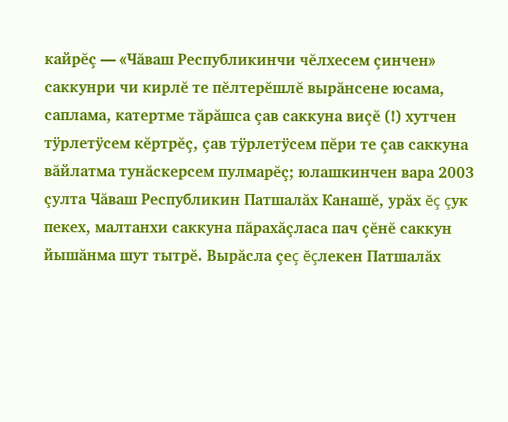кайрĕç — «Чăваш Республикинчи чĕлхесем çинчен» саккунри чи кирлĕ те пĕлтерĕшлĕ вырăнсене юсама, саплама, катертме тăрăшса çав саккуна виçĕ (!) хутчен тÿрлетÿсем кĕртрĕç, çав тÿрлетÿсем пĕри те çав саккуна вăйлатма тунăскерсем пулмарĕç; юлашкинчен вара 2003 çулта Чăваш Республикин Патшалăх Канашĕ, урăх ĕç çук пекех, малтанхи саккуна пăрахăçласа пач çĕнĕ саккун йышăнма шут тытрĕ. Вырăсла çеç ĕçлекен Патшалăх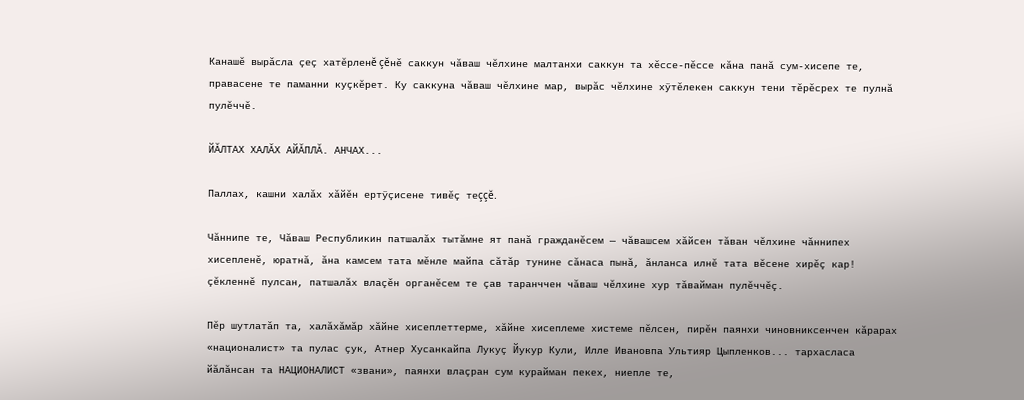Канашĕ вырăсла çеç хатĕрленĕ çĕнĕ саккун чăваш чĕлхине малтанхи саккун та хĕссе-пĕссе кăна панă сум-хисепе те, правасене те паманни куçкĕрет. Ку саккуна чăваш чĕлхине мар, вырăс чĕлхине хÿтĕлекен саккун тени тĕрĕсрех те пулнă пулĕччĕ.

ЙĂЛТАХ ХАЛĂХ АЙĂПЛĂ. АНЧАХ...

Паллах, кашни халăх хăйĕн ертÿçисене тивĕç теççĕ.

Чăннипе те, Чăваш Республикин патшалăх тытăмне ят панă гражданĕсем — чăвашсем хăйсен тăван чĕлхине чăннипех хисепленĕ, юратнă, ăна камсем тата мĕнле майпа сăтăр тунине сăнаса пынă, ăнланса илнĕ тата вĕсене хирĕç кар! çĕкленнĕ пулсан, патшалăх влаçĕн органĕсем те çав таранччен чăваш чĕлхине хур тăвайман пулĕччĕç.

Пĕр шутлатăп та, халăхăмăр хăйне хисеплеттерме, хăйне хисеплеме хистеме пĕлсен, пирĕн паянхи чиновниксенчен кăрарах «националист» та пулас çук, Атнер Хусанкайпа Лукуç Йукур Кули, Илле Ивановпа Ультияр Цыпленков... тархасласа йăлăнсан та НАЦИОНАЛИСТ «звани», паянхи влаçран сум курайман пекех, ниепле те,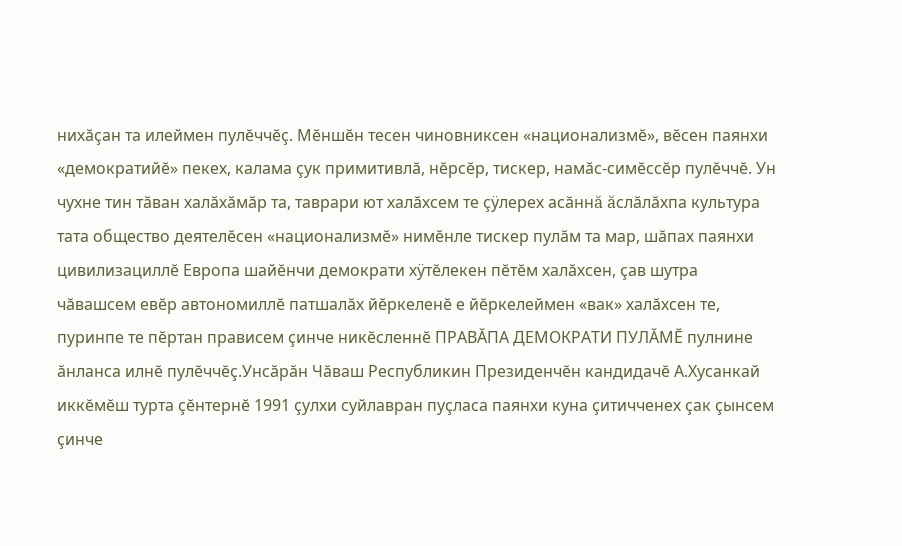нихăçан та илеймен пулĕччĕç. Мĕншĕн тесен чиновниксен «национализмĕ», вĕсен паянхи «демократийĕ» пекех, калама çук примитивлă, нĕрсĕр, тискер, намăс-симĕссĕр пулĕччĕ. Ун чухне тин тăван халăхăмăр та, таврари ют халăхсем те çÿлерех асăннă ăслăлăхпа культура тата общество деятелĕсен «национализмĕ» нимĕнле тискер пулăм та мар, шăпах паянхи цивилизациллĕ Европа шайĕнчи демократи хÿтĕлекен пĕтĕм халăхсен, çав шутра чăвашсем евĕр автономиллĕ патшалăх йĕркеленĕ е йĕркелеймен «вак» халăхсен те, пуринпе те пĕртан прависем çинче никĕсленнĕ ПРАВĂПА ДЕМОКРАТИ ПУЛĂМĔ пулнине ăнланса илнĕ пулĕччĕç.Унсăрăн Чăваш Республикин Президенчĕн кандидачĕ А.Хусанкай иккĕмĕш турта çĕнтернĕ 1991 çулхи суйлавран пуçласа паянхи куна çитичченех çак çынсем çинче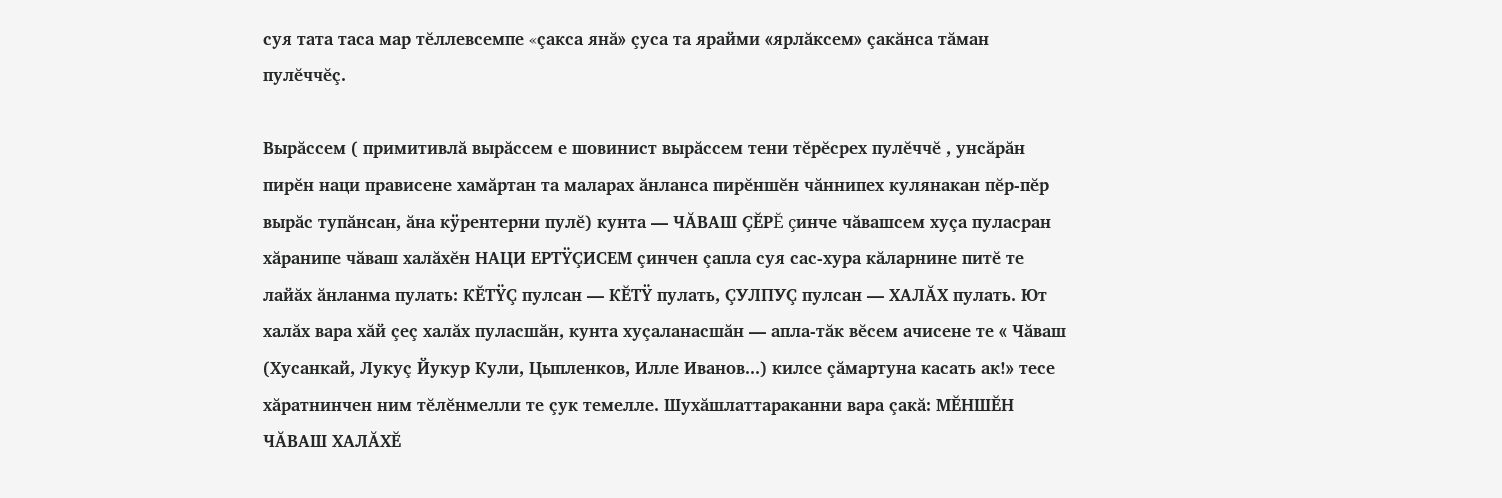суя тата таса мар тĕллевсемпе «çакса янă» çуса та ярайми «ярлăксем» çакăнса тăман пулĕччĕç.

Вырăссем ( примитивлă вырăссем е шовинист вырăссем тени тĕрĕсрех пулĕччĕ , унсăрăн пирĕн наци прависене хамăртан та маларах ăнланса пирĕншĕн чăннипех кулянакан пĕр-пĕр вырăс тупăнсан, ăна кÿрентерни пулĕ) кунта — ЧĂВАШ ÇĔРĔ çинче чăвашсем хуçа пуласран хăранипе чăваш халăхĕн НАЦИ ЕРТŸÇИСЕМ çинчен çапла суя сас-хура кăларнине питĕ те лайăх ăнланма пулать: КĔТŸÇ пулсан — КĔТŸ пулать, ÇУЛПУÇ пулсан — ХАЛĂХ пулать. Ют халăх вара хăй çеç халăх пуласшăн, кунта хуçаланасшăн — апла-тăк вĕсем ачисене те « Чăваш (Хусанкай, Лукуç Йукур Кули, Цыпленков, Илле Иванов...) килсе çăмартуна касать ак!» тесе хăратнинчен ним тĕлĕнмелли те çук темелле. Шухăшлаттараканни вара çакă: МĔНШĔН ЧĂВАШ ХАЛĂХĔ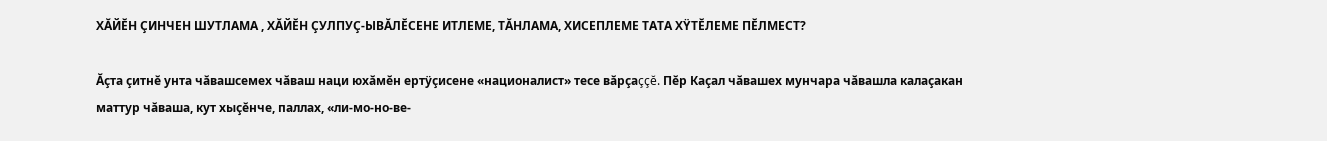ХĂЙĔН ÇИНЧЕН ШУТЛАМА , ХĂЙĔН ÇУЛПУÇ-ЫВĂЛĔСЕНЕ ИТЛЕМЕ, ТĂНЛАМА, ХИСЕПЛЕМЕ ТАТА ХŸТĔЛЕМЕ ПĔЛМЕСТ?

Ăçта çитнĕ унта чăвашсемех чăваш наци юхăмĕн ертÿçисене «националист» тесе вăрçаççĕ. Пĕр Каçал чăвашех мунчара чăвашла калаçакан маттур чăваша, кут хыçĕнче, паллах, «ли-мо-но-ве-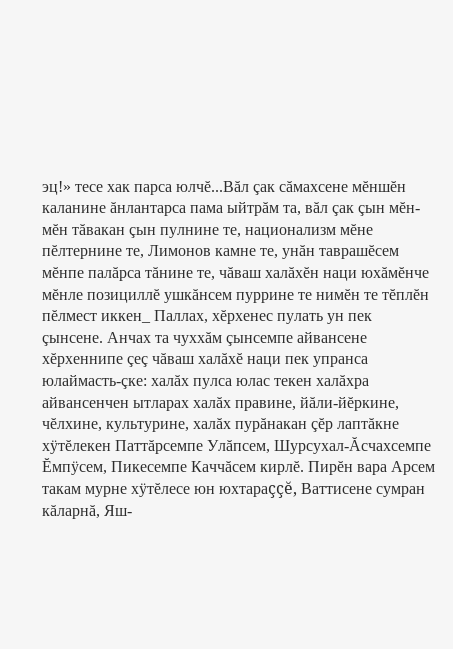эц!» тесе хак парса юлчĕ...Вăл çак сăмахсене мĕншĕн каланине ăнлантарса пама ыйтрăм та, вăл çак çын мĕн-мĕн тăвакан çын пулнине те, национализм мĕне пĕлтернине те, Лимонов камне те, унăн таврашĕсем мĕнпе палăрса тăнине те, чăваш халăхĕн наци юхăмĕнче мĕнле позициллĕ ушкăнсем пуррине те нимĕн те тĕплĕн пĕлмест иккен_ Паллах, хĕрхенес пулать ун пек çынсене. Анчах та чуххăм çынсемпе айвансене хĕрхеннипе çеç чăваш халăхĕ наци пек упранса юлаймасть-çке: халăх пулса юлас текен халăхра айвансенчен ытларах халăх правине, йăли-йĕркине, чĕлхине, культурине, халăх пурăнакан çĕр лаптăкне хÿтĕлекен Паттăрсемпе Улăпсем, Шурсухал-Ăсчахсемпе Ĕмпÿсем, Пикесемпе Каччăсем кирлĕ. Пирĕн вара Арсем такам мурне хÿтĕлесе юн юхтараççĕ, Ваттисене сумран кăларнă, Яш-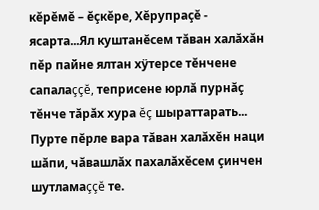кĕрĕмĕ – ĕçкĕре, Хĕрупраçĕ - ясарта...Ял куштанĕсем тăван халăхăн пĕр пайне ялтан хÿтерсе тĕнчене сапалаççĕ, теприсене юрлă пурнăç тĕнче тăрăх хура ĕç шыраттарать... Пурте пĕрле вара тăван халăхĕн наци шăпи, чăвашлăх пахалăхĕсем çинчен шутламаççĕ те.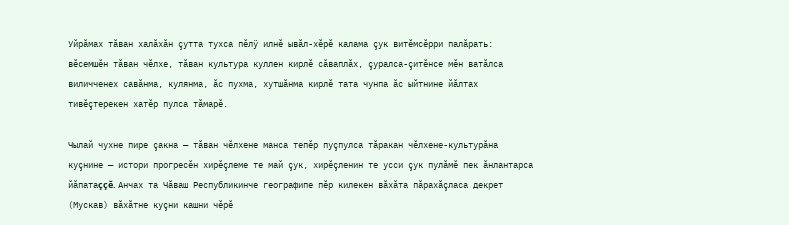Уйрăмах тăван халăхăн çутта тухса пĕлÿ илнĕ ывăл-хĕрĕ калама çук витĕмсĕрри палăрать: вĕсемшĕн тăван чĕлхе, тăван культура куллен кирлĕ сăваплăх, çуралса-çитĕнсе мĕн ватăлса виличченех савăнма, кулянма, ăс пухма, хутшăнма кирлĕ тата чунпа ăс ыйтнине йăлтах тивĕçтерекен хатĕр пулса тăмарĕ.

Чылай чухне пире çакна — тăван чĕлхене манса тепĕр пуçпулса тăракан чĕлхене-культурăна куçнине — истори прогресĕн хирĕçлеме те май çук, хирĕçленин те усси çук пулăмĕ пек ăнлантарса йăпатаççĕ. Анчах та Чăваш Республикинче географипе пĕр килекен вăхăта пăрахăçласа декрет (Мускав) вăхăтне куçни кашни чĕрĕ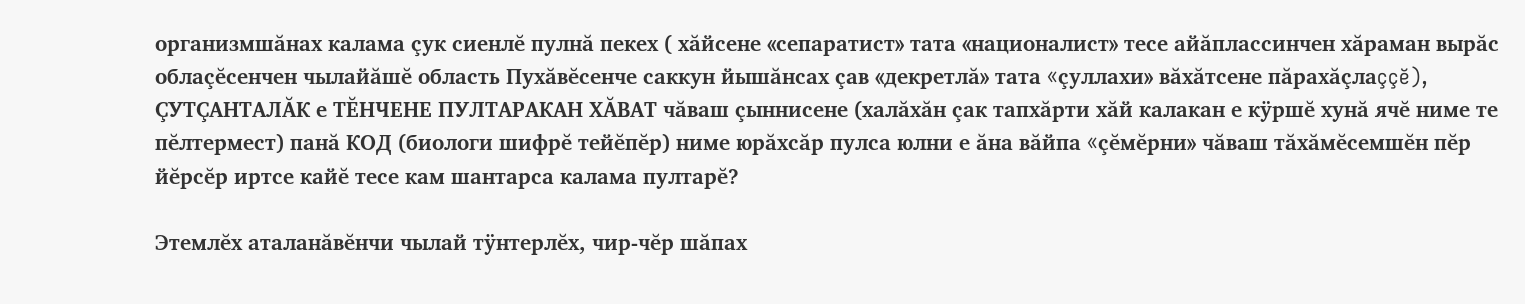организмшăнах калама çук сиенлĕ пулнă пекех ( хăйсене «сепаратист» тата «националист» тесе айăплассинчен хăраман вырăс облаçĕсенчен чылайăшĕ область Пухăвĕсенче саккун йышăнсах çав «декретлă» тата «çуллахи» вăхăтсене пăрахăçлаççĕ), ÇУТÇАНТАЛĂК е ТĔНЧЕНЕ ПУЛТАРАКАН ХĂВАТ чăваш çыннисене (халăхăн çак тапхăрти хăй калакан е кÿршĕ хунă ячĕ ниме те пĕлтермест) панă КОД (биологи шифрĕ тейĕпĕр) ниме юрăхсăр пулса юлни е ăна вăйпа «çĕмĕрни» чăваш тăхăмĕсемшĕн пĕр йĕрсĕр иртсе кайĕ тесе кам шантарса калама пултарĕ?

Этемлĕх аталанăвĕнчи чылай тÿнтерлĕх, чир-чĕр шăпах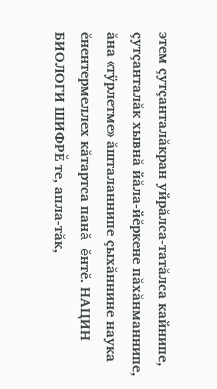этем çутçанталăкран уйрăлса-татăлса кайнипе, çутçанталăк хывнă йăла-йĕркене пăхăнманнипе, ăна «тÿрлетме» ăшталаннипе çыхăннине наука ĕнентермеллех кăтартса панă ĕнтĕ. НАЦИН БИОЛОГИ ШИФРĔ те, апла-тăк,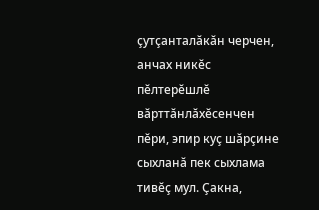çутçанталăкăн черчен, анчах никĕс пĕлтерĕшлĕ вăрттăнлăхĕсенчен пĕри, эпир куç шăрçине сыхланă пек сыхлама тивĕç мул. Çакна,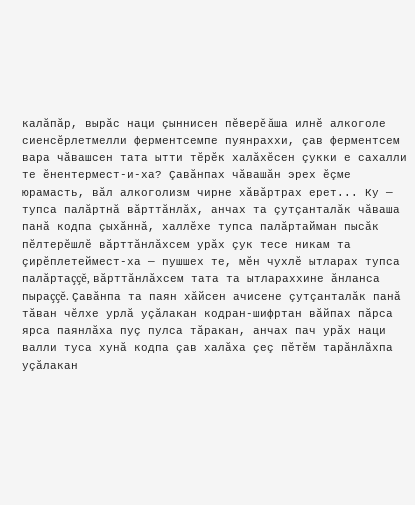калăпăр, вырăс наци çыннисен пĕверĕ ăша илнĕ алкоголе сиенсĕрлетмелли ферментсемпе пуянраххи, çав ферментсем вара чăвашсен тата ытти тĕрĕк халăхĕсен çукки е сахалли те ĕнентермест-и-ха? Çавăнпах чăвашăн эрех ĕçме юрамасть, вăл алкоголизм чирне хăвăртрах ерет... Ку — тупса палăртнă вăрттăнлăх, анчах та çутçанталăк чăваша панă кодпа çыхăннă, халлĕхе тупса палăртайман пысăк пĕлтерĕшлĕ вăрттăнлăхсем урăх çук тесе никам та çирĕплетеймест-ха — пушшех те, мĕн чухлĕ ытларах тупса палăртаççĕ, вăрттăнлăхсем тата та ытлараххине ăнланса пыраççĕ. Çавăнпа та паян хăйсен ачисене çутçанталăк панă тăван чĕлхе урлă уçăлакан кодран-шифртан вăйпах пăрса ярса паянлăха пуç пулса тăракан, анчах пач урăх наци валли туса хунă кодпа çав халăха çеç пĕтĕм тарăнлăхпа уçăлакан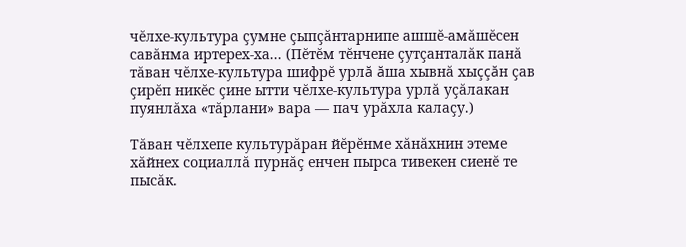чĕлхе-культура çумне çыпçăнтарнипе ашшĕ-амăшĕсен савăнма иртерех-ха... (Пĕтĕм тĕнчене çутçанталăк панă тăван чĕлхе-культура шифрĕ урлă ăша хывнă хыççăн çав çирĕп никĕс çине ытти чĕлхе-культура урлă уçăлакан пуянлăха «тăрлани» вара — пач урăхла калаçу.)

Тăван чĕлхепе культурăран йĕрĕнме хăнăхнин этеме хăйнех социаллă пурнăç енчен пырса тивекен сиенĕ те пысăк.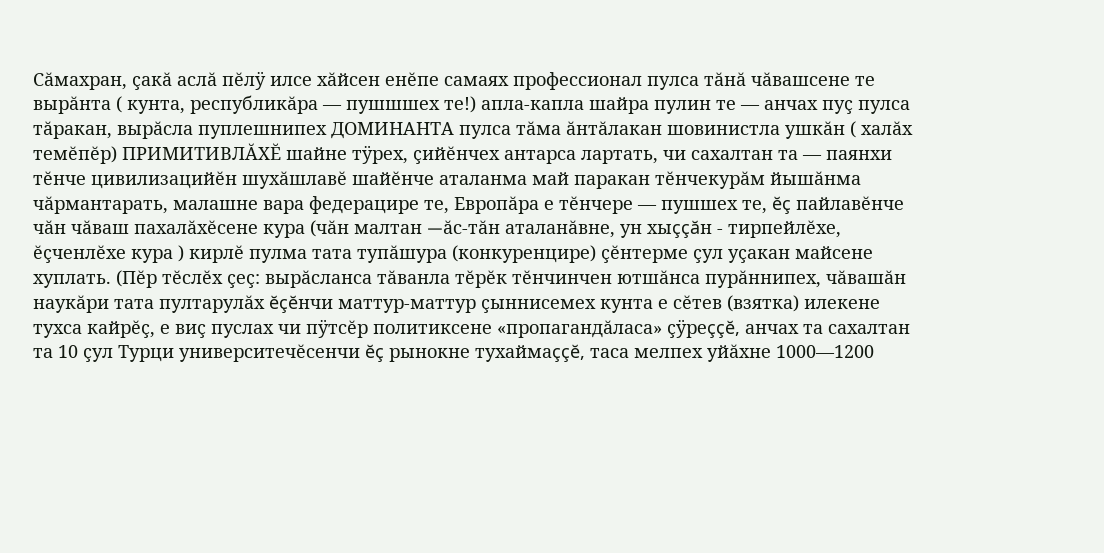Сăмахран, çакă аслă пĕлÿ илсе хăйсен енĕпе самаях профессионал пулса тăнă чăвашсене те вырăнта ( кунта, республикăра — пушшшех те!) апла-капла шайра пулин те — анчах пуç пулса тăракан, вырăсла пуплешнипех ДОМИНАНТА пулса тăма ăнтăлакан шовинистла ушкăн ( халăх темĕпĕр) ПРИМИТИВЛĂХĔ шайне тÿрех, çийĕнчех антарса лартать, чи сахалтан та — паянхи тĕнче цивилизацийĕн шухăшлавĕ шайĕнче аталанма май паракан тĕнчекурăм йышăнма чăрмантарать, малашне вара федерацире те, Европăра е тĕнчере — пушшех те, ĕç пайлавĕнче чăн чăваш пахалăхĕсене кура (чăн малтан —ăс-тăн аталанăвне, ун хыççăн - тирпейлĕхе, ĕçченлĕхе кура ) кирлĕ пулма тата тупăшура (конкуренцире) çĕнтерме çул уçакан майсене хуплать. (Пĕр тĕслĕх çеç: вырăсланса тăванла тĕрĕк тĕнчинчен ютшăнса пурăннипех, чăвашăн наукăри тата пултарулăх ĕçĕнчи маттур-маттур çыннисемех кунта е сĕтев (взятка) илекене тухса кайрĕç, е виç пуслах чи пÿтсĕр политиксене «пропагандăласа» çÿреççĕ, анчах та сахалтан та 10 çул Турци университечĕсенчи ĕç рынокне тухаймаççĕ, таса мелпех уйăхне 1000—1200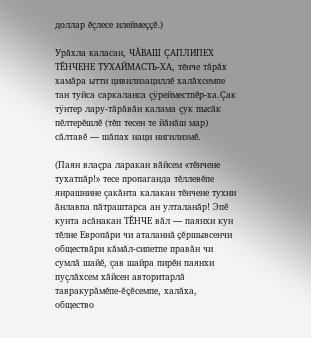доллар ĕçлесе илеймеççĕ.)

Урăхла каласан, ЧĂВАШ ÇАПЛИПЕХ ТĔНЧЕНЕ ТУХАЙМАСТЬ-ХА, тĕнче тăрăх хамăра ытти цивилизациллĕ халăхсемпе тан туйса саркаланса çÿрейместпĕр-ха.Çак тÿнтер лару-тăрăвăн калама çук пысăк пĕлтерĕшлĕ (тĕп тесен те йăнăш мар) сăлтавĕ — шăпах наци нигилизмĕ.

(Паян влаçра ларакан вăйсем «тĕнчене тухатпăр!» тесе пропаганда тĕллевĕпе янрашнине çакăнта калакан тĕнчене тухни ăнлавпа пăтраштарса ан улталанăр! Эпĕ кунта асăнакан ТĔНЧЕ вăл — паянхи кун тĕлне Европăри чи аталаннă çĕршывсенчи обществăри кăмăл-сипетпе правăн чи сумлă шайĕ, çав шайра пирĕн паянхи пуçлăхсем хăйсен авторитарлă тавракурăмĕпе-ĕçĕсемпе, халăха, общество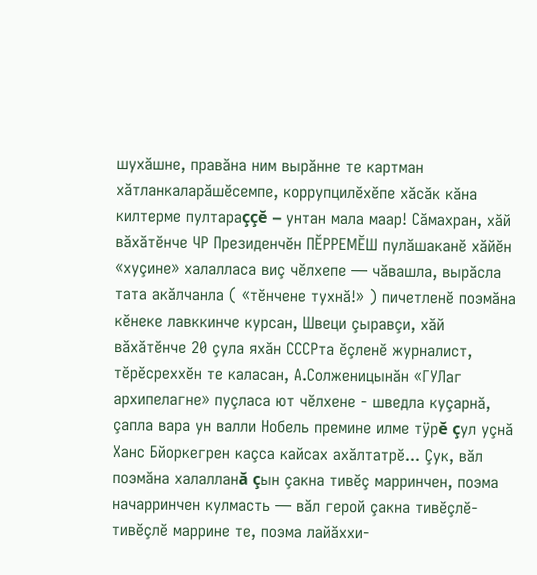шухăшне, правăна ним вырăнне те картман хăтланкаларăшĕсемпе, коррупцилĕхĕпе хăсăк кăна килтерме пултараççĕ – унтан мала маар! Сăмахран, хăй вăхăтĕнче ЧР Президенчĕн ПĔРРЕМĔШ пулăшаканĕ хăйĕн «хуçине» халалласа виç чĕлхепе — чăвашла, вырăсла тата акăлчанла ( «тĕнчене тухнă!» ) пичетленĕ поэмăна кĕнеке лавккинче курсан, Швеци çыравçи, хăй вăхăтĕнче 20 çула яхăн СССРта ĕçленĕ журналист, тĕрĕсреххĕн те каласан, А.Солженицынăн «ГУЛаг архипелагне» пуçласа ют чĕлхене - шведла куçарнă, çапла вара ун валли Нобель премине илме тÿрĕ çул уçнă Ханс Бйоркегрен каçса кайсах ахăлтатрĕ... Çук, вăл поэмăна халалланă çын çакна тивĕç марринчен, поэма начарринчен кулмасть — вăл герой çакна тивĕçлĕ-тивĕçлĕ маррине те, поэма лайăххи-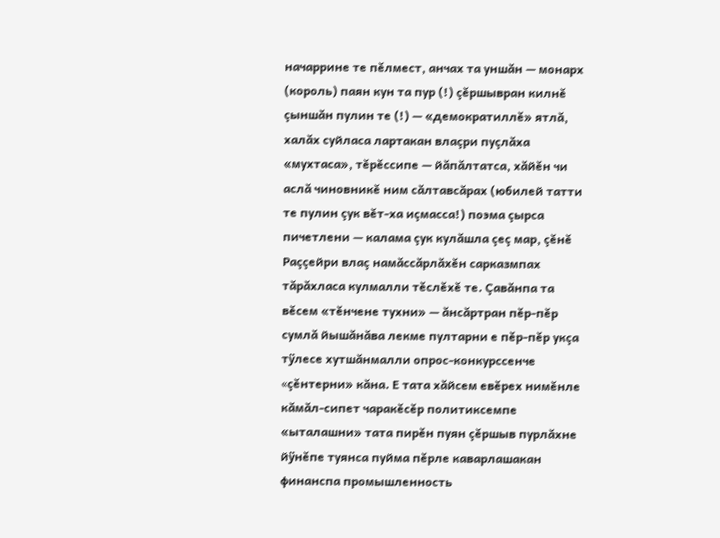начаррине те пĕлмест, анчах та уншăн — монарх (король) паян кун та пур (!) çĕршывран килнĕ çыншăн пулин те (!) — «демократиллĕ» ятлă, халăх суйласа лартакан влаçри пуçлăха «мухтаса», тĕрĕссипе — йăпăлтатса, хăйĕн чи аслă чиновникĕ ним сăлтавсăрах (юбилей татти те пулин çук вĕт-ха иçмасса!) поэма çырса пичетлени — калама çук кулăшла çеç мар, çĕнĕ Раççейри влаç намăссăрлăхĕн сарказмпах тăрăхласа кулмалли тĕслĕхĕ те. Çавăнпа та вĕсем «тĕнчене тухни» — ăнсăртран пĕр-пĕр сумлă йышăнăва лекме пултарни е пĕр-пĕр укçа тÿлесе хутшăнмалли опрос-конкурссенче «çĕнтерни» кăна. Е тата хăйсем евĕрех нимĕнле кăмăл-сипет чаракĕсĕр политиксемпе «ыталашни» тата пирĕн пуян çĕршыв пурлăхне йÿнĕпе туянса пуйма пĕрле каварлашакан финанспа промышленность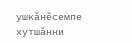ушкăнĕсемпе хутшăнни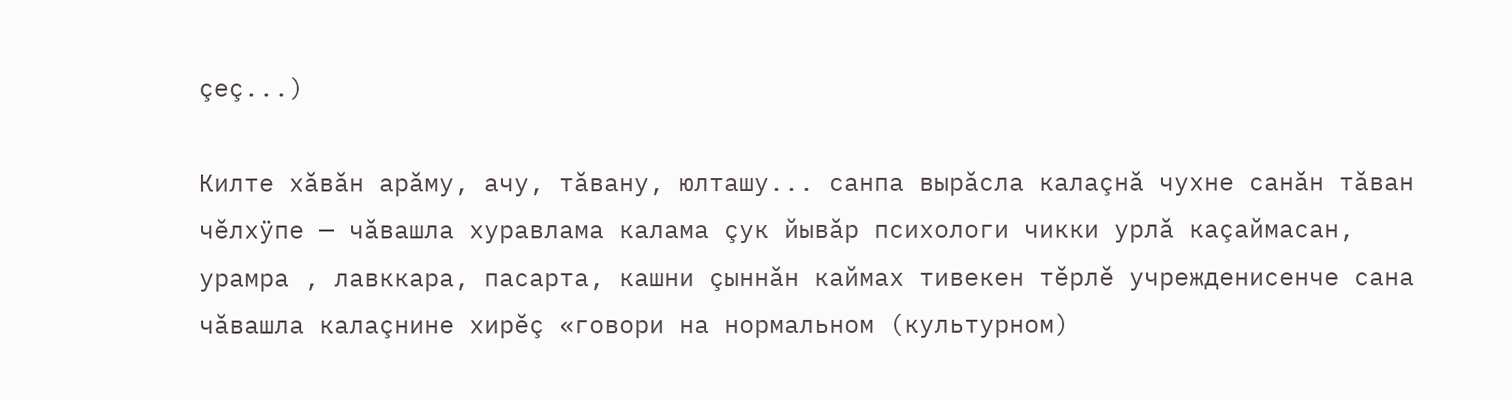çеç...)

Килте хăвăн арăму, ачу, тăвану, юлташу... санпа вырăсла калаçнă чухне санăн тăван чĕлхÿпе — чăвашла хуравлама калама çук йывăр психологи чикки урлă каçаймасан, урамра , лавккара, пасарта, кашни çыннăн каймах тивекен тĕрлĕ учрежденисенче сана чăвашла калаçнине хирĕç «говори на нормальном (культурном)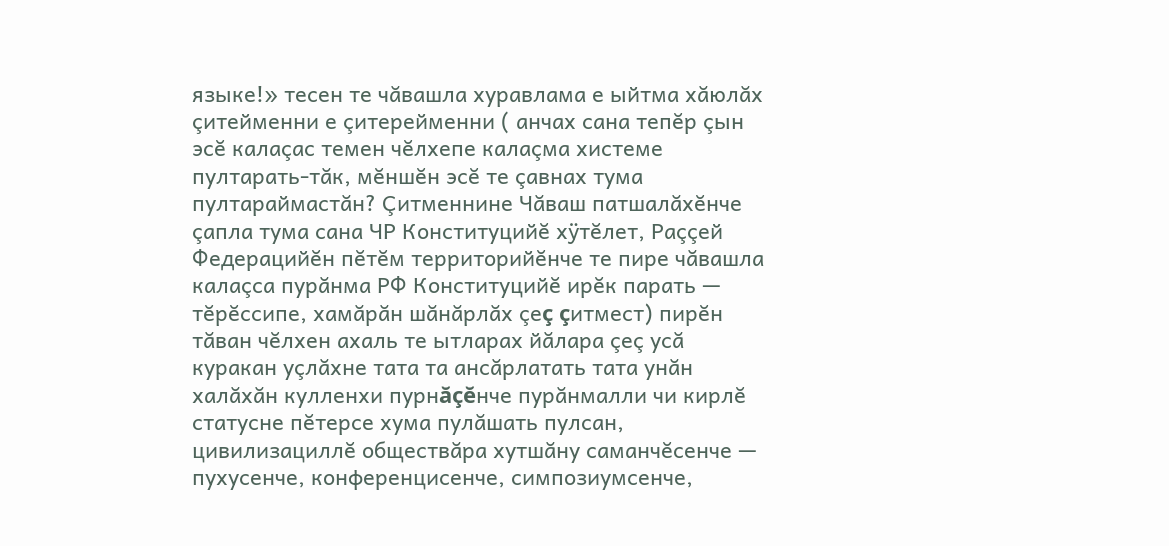языке!» тесен те чăвашла хуравлама е ыйтма хăюлăх çитейменни е çитерейменни ( анчах сана тепĕр çын эсĕ калаçас темен чĕлхепе калаçма хистеме пултарать-тăк, мĕншĕн эсĕ те çавнах тума пултараймастăн? Çитменнине Чăваш патшалăхĕнче çапла тума сана ЧР Конституцийĕ хÿтĕлет, Раççей Федерацийĕн пĕтĕм территорийĕнче те пире чăвашла калаçса пурăнма РФ Конституцийĕ ирĕк парать — тĕрĕссипе, хамăрăн шăнăрлăх çеç çитмест) пирĕн тăван чĕлхен ахаль те ытларах йăлара çеç усă куракан уçлăхне тата та ансăрлатать тата унăн халăхăн кулленхи пурнăçĕнче пурăнмалли чи кирлĕ статусне пĕтерсе хума пулăшать пулсан, цивилизациллĕ обществăра хутшăну саманчĕсенче — пухусенче, конференцисенче, симпозиумсенче,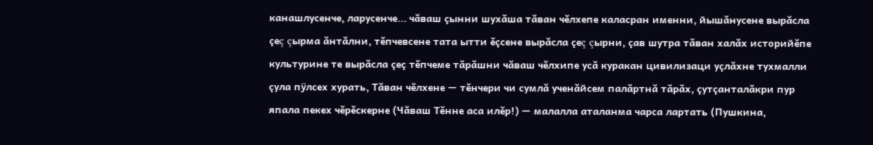канашлусенче, ларусенче... чăваш çынни шухăша тăван чĕлхепе каласран именни, йышăнусене вырăсла çеç çырма ăнтăлни, тĕпчевсене тата ытти ĕçсене вырăсла çеç çырни, çав шутра тăван халăх историйĕпе культурине те вырăсла çеç тĕпчеме тăрăшни чăваш чĕлхипе усă куракан цивилизаци уçлăхне тухмалли çула пÿлсех хурать, Тăван чĕлхене — тĕнчери чи сумлă ученăйсем палăртнă тăрăх, çутçанталăкри пур япала пекех чĕрĕскерне (Чăваш Тĕнне аса илĕр!) — малалла аталанма чарса лартать (Пушкина,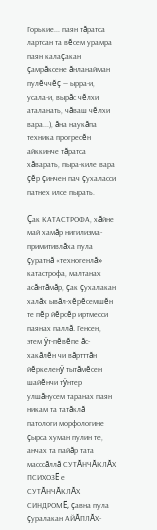Горькие... паян тăратса лартсан та вĕсем урамра паян калаçакан çамрăксене ăнланайман пулĕччĕç — ырра-и, усала-и, вырăс чĕлхи аталанать, чăваш чĕлхи вара...), ăна наукăпа техника прогресĕн айккинче тăратса хăварать, пыра-киле вара çĕр çинчен пач çухаласси патнех илсе пырать.

Çак КАТАСТРОФА, хăйне май хамăр нигилизма-примитивлăха пула çуратнă «техногенлă» катастрофа, малтанах асăнтăмăр, çак çухалакан халăх ывăл-хĕрĕсемшĕн те пĕр йĕрсĕр иртмесси паянах паллă. Генсен, этем ÿт-пĕвĕпе ăс-хакăлĕн чи вăртттăн йĕркеленÿ тытăмĕсен шайĕнчи тÿнтер улшăнусем таранах паян никам та татăклă патологи морфологине çырса хуман пулин те, анчах та пайăр тата масссăллă СУТĂНЧĂКЛĂХ ПСИХОЗĔ е СУТĂНЧĂКЛĂХ СИНДРОМĔ, çавна пула çуралакан АЙĂПЛĂХ-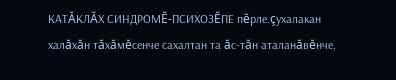КАТĂКЛĂХ СИНДРОМĔ-ПСИХОЗĔПЕ пĕрле.çухалакан халăхăн тăхăмĕсенче сахалтан та ăс-тăн аталанăвĕнче,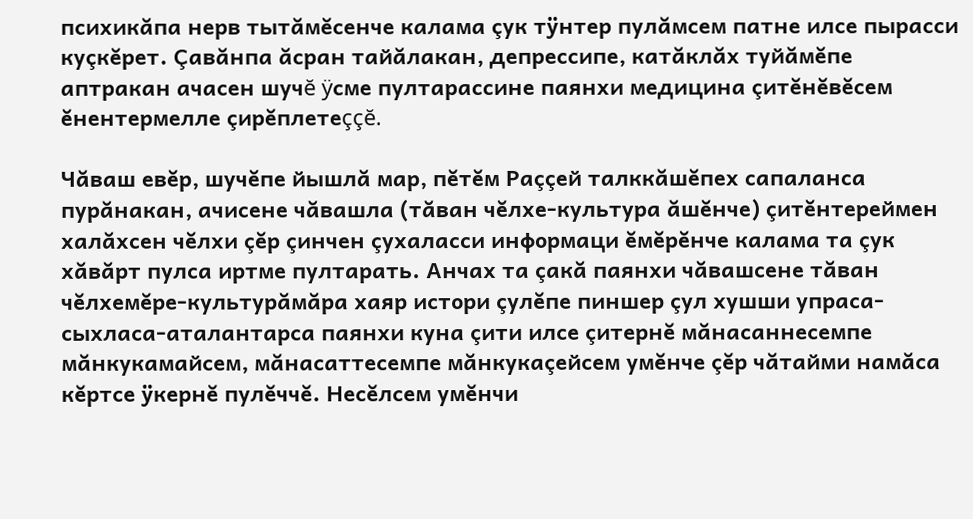психикăпа нерв тытăмĕсенче калама çук тÿнтер пулăмсем патне илсе пырасси куçкĕрет. Çавăнпа ăсран тайăлакан, депрессипе, катăклăх туйăмĕпе аптракан ачасен шучĕ ÿсме пултарассине паянхи медицина çитĕнĕвĕсем ĕнентермелле çирĕплетеççĕ.

Чăваш евĕр, шучĕпе йышлă мар, пĕтĕм Раççей талккăшĕпех сапаланса пурăнакан, ачисене чăвашла (тăван чĕлхе-культура ăшĕнче) çитĕнтереймен халăхсен чĕлхи çĕр çинчен çухаласси информаци ĕмĕрĕнче калама та çук хăвăрт пулса иртме пултарать. Анчах та çакă паянхи чăвашсене тăван чĕлхемĕре-культурăмăра хаяр истори çулĕпе пиншер çул хушши упраса-сыхласа-аталантарса паянхи куна çити илсе çитернĕ мăнасаннесемпе мăнкукамайсем, мăнасаттесемпе мăнкукаçейсем умĕнче çĕр чăтайми намăса кĕртсе ÿкернĕ пулĕччĕ. Несĕлсем умĕнчи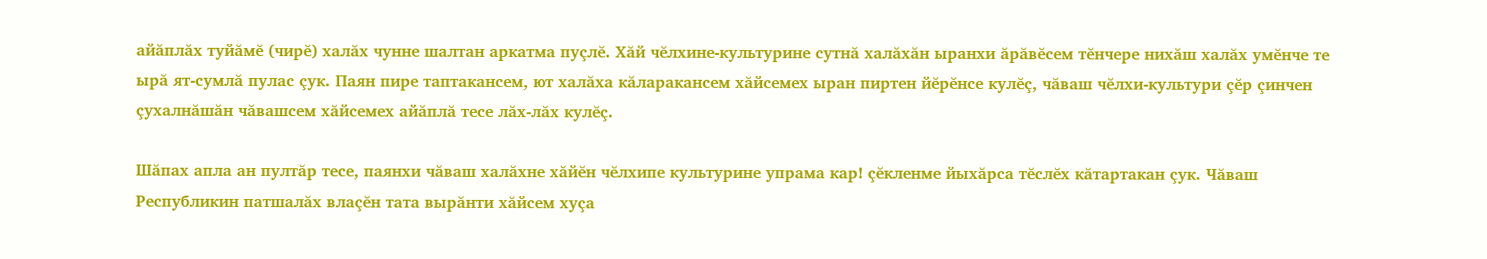айăплăх туйăмĕ (чирĕ) халăх чунне шалтан аркатма пуçлĕ. Хăй чĕлхине-культурине сутнă халăхăн ыранхи ăрăвĕсем тĕнчере нихăш халăх умĕнче те ырă ят-сумлă пулас çук. Паян пире таптакансем, ют халăха кăларакансем хăйсемех ыран пиртен йĕрĕнсе кулĕç, чăваш чĕлхи-культури çĕр çинчен çухалнăшăн чăвашсем хăйсемех айăплă тесе лăх-лăх кулĕç.

Шăпах апла ан пултăр тесе, паянхи чăваш халăхне хăйĕн чĕлхипе культурине упрама кар! çĕкленме йыхăрса тĕслĕх кăтартакан çук. Чăваш Республикин патшалăх влаçĕн тата вырăнти хăйсем хуçа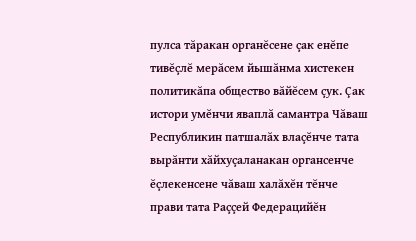пулса тăракан органĕсене çак енĕпе тивĕçлĕ мерăсем йышăнма хистекен политикăпа общество вăйĕсем çук. Çак истори умĕнчи яваплă самантра Чăваш Республикин патшалăх влаçĕнче тата вырăнти хăйхуçаланакан органсенче ĕçлекенсене чăваш халăхĕн тĕнче прави тата Раççей Федерацийĕн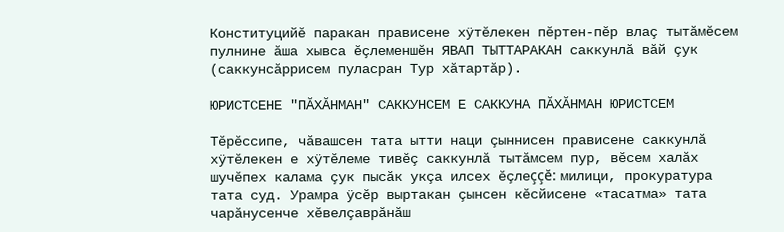Конституцийĕ паракан прависене хÿтĕлекен пĕртен-пĕр влаç тытăмĕсем пулнине ăша хывса ĕçлеменшĕн ЯВАП ТЫТТАРАКАН саккунлă вăй çук (саккунсăррисем пуласран Тур хăтартăр).

ЮРИСТСЕНЕ "ПĂХĂНМАН" САККУНСЕМ Е САККУНА ПĂХĂНМАН ЮРИСТСЕМ

Тĕрĕссипе, чăвашсен тата ытти наци çыннисен прависене саккунлă хÿтĕлекен е хÿтĕлеме тивĕç саккунлă тытăмсем пур, вĕсем халăх шучĕпех калама çук пысăк укçа илсех ĕçлеççĕ: милици, прокуратура тата суд. Урамра ÿсĕр выртакан çынсен кĕсйисене «тасатма» тата чарăнусенче хĕвелçаврăнăш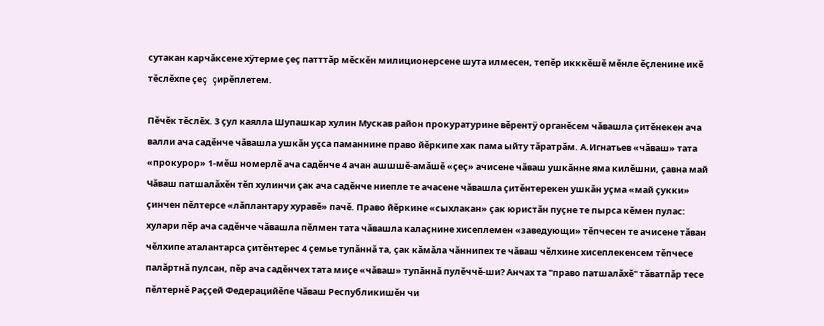сутакан карчăксене хÿтерме çеç патттăр мĕскĕн милиционерсене шута илмесен, тепĕр икккĕшĕ мĕнле ĕçленине икĕ тĕслĕхпе çеç çирĕплетем.

Пĕчĕк тĕслĕх. 3 çул каялла Шупашкар хулин Мускав район прокуратурине вĕрентÿ органĕсем чăвашла çитĕнекен ача валли ача садĕнче чăвашла ушкăн уçса паманнине право йĕркипе хак пама ыйту тăратрăм. А.Игнатьев «чăваш» тата «прокурор» 1-мĕш номерлĕ ача садĕнче 4 ачан ашшшĕ-амăшĕ «çеç» ачисене чăваш ушкăнне яма килĕшни, çавна май Чăваш патшалăхĕн тĕп хулинчи çак ача садĕнче ниепле те ачасене чăвашла çитĕнтерекен ушкăн уçма «май çукки» çинчен пĕлтерсе «лăплантару хуравĕ» пачĕ. Право йĕркине «сыхлакан» çак юристăн пуçне те пырса кĕмен пулас: хулари пĕр ача садĕнче чăвашла пĕлмен тата чăвашла калаçнине хисеплемен «заведующи» тĕпчесен те ачисене тăван чĕлхипе аталантарса çитĕнтерес 4 çемье тупăннă та, çак кăмăла чăннипех те чăваш чĕлхине хисеплекенсем тĕпчесе палăртнă пулсан, пĕр ача садĕнчех тата миçе «чăваш» тупăннă пулĕччĕ-ши? Анчах та "право патшалăхĕ" тăватпăр тесе пĕлтернĕ Раççей Федерацийĕпе Чăваш Республикишĕн чи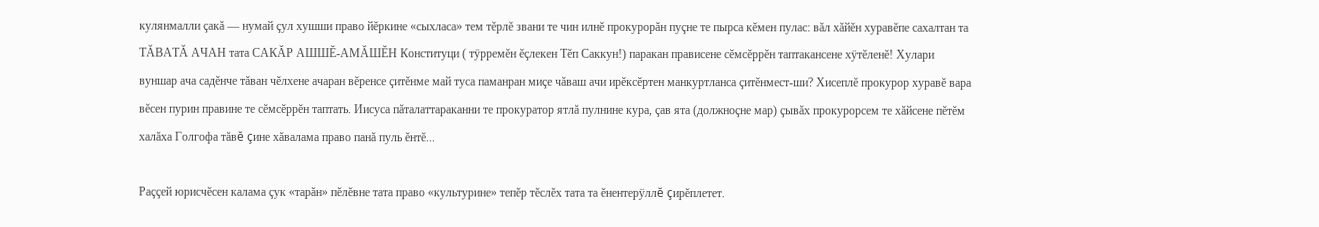кулянмалли çакă — нумай çул хушши право йĕркине «сыхласа» тем тĕрлĕ звани те чин илнĕ прокурорăн пуçне те пырса кĕмен пулас: вăл хăйĕн хуравĕпе сахалтан та ТĂВАТĂ АЧАН тата САКĂР АШШĔ-АМĂШĔН Конституци ( тÿрремĕн ĕçлекен Тĕп Саккун!) паракан прависене сĕмсĕррĕн таптакансене хÿтĕленĕ! Хулари вуншар ача садĕнче тăван чĕлхене ачаран вĕренсе çитĕнме май туса паманран миçе чăваш ачи ирĕксĕртен манкуртланса çитĕнмест-ши? Хисеплĕ прокурор хуравĕ вара вĕсен пурин правине те сĕмсĕррĕн таптать. Иисуса пăталаттараканни те прокуратор ятлă пулнине кура, çав ята (должноçне мар) çывăх прокурорсем те хăйсене пĕтĕм халăха Голгофа тăвĕ çине хăвалама право панă пуль ĕнтĕ...

Раççей юрисчĕсен калама çук «тарăн» пĕлĕвне тата право «культурине» тепĕр тĕслĕх тата та ĕнентерÿллĕ çирĕплетет.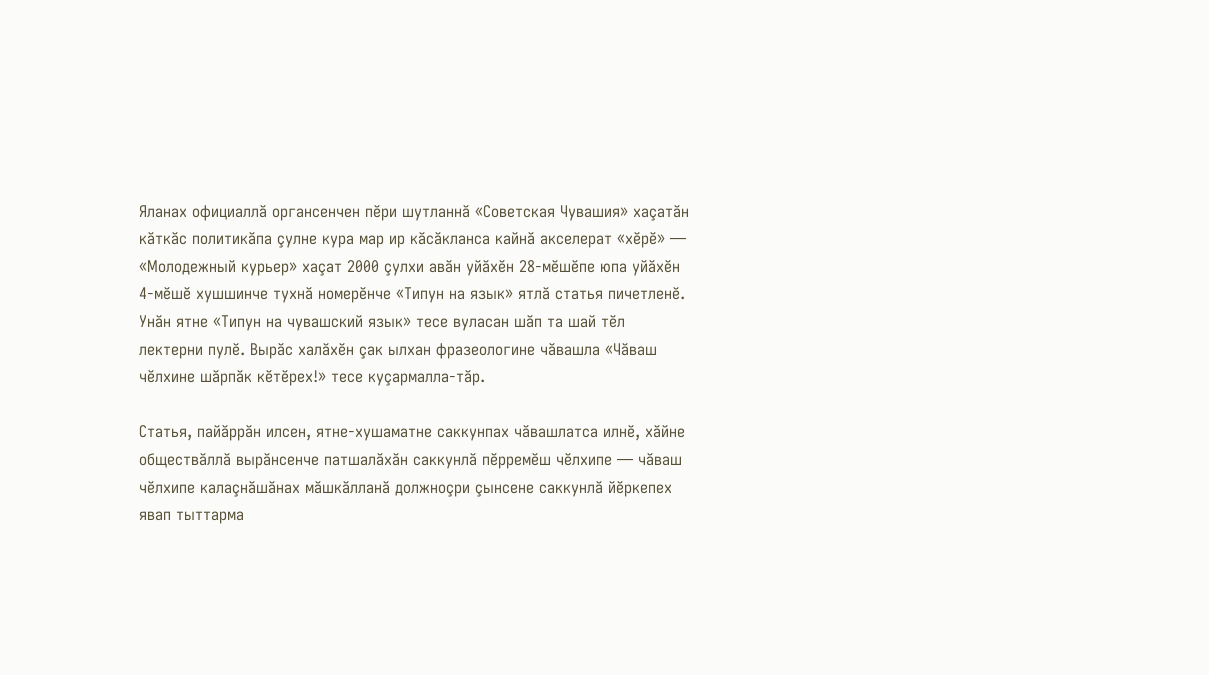Яланах официаллă органсенчен пĕри шутланнă «Советская Чувашия» хаçатăн кăткăс политикăпа çулне кура мар ир кăсăкланса кайнă акселерат «хĕрĕ» — «Молодежный курьер» хаçат 2000 çулхи авăн уйăхĕн 28-мĕшĕпе юпа уйăхĕн 4-мĕшĕ хушшинче тухнă номерĕнче «Типун на язык» ятлă статья пичетленĕ. Унăн ятне «Типун на чувашский язык» тесе вуласан шăп та шай тĕл лектерни пулĕ. Вырăс халăхĕн çак ылхан фразеологине чăвашла «Чăваш чĕлхине шăрпăк кĕтĕрех!» тесе куçармалла-тăр.

Статья, пайăррăн илсен, ятне-хушаматне саккунпах чăвашлатса илнĕ, хăйне обществăллă вырăнсенче патшалăхăн саккунлă пĕрремĕш чĕлхипе — чăваш чĕлхипе калаçнăшăнах мăшкăлланă должноçри çынсене саккунлă йĕркепех явап тыттарма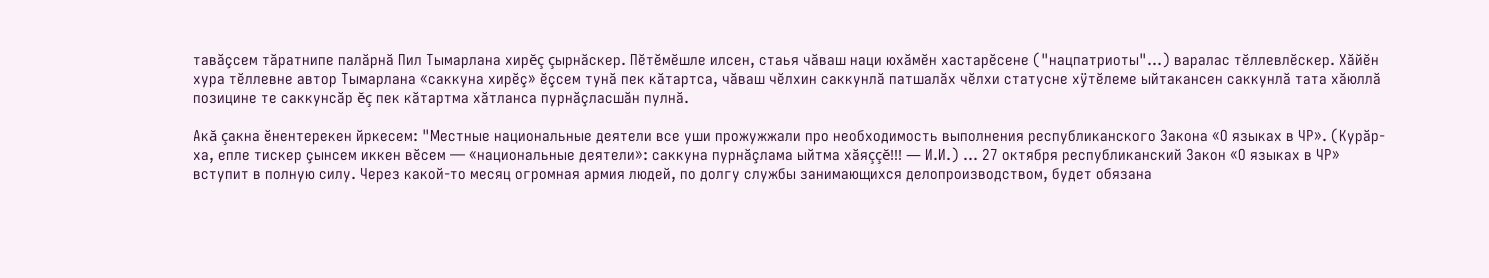тавăçсем тăратнипе палăрнă Пил Тымарлана хирĕç çырнăскер. Пĕтĕмĕшле илсен, стаья чăваш наци юхăмĕн хастарĕсене ("нацпатриоты"...) варалас тĕллевлĕскер. Хăйĕн хура тĕллевне автор Тымарлана «саккуна хирĕç» ĕçсем тунă пек кăтартса, чăваш чĕлхин саккунлă патшалăх чĕлхи статусне хÿтĕлеме ыйтакансен саккунлă тата хăюллă позицине те саккунсăр ĕç пек кăтартма хăтланса пурнăçласшăн пулнă.

Акă çакна ĕнентерекен йркесем: "Местные национальные деятели все уши прожужжали про необходимость выполнения республиканского Закона «О языках в ЧР». (Курăр-ха, епле тискер çынсем иккен вĕсем — «национальные деятели»: саккуна пурнăçлама ыйтма хăяççĕ!!! — И.И.) ... 27 октября республиканский Закон «О языках в ЧР» вступит в полную силу. Через какой-то месяц огромная армия людей, по долгу службы занимающихся делопроизводством, будет обязана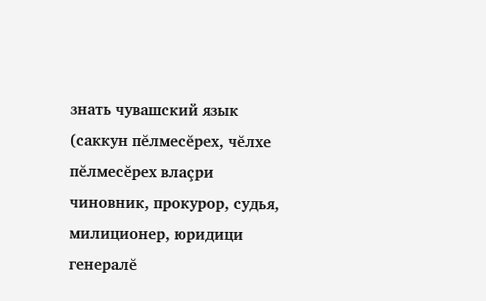знать чувашский язык (саккун пĕлмесĕрех, чĕлхе пĕлмесĕрех влаçри чиновник, прокурор, судья, милиционер, юридици генералĕ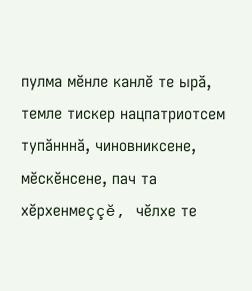пулма мĕнле канлĕ те ырă, темле тискер нацпатриотсем тупăнннă, чиновниксене, мĕскĕнсене, пач та хĕрхенмеççĕ, чĕлхе те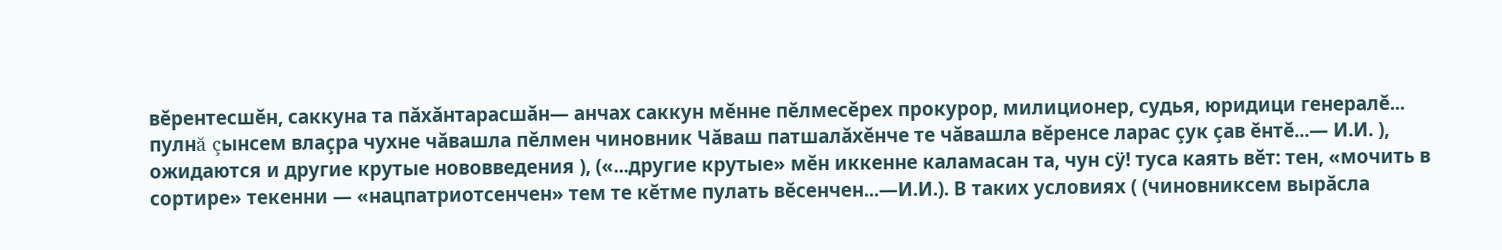вĕрентесшĕн, саккуна та пăхăнтарасшăн— анчах саккун мĕнне пĕлмесĕрех прокурор, милиционер, судья, юридици генералĕ... пулнă çынсем влаçра чухне чăвашла пĕлмен чиновник Чăваш патшалăхĕнче те чăвашла вĕренсе ларас çук çав ĕнтĕ...— И.И. ), ожидаются и другие крутые нововведения ), («...другие крутые» мĕн иккенне каламасан та, чун сÿ! туса каять вĕт: тен, «мочить в сортире» текенни — «нацпатриотсенчен» тем те кĕтме пулать вĕсенчен...—И.И.). В таких условиях ( (чиновниксем вырăсла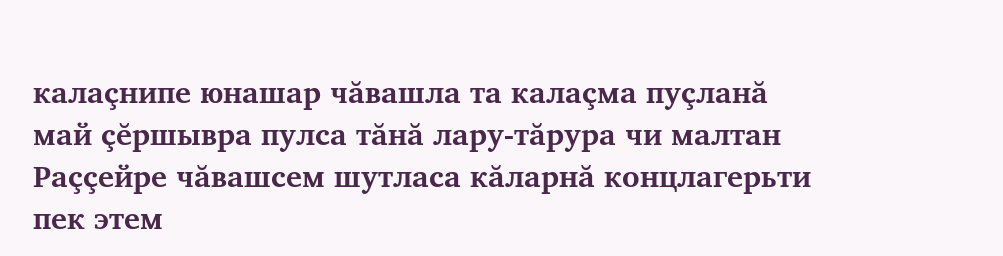калаçнипе юнашар чăвашла та калаçма пуçланă май çĕршывра пулса тăнă лару-тăрура чи малтан Раççейре чăвашсем шутласа кăларнă концлагерьти пек этем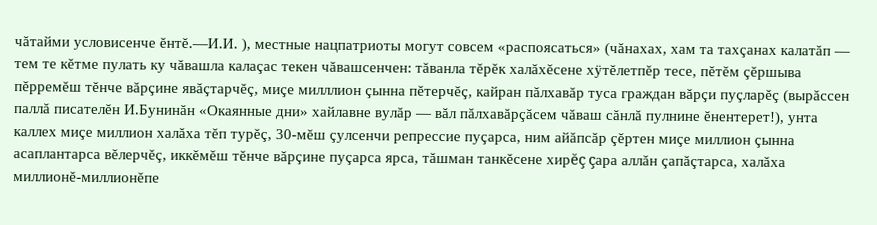чăтайми условисенче ĕнтĕ.—И.И. ), местные нацпатриоты могут совсем «распоясаться» (чăнахах, хам та тахçанах калатăп — тем те кĕтме пулать ку чăвашла калаçас текен чăвашсенчен: тăванла тĕрĕк халăхĕсене хÿтĕлетпĕр тесе, пĕтĕм çĕршыва пĕрремĕш тĕнче вăрçине явăçтарчĕç, миçе милллион çынна пĕтерчĕç, кайран пăлхавăр туса граждан вăрçи пуçларĕç (вырăссен паллă писателĕн И.Бунинăн «Окаянные дни» хайлавне вулăр — вăл пăлхавăрçăсем чăваш сăнлă пулнине ĕнентерет!), унта каллех миçе миллион халăха тĕп турĕç, 30-мĕш çулсенчи репрессие пуçарса, ним айăпсăр çĕртен миçе миллион çынна асаплантарса вĕлерчĕç, иккĕмĕш тĕнче вăрçине пуçарса ярса, тăшман танкĕсене хирĕç çара аллăн çапăçтарса, халăха миллионĕ-миллионĕпе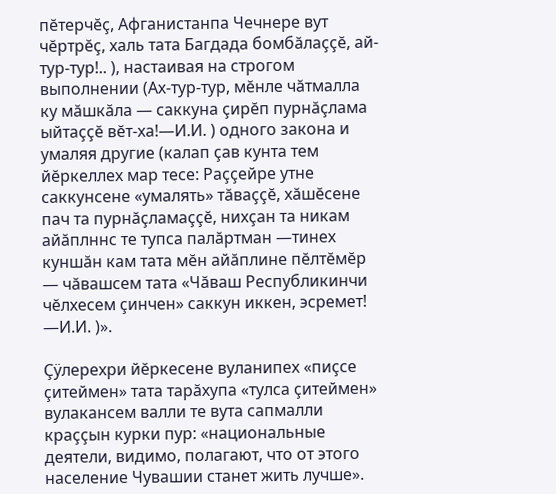пĕтерчĕç, Афганистанпа Чечнере вут чĕртрĕç, халь тата Багдада бомбăлаççĕ, ай-тур-тур!.. ), настаивая на строгом выполнении (Ах-тур-тур, мĕнле чăтмалла ку мăшкăла — саккуна çирĕп пурнăçлама ыйтаççĕ вĕт-ха!—И.И. ) одного закона и умаляя другие (калап çав кунта тем йĕркеллех мар тесе: Раççейре утне саккунсене «умалять» тăваççĕ, хăшĕсене пач та пурнăçламаççĕ, нихçан та никам айăплннс те тупса палăртман —тинех куншăн кам тата мĕн айăплине пĕлтĕмĕр — чăвашсем тата «Чăваш Республикинчи чĕлхесем çинчен» саккун иккен, эсремет! —И.И. )».

Çÿлерехри йĕркесене вуланипех «пиçсе çитеймен» тата тарăхупа «тулса çитеймен» вулакансем валли те вута сапмалли краççын курки пур: «национальные деятели, видимо, полагают, что от этого население Чувашии станет жить лучше».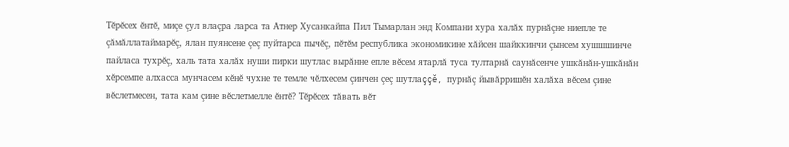Тĕрĕсех ĕнтĕ, миçе çул влаçра ларса та Атнер Хусанкайпа Пил Тымарлан энд Компани хура халăх пурнăçне ниепле те çăмăллатаймарĕç, ялан пуянсене çеç пуйтарса пычĕç, пĕтĕм республика экономикине хăйсен шайккинчи çынсем хушшшинче пайласа тухрĕç, халь тата халăх нуши пирки шутлас вырăнне епле вĕсем ятарлă туса тултарнă саунăсенче ушкăнăн-ушкăнăн хĕрсемпе алхасса мунчасем кĕнĕ чухне те темле чĕлхесем çинчен çеç шутлаççĕ, пурнăç йывăрришĕн халăха вĕсем çине вĕслетмесен, тата кам çине вĕслетмелле ĕнтĕ? Тĕрĕсех тăвать вĕт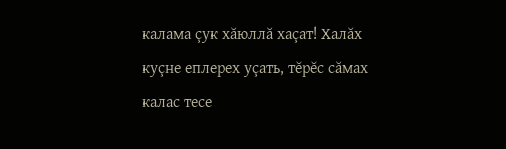калама çук хăюллă хаçат! Халăх куçне еплерех уçать, тĕрĕс сăмах калас тесе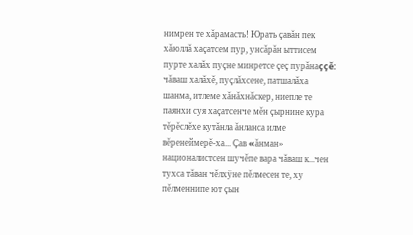нимрен те хăрамасть! Юрать çавăн пек хăюллă хаçатсем пур, унсăрăн ыттисем пурте халăх пуçне минретсе çеç пурăнаççĕ: чăваш халăхĕ, пуçлăхсене, патшалăха шанма, итлеме хăнăхнăскер, ниепле те паянхи суя хаçатсенче мĕн çырнине кура тĕрĕслĕхе кутăнла ăнланса илме вĕренеймерĕ-ха... Çав «ăнман» националистсен шучĕпе вара чăваш к...чен тухса тăван чĕлхÿне пĕлмесен те, ху пĕлменнипе ют çын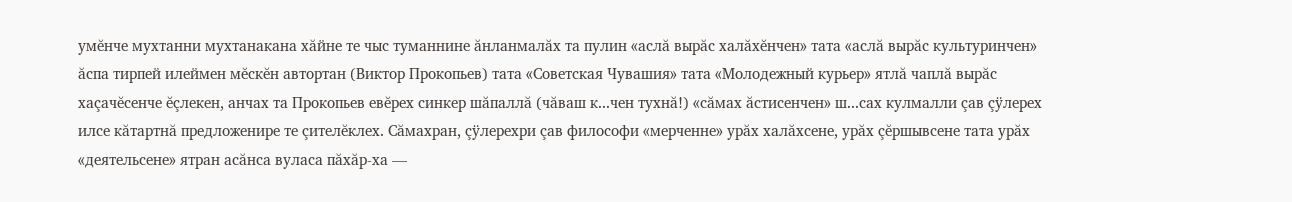умĕнче мухтанни мухтанакана хăйне те чыс туманнине ăнланмалăх та пулин «аслă вырăс халăхĕнчен» тата «аслă вырăс культуринчен» ăспа тирпей илеймен мĕскĕн автортан (Виктор Прокопьев) тата «Советская Чувашия» тата «Молодежный курьер» ятлă чаплă вырăс хаçачĕсенче ĕçлекен, анчах та Прокопьев евĕрех синкер шăпаллă (чăваш к...чен тухнă!) «сăмах ăстисенчен» ш...сах кулмалли çав çÿлерех илсе кăтартнă предложенире те çителĕклех. Сăмахран, çÿлерехри çав философи «мерченне» урăх халăхсене, урăх çĕршывсене тата урăх «деятельсене» ятран асăнса вуласа пăхăр-ха —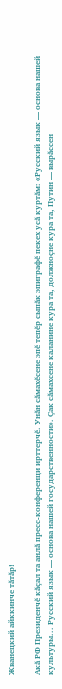Жванецкий айккинче тăтăр!

Акă РФ Президенчĕ кăçал та анлă пресс-конференци ирттерчĕ. Унăн сăмахĕсене эпĕ тепĕр сыпăк эпиграфĕ пекех усă куртăм: «Русский язык — основа нашей культуры... Русский язык — основа нашей государственности». Çак сăмахсене каланине кура та, должноçне кура та, Путин — вырăссен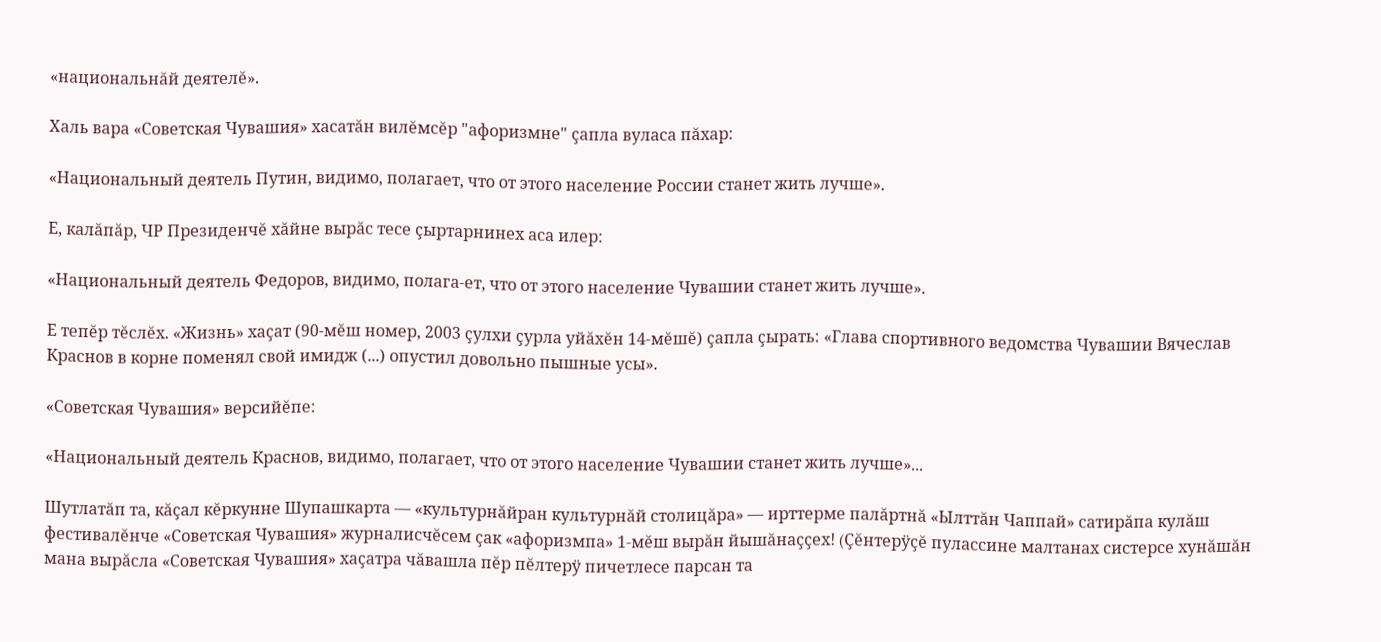«национальнăй деятелĕ».

Халь вара «Советская Чувашия» хасатăн вилĕмсĕр "афоризмне" çапла вуласа пăхар:

«Национальный деятель Путин, видимо, полагает, что от этого население России станет жить лучше».

Е, калăпăр, ЧР Президенчĕ хăйне вырăс тесе çыртарнинех аса илер:

«Национальный деятель Федоров, видимо, полага-ет, что от этого население Чувашии станет жить лучше».

Е тепĕр тĕслĕх. «Жизнь» хаçат (90-мĕш номер, 2003 çулхи çурла уйăхĕн 14-мĕшĕ) çапла çырать: «Глава спортивного ведомства Чувашии Вячеслав Краснов в корне поменял свой имидж (...) опустил довольно пышные усы».

«Советская Чувашия» версийĕпе:

«Национальный деятель Краснов, видимо, полагает, что от этого население Чувашии станет жить лучше»...

Шутлатăп та, кăçал кĕркунне Шупашкарта — «культурнăйран культурнăй столицăра» — ирттерме палăртнă «Ылттăн Чаппай» сатирăпа кулăш фестивалĕнче «Советская Чувашия» журналисчĕсем çак «афоризмпа» 1-мĕш вырăн йышăнаççех! (Çĕнтерÿçĕ пулассине малтанах систерсе хунăшăн мана вырăсла «Советская Чувашия» хаçатра чăвашла пĕр пĕлтерÿ пичетлесе парсан та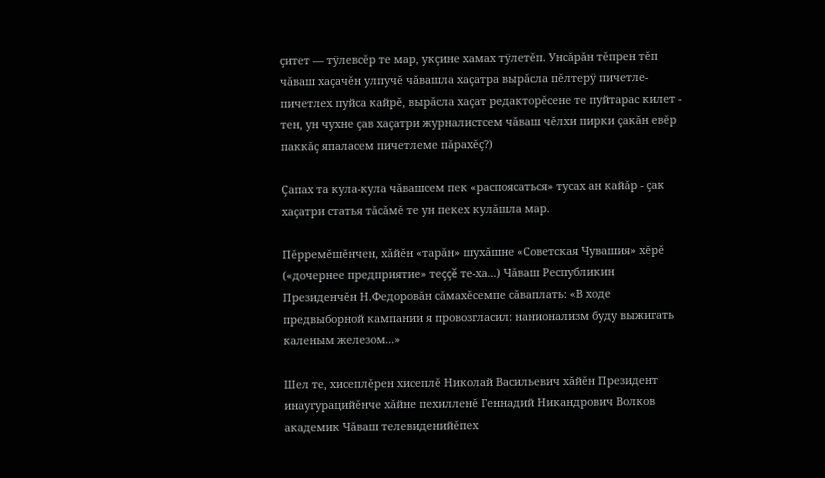çитет — тÿлевсĕр те мар, укçине хамах тÿлетĕп. Унсăрăн тĕпрен тĕп чăваш хаçачĕн улпучĕ чăвашла хаçатра вырăсла пĕлтерÿ пичетле-пичетлех пуйса кайрĕ, вырăсла хаçат редакторĕсене те пуйтарас килет - тен, ун чухне çав хаçатри журналистсем чăваш чĕлхи пирки çакăн евĕр паккăç япаласем пичетлеме пăрахĕç?)

Çапах та кула-кула чăвашсем пек «распоясаться» тусах ан кайăр - çак хаçатри статья тăсăмĕ те ун пекех кулăшла мар.

Пĕрремĕшĕнчен, хăйĕн «тарăн» шухăшне «Советская Чувашия» хĕрĕ («дочернее предприятие» теççĕ те-ха...) Чăваш Республикин Президенчĕн Н.Федоровăн сăмахĕсемпе сăваплать: «В ходе предвыборной кампании я провозгласил: нанионализм буду выжигать каленым железом...»

Шел те, хисеплĕрен хисеплĕ Николай Васильевич хăйĕн Президент инаугурацийĕнче хăйне пехилленĕ Геннадий Никандрович Волков академик Чăваш телевиденийĕпех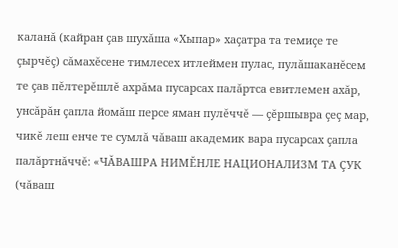каланă (кайран çав шухăша «Хыпар» хаçатра та темиçе те çырчĕç) сăмахĕсене тимлесех итлеймен пулас, пулăшаканĕсем те çав пĕлтерĕшлĕ ахрăма пусарсах палăртса евитлемен ахăр, унсăрăн çапла йомăш персе яман пулĕччĕ — çĕршывра çеç мар, чикĕ леш енче те сумлă чăваш академик вара пусарсах çапла палăртнăччĕ: «ЧĂВАШРА НИМĔНЛЕ НАЦИОНАЛИЗМ ТА ÇУК (чăваш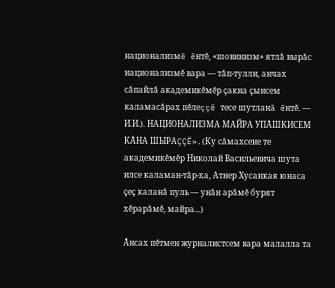национализмĕ ĕнтĕ, «шовинизм» ятлă вырăс национализмĕ вара — тăп-тулли, анчах сăпайлă академикĕмĕр çакна çынсем каламасăрах пĕлеççĕ тесе шутланă ĕнтĕ. — И.И.). НАЦИОНАЛИЗМА МАЙРА УПĂШКИСЕМ КĂНА ШЫРАÇÇĔ».(Ку сăмахсене те академикĕмĕр Николай Васильевича шута илсе каламан-тăр-ха, Атнер Хусанкая юнаса çеç каланă пуль — унăн арăмĕ бурят хĕрарăмĕ, майра...)

Ăнсах пĕтмен журналистсем вара малалла та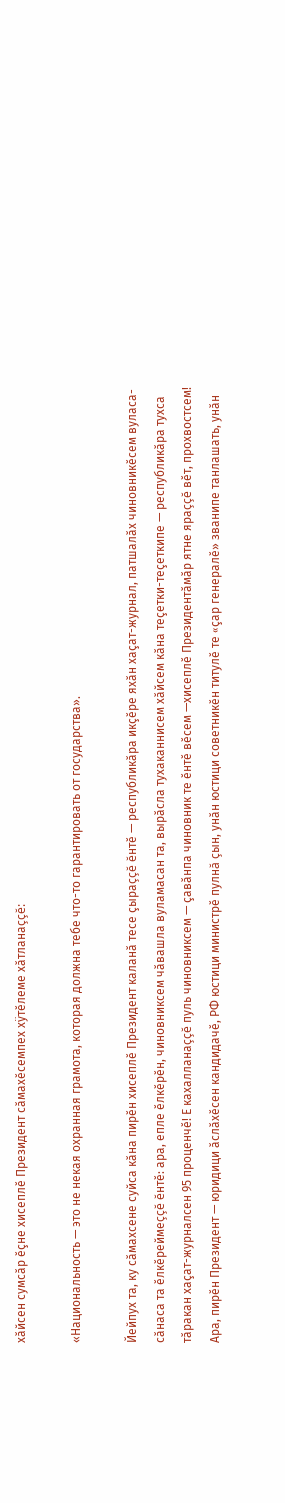хăйсен сумсăр ĕçне хисеплĕ Президент сăмахĕсемпех хÿтĕлеме хăтланаççĕ:

«Национальность — это не некая охранная грамота, которая должна тебе что-то гарантировать от государства».

Йейпух та, ку сăмахсене суйса кăна пирĕн хисеплĕ Президент каланă тесе çыраççĕ ĕнтĕ — республикăра икçĕре яхăн хаçат-журнал, патшалăх чиновникĕсем вуласа-сăнаса та ĕлкĕреймеççĕ ĕнтĕ: ара, епле ĕлкĕрĕн, чиновниксем чăвашла вуламасан та, вырăсла тухаканнисем хăйсем кăна теçетки-теçеткипе — республикăра тухса тăракан хаçат-журналсен 95 проценчĕ! Е кахалланаççĕ пуль чиновниксем — çавăнпа чиновник те ĕнтĕ вĕсем —хисеплĕ Президентăмăр ятне яраççĕ вĕт, прохвостсем! Ара, пирĕн Президент — юридици ăслăхĕсен кандидачĕ, РФ юстици министрĕ пулнă çын, унăн юстици советникĕн титулĕ те «çар генералĕ» званипе танлашать, унăн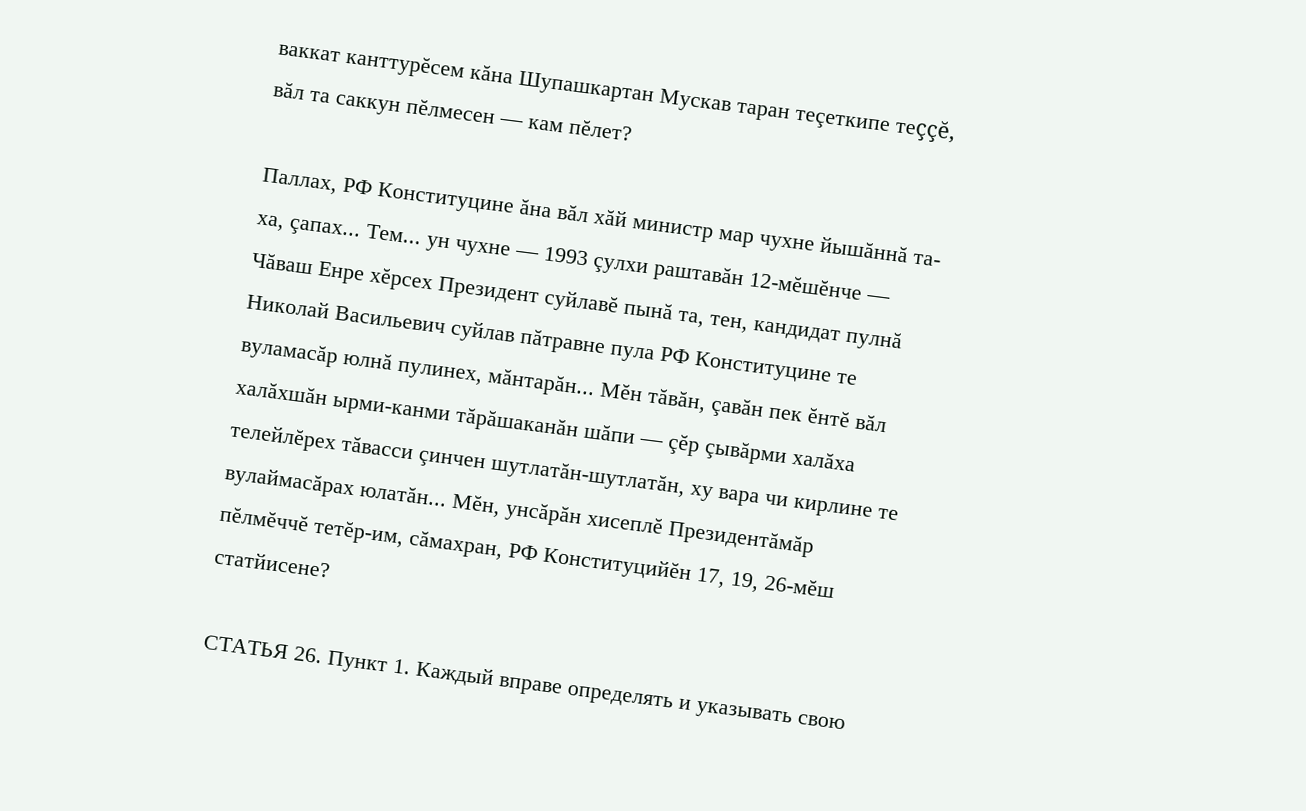ваккат канттурĕсем кăна Шупашкартан Мускав таран теçеткипе теççĕ, вăл та саккун пĕлмесен — кам пĕлет?

Паллах, РФ Конституцине ăна вăл хăй министр мар чухне йышăннă та-ха, çапах... Тем... ун чухне — 1993 çулхи раштавăн 12-мĕшĕнче — Чăваш Енре хĕрсех Президент суйлавĕ пынă та, тен, кандидат пулнă Николай Васильевич суйлав пăтравне пула РФ Конституцине те вуламасăр юлнă пулинех, мăнтарăн... Мĕн тăвăн, çавăн пек ĕнтĕ вăл халăхшăн ырми-канми тăрăшаканăн шăпи — çĕр çывăрми халăха телейлĕрех тăвасси çинчен шутлатăн-шутлатăн, ху вара чи кирлине те вулаймасăрах юлатăн... Мĕн, унсăрăн хисеплĕ Президентăмăр пĕлмĕччĕ тетĕр-им, сăмахран, РФ Конституцийĕн 17, 19, 26-мĕш статйисене?

СТАТЬЯ 26. Пункт 1. Каждый вправе определять и указывать свою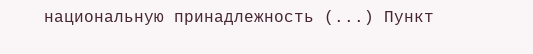национальную принадлежность (...) Пункт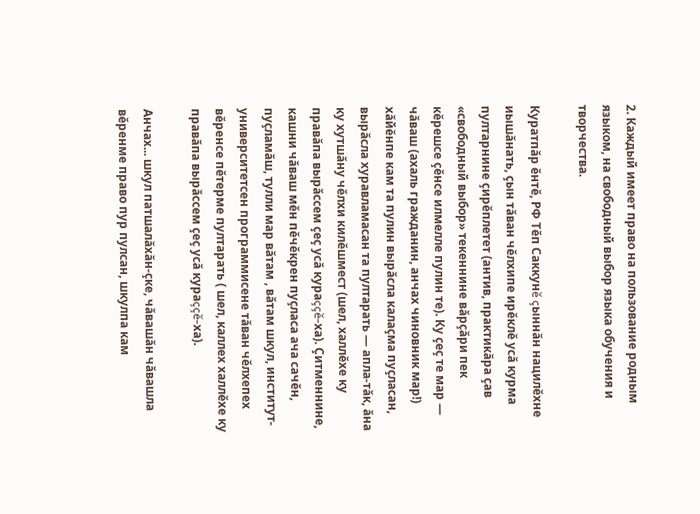2. Каждый имеет право на пользование родным языком, на свободный выбор языка обучения и творчества.

Куратпăр ĕнтĕ, РФ Тĕп Саккунĕ çыннăн нацилĕхне иышăнать, çын тăван чĕлхипе ирĕклĕ усă курма пултарнине çирĕплетет (антив, практикăра çав «свободный выбор» текеннине вăрçăри пек кĕрешсе çĕнсе илмелле пулин те). Ку çеç те мар — чăваш (ахаль гражданин, анчах чиновник мар!) хăйĕнпе кам та пулин вырăсла калаçма пуçласан, вырăсла хуравламасан та пултарать — апла-тăк, ăна ку хутшăну чĕлхи килĕшмест (шел, халлĕхе ку правăпа вырăссем çеç усă кураççĕ-ха). Çитменнине, кашни чăваш мĕн пĕчĕкрен пуçласа ача сачĕн, пуçламăш, тулли мар вăтам , вăтам шкул, институт-университетсен программисене тăван чĕлхепех вĕренсе пĕтерме пултарать ( шел, каллех халлĕхе ку правăпа вырăссем çеç усă кураççĕ-ха).

Анчах... шкул патшалăхăн-çке, чăвашăн чăвашла вĕренме право пур пулсан, шкулпа кам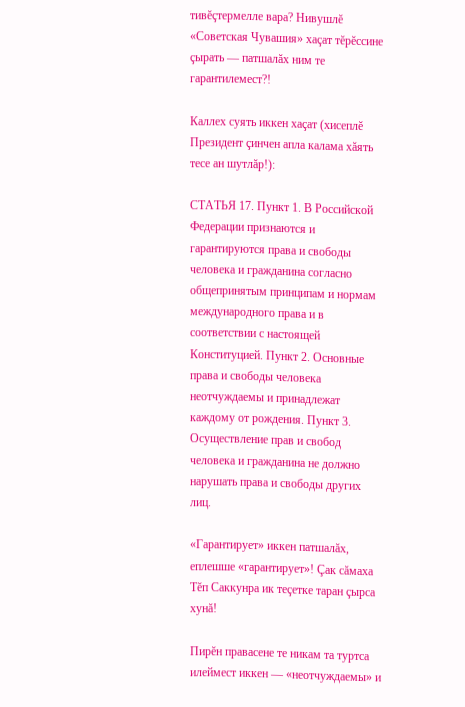тивĕçтермелле вара? Нивушлĕ «Советская Чувашия» хаçат тĕрĕссине çырать — патшалăх ним те гарантилемест?!

Каллех суять иккен хаçат (хисеплĕ Президент çинчен апла калама хăять тесе ан шутлăр!):

СТАТЬЯ 17. Пункт 1. В Российской Федерации признаются и гарантируются права и свободы человека и гражданина согласно общепринятым принципам и нормам международного права и в соответствии с настоящей Конституцией. Пункт 2. Основные права и свободы человека неотчуждаемы и принадлежат каждому от рождения. Пункт 3. Осуществление прав и свобод человека и гражданина не должно нарушать права и свободы других лиц.

«Гарантирует» иккен патшалăх, еплешше «гарантирует»! Çак сăмаха Тĕп Саккунра ик теçетке таран çырса хунă!

Пирĕн правасене те никам та туртса илеймест иккен — «неотчуждаемы» и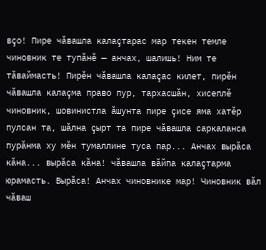вçо! Пире чăвашла калаçтарас мар текен темле чиновник те тупăнĕ — анчах, шалишь! Ним те тăваймасть! Пирĕн чăвашла калаçас килет, пирĕн чăвашла калаçма право пур, тархасшăн, хисеплĕ чиновник, шовинистла ăшунта пире çисе яма хатĕр пулсан та, шăлна çырт та пире чăвашла саркаланса пурăнма ху мĕн тумаллине туса пар... Анчах вырăса кăна... вырăса кăна! чăвашла вăйпа калаçтарма юрамасть. Вырăса! Анчах чиновнике мар! Чиновник вăл чăваш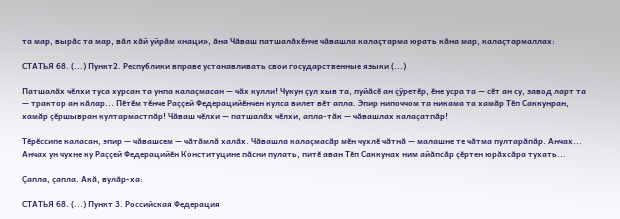та мар, вырăс та мар, вăл хăй уйрăм «наци», ăна Чăваш патшалăхĕнче чăвашла калаçтарма юрать кăна мар, калаçтармаллах:

СТАТЬЯ 68. (...) Пункт2. Республики вправе устанавливать свои государственные языки (...)

Патшалăх чĕлхи туса хурсан та унпа калаçмасан — чăх кулли! Чукун çул хыв та, пуйăсĕ ан çÿретĕр, ĕне усра та — сĕт ан су, завод ларт та — трактор ан кăлар... Пĕтĕм тĕнче Раççей Федерацийĕнчен кулса вилет вĕт апла. Эпир нипоччом та никама та хамăр Тĕп Саккунран, хамăр çĕршывран култармастпăр! Чăваш чĕлхи — патшалăх чĕлхи, апла-тăк — чăвашлах калаçатпăр!

Тĕрĕссипе каласан, эпир — чăвашсем — чăтăмлă халăх. Чăвашла калаçмасăр мĕн чухлĕ чăтнă — малашне те чăтма пултарăпăр. Анчах... Анчах ун чухне ку Раççей Федерацийĕн Конституцине пăсни пулать, питĕ аван Тĕп Саккунах ним айăпсăр çĕртен юрăхсăра тухать...

Çапла, çапла. Акă, вулăр-ха:

СТАТЬЯ 68. (...) Пункт 3. Российская Федерация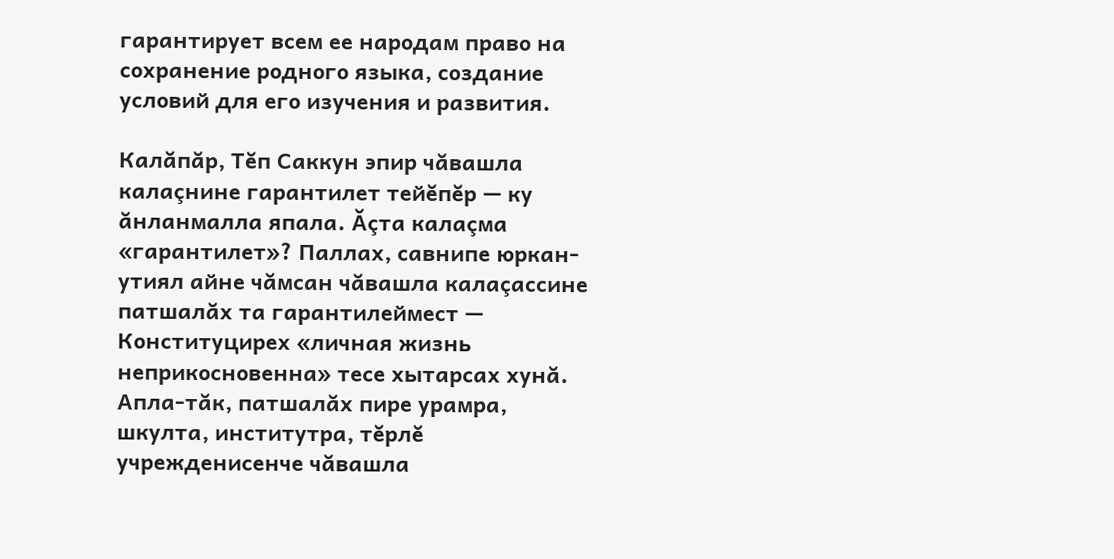гарантирует всем ее народам право на сохранение родного языка, создание условий для его изучения и развития.

Калăпăр, Тĕп Саккун эпир чăвашла калаçнине гарантилет тейĕпĕр — ку ăнланмалла япала. Ăçта калаçма «гарантилет»? Паллах, савнипе юркан-утиял айне чăмсан чăвашла калаçассине патшалăх та гарантилеймест — Конституцирех «личная жизнь неприкосновенна» тесе хытарсах хунă. Апла-тăк, патшалăх пире урамра, шкулта, институтра, тĕрлĕ учрежденисенче чăвашла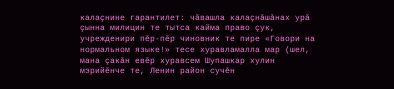калаçнине гарантилет: чăвашла калаçнăшăнах урă çынна милицин те тытса кайма право çук, учрежденири пĕр-пĕр чиновник те пире «Говори на нормальном языке!» тесе хуравламалла мар (шел, мана çакăн евĕр хуравсем Шупашкар хулин мэрийĕнче те, Ленин район сучĕн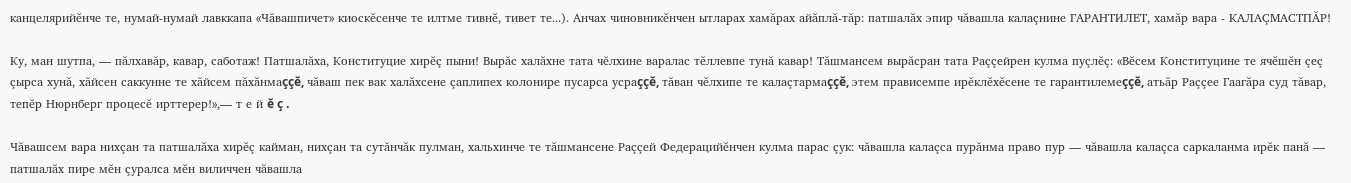канцелярийĕнче те, нумай-нумай лавккапа «Чăвашпичет» киоскĕсенче те илтме тивнĕ, тивет те...). Анчах чиновникĕнчен ытларах хамăрах айăплă-тăр: патшалăх эпир чăвашла калаçнине ГАРАНТИЛЕТ, хамăр вара - КАЛАÇМАСТПĂР!

Ку, ман шутпа, — пăлхавăр, кавар, саботаж! Патшалăха, Конституцие хирĕç пыни! Вырăс халăхне тата чĕлхине варалас тĕллевпе тунă кавар! Тăшмансем вырăсран тата Раççейрен кулма пуçлĕç: «Вĕсем Конституцине те ячĕшĕн çеç çырса хунă, хăйсен саккунне те хăйсем пăхăнмаççĕ, чăваш пек вак халăхсене çаплипех колонире пусарса усраççĕ, тăван чĕлхипе те калаçтармаççĕ, этем прависемпе ирĕклĕхĕсене те гарантилемеççĕ, атьăр Раççее Гаагăра суд тăвар, тепĕр Нюрнберг процесĕ ирттерер!»,— т е й ĕ ç .

Чăвашсем вара нихçан та патшалăха хирĕç кайман, нихçан та сутăнчăк пулман, хальхинче те тăшмансене Раççей Федерацийĕнчен кулма парас çук: чăвашла калаçса пурăнма право пур — чăвашла калаçса саркаланма ирĕк панă — патшалăх пире мĕн çуралса мĕн виличчен чăвашла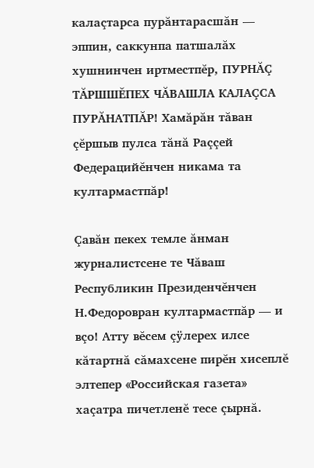калаçтарса пурăнтарасшăн — эппин, саккунпа патшалăх хушнинчен иртместпĕр, ПУРНĂÇ ТĂРШШĔПЕХ ЧĂВАШЛА КАЛАÇСА ПУРĂНАТПĂР! Хамăрăн тăван çĕршыв пулса тăнă Раççей Федерацийĕнчен никама та култармастпăр!

Çавăн пекех темле ăнман журналистсене те Чăваш Республикин Президенчĕнчен Н.Федоровран култармастпăр — и вçо! Атту вĕсем çÿлерех илсе кăтартнă сăмахсене пирĕн хисеплĕ элтепер «Российская газета» хаçатра пичетленĕ тесе çырнă.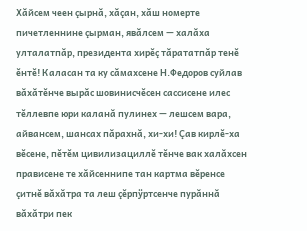Хăйсем чеен çырнă, хăçан, хăш номерте пичетленнине çырман, явăлсем — халăха улталатпăр, президента хирĕç тăрататпăр тенĕ ĕнтĕ! Каласан та ку сăмахсене Н.Федоров суйлав вăхăтĕнче вырăс шовинисчĕсен сассисене илес тĕллевпе юри каланă пулинех — лешсем вара, айвансем, шансах пăрахнă, хи-хи! Çав кирлĕ-ха вĕсене, пĕтĕм цивилизациллĕ тĕнче вак халăхсен прависене те хăйсеннипе тан картма вĕренсе çитнĕ вăхăтра та леш çĕрпÿртсенче пурăннă вăхăтри пек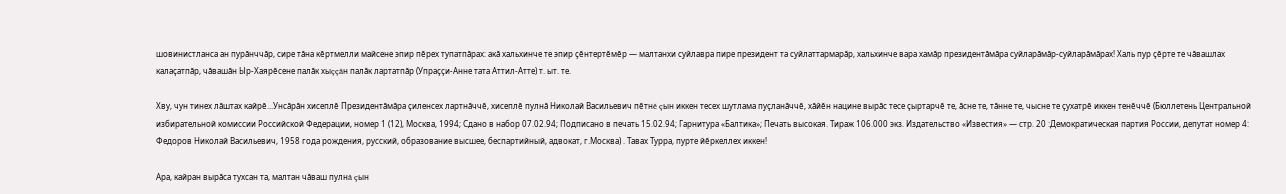шовинистланса ан пурăнччăр, сире тăна кĕртмелли майсене эпир пĕрех тупатпăрах: акă хальхинче те эпир çĕнтертĕмĕр — малтанхи суйлавра пире президент та суйлаттармарăр, хальхинче вара хамăр президентăмăра суйларăмăр-суйларăмăрах! Халь пур çĕрте те чăвашлах калаçатпăр, чăвашăн Ыр-Хаярĕсене палăк хыççăн палăк лартатпăр (Упраççи-Анне тата Аттил-Атте) т. ыт. те.

Хву, чун тинех лăштах кайрĕ...Унсăрăн хисеплĕ Президентăмăра çиленсех лартнăччĕ, хисеплĕ пулнă Николай Васильевич пĕтнĕ çын иккен тесех шутлама пуçланăччĕ, хăйĕн нацине вырăс тесе çыртарчĕ те, ăсне те, тăнне те, чысне те çухатрĕ иккен тенĕччĕ (Бюллетень Центральной избирательной комиссии Российской Федерации, номер 1 (12), Москва, 1994; Сдано в набор 07.02.94; Подписано в печать 15.02.94; Гарнитура «Балтика»; Печать высокая. Тираж 106.000 экз. Издательство «Известия» — стр. 20 :Демократическая партия России, депутат номер 4: Федоров Николай Васильевич, 1958 года рождения, русский, образование высшее, беспартийный, адвокат, г.Москва) . Тавах Турра, пурте йĕркеллех иккен!

Ара, кайран вырăса тухсан та, малтан чăваш пулнă çын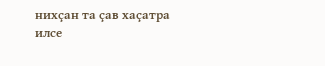нихçан та çав хаçатра илсе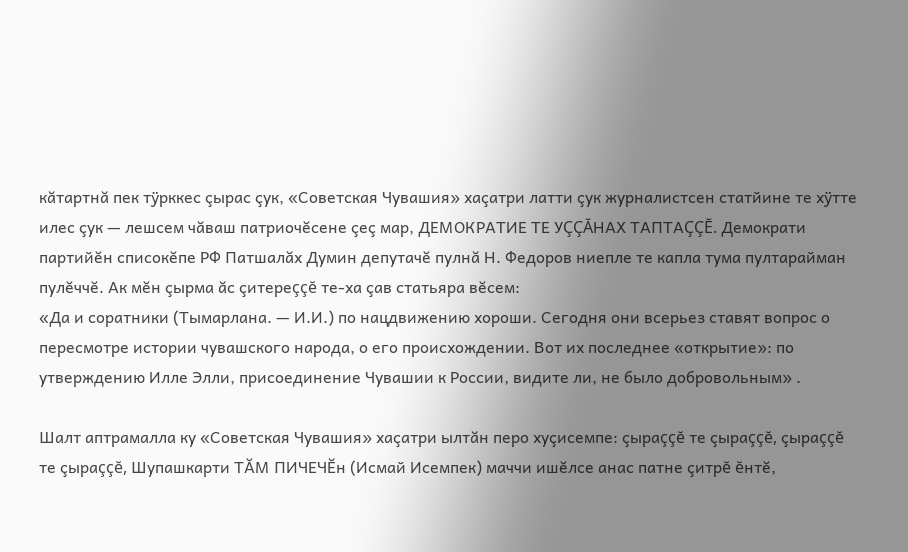кăтартнă пек тÿрккес çырас çук, «Советская Чувашия» хаçатри латти çук журналистсен статйине те хÿтте илес çук — лешсем чăваш патриочĕсене çеç мар, ДЕМОКРАТИЕ ТЕ УÇÇĂНАХ ТАПТАÇÇĔ. Демократи партийĕн списокĕпе РФ Патшалăх Думин депутачĕ пулнă Н. Федоров ниепле те капла тума пултарайман пулĕччĕ. Ак мĕн çырма ăс çитереççĕ те-ха çав статьяра вĕсем:
«Да и соратники (Тымарлана. — И.И.) по нацдвижению хороши. Сегодня они всерьез ставят вопрос о пересмотре истории чувашского народа, о его происхождении. Вот их последнее «открытие»: по утверждению Илле Элли, присоединение Чувашии к России, видите ли, не было добровольным» .

Шалт аптрамалла ку «Советская Чувашия» хаçатри ылтăн перо хуçисемпе: çыраççĕ те çыраççĕ, çыраççĕ те çыраççĕ, Шупашкарти ТĂМ ПИЧЕЧĔн (Исмай Исемпек) маччи ишĕлсе анас патне çитрĕ ĕнтĕ,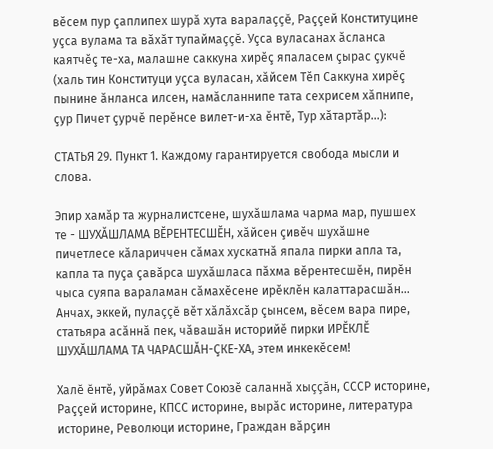вĕсем пур çаплипех шурă хута варалаççĕ, Раççей Конституцине уçса вулама та вăхăт тупаймаççĕ. Уçса вуласанах ăсланса каятчĕç те-ха, малашне саккуна хирĕç япаласем çырас çукчĕ (халь тин Конституци уçса вуласан, хăйсем Тĕп Саккуна хирĕç пынине ăнланса илсен, намăсланнипе тата сехрисем хăпнипе, çур Пичет çурчĕ перĕнсе вилет-и-ха ĕнтĕ, Тур хăтартăр...):

СТАТЬЯ 29. Пункт 1. Каждому гарантируется свобода мысли и слова.

Эпир хамăр та журналистсене, шухăшлама чарма мар, пушшех те - ШУХĂШЛАМА ВĔРЕНТЕСШĔН, хăйсен çивĕч шухăшне пичетлесе кăлариччен сăмах хускатнă япала пирки апла та, капла та пуçа çавăрса шухăшласа пăхма вĕрентесшĕн, пирĕн чыса суяпа вараламан сăмахĕсене ирĕклĕн калаттарасшăн... Анчах, эккей, пулаççĕ вĕт хăлăхсăр çынсем, вĕсем вара пире, статьяра асăннă пек, чăвашăн историйĕ пирки ИРĔКЛĔ ШУХĂШЛАМА ТА ЧАРАСШĂН-ÇКЕ-ХА, этем инкекĕсем!

Халĕ ĕнтĕ, уйрăмах Совет Союзĕ саланнă хыççăн, СССР историне, Раççей историне, КПСС историне, вырăс историне, литература историне, Революци историне, Граждан вăрçин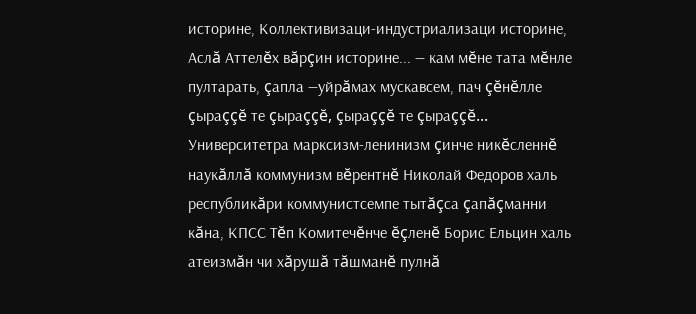историне, Коллективизаци-индустриализаци историне, Аслă Аттелĕх вăрçин историне... — кам мĕне тата мĕнле пултарать, çапла —уйрăмах мускавсем, пач çĕнĕлле çыраççĕ те çыраççĕ, çыраççĕ те çыраççĕ... Университетра марксизм-ленинизм çинче никĕсленнĕ наукăллă коммунизм вĕрентнĕ Николай Федоров халь республикăри коммунистсемпе тытăçса çапăçманни кăна, КПСС Тĕп Комитечĕнче ĕçленĕ Борис Ельцин халь атеизмăн чи хăрушă тăшманĕ пулнă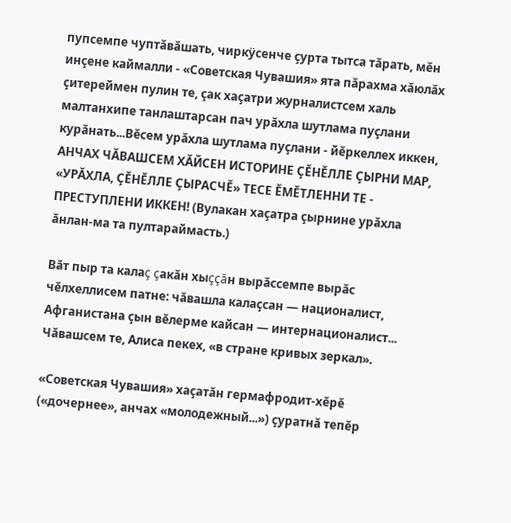пупсемпе чуптăвăшать, чиркÿсенче çурта тытса тăрать, мĕн инçене каймалли - «Советская Чувашия» ята пăрахма хăюлăх çитереймен пулин те, çак хаçатри журналистсем халь малтанхипе танлаштарсан пач урăхла шутлама пуçлани курăнать...Вĕсем урăхла шутлама пуçлани - йĕркеллех иккен, АНЧАХ ЧĂВАШСЕМ ХĂЙСЕН ИСТОРИНЕ ÇĔНĔЛЛЕ ÇЫРНИ МАР, «УРĂХЛА, ÇĔНĔЛЛЕ ÇЫРАСЧĔ» ТЕСЕ ĔМĔТЛЕННИ ТЕ - ПРЕСТУПЛЕНИ ИККЕН! (Вулакан хаçатра çырнине урăхла ăнлан-ма та пултараймасть.)

Вăт пыр та калаç çакăн хыççăн вырăссемпе вырăс чĕлхеллисем патне: чăвашла калаçсан — националист, Афганистана çын вĕлерме кайсан — интернационалист... Чăвашсем те, Алиса пекех, «в стране кривых зеркал».

«Советская Чувашия» хаçатăн гермафродит-хĕрĕ («дочернее», анчах «молодежный...») çуратнă тепĕр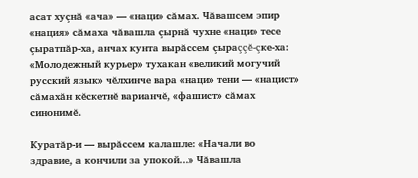асат хуçнă «ача» — «наци» сăмах. Чăвашсем эпир «нация» сăмаха чăвашла çырнă чухне «наци» тесе çыратпăр-ха, анчах кунта вырăссем çыраççĕ-çке-ха: «Молодежный курьер» тухакан «великий могучий русский язык» чĕлхинче вара «наци» тени — «нацист» сăмахăн кĕскетнĕ варианчĕ, «фашист» сăмах синонимĕ.

Куратăр-и — вырăссем калашле: «Начали во здравие, а кончили за упокой...» Чăвашла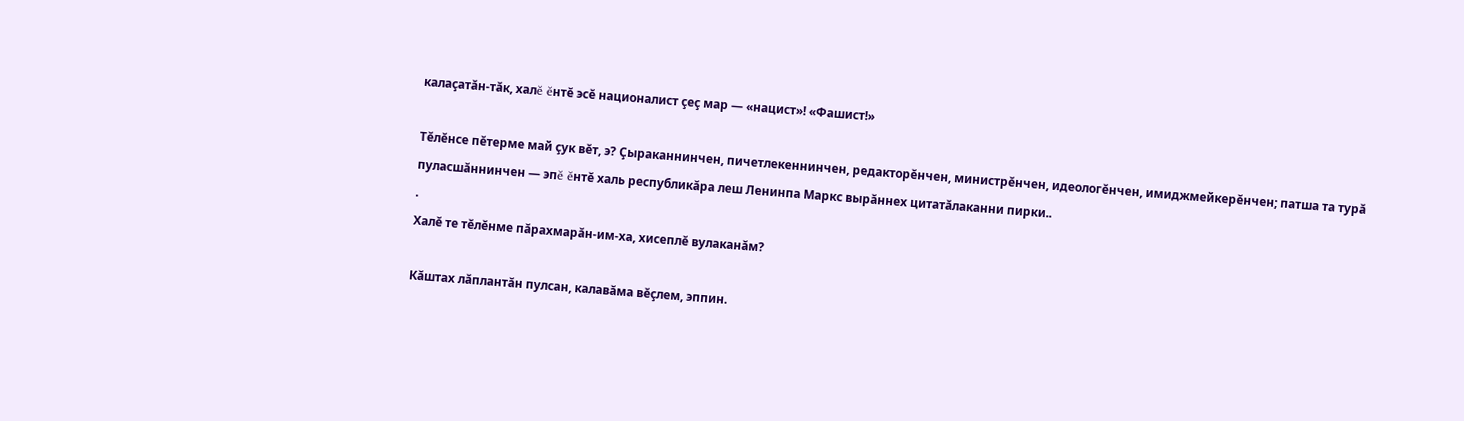калаçатăн-тăк, халĕ ĕнтĕ эсĕ националист çеç мар — «нацист»! «Фашист!»

Тĕлĕнсе пĕтерме май çук вĕт, э? Çыраканнинчен, пичетлекеннинчен, редакторĕнчен, министрĕнчен, идеологĕнчен, имиджмейкерĕнчен; патша та турă пуласшăннинчен — эпĕ ĕнтĕ халь республикăра леш Ленинпа Маркс вырăннех цитатăлаканни пирки..
.
Халĕ те тĕлĕнме пăрахмарăн-им-ха, хисеплĕ вулаканăм?

Кăштах лăплантăн пулсан, калавăма вĕçлем, эппин.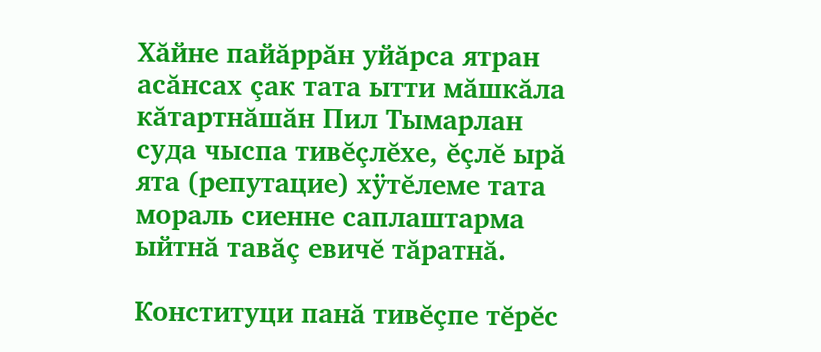Хăйне пайăррăн уйăрса ятран асăнсах çак тата ытти мăшкăла кăтартнăшăн Пил Тымарлан суда чыспа тивĕçлĕхе, ĕçлĕ ырă ята (репутацие) хÿтĕлеме тата мораль сиенне саплаштарма ыйтнă тавăç евичĕ тăратнă.

Конституци панă тивĕçпе тĕрĕс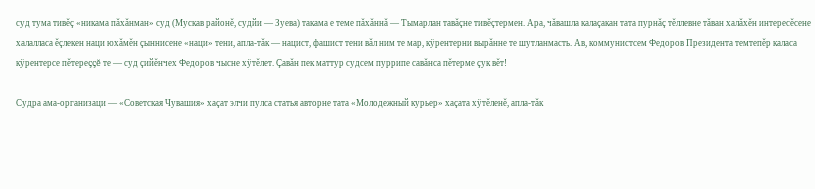суд тума тивĕç «никама пăхăнман» суд (Мускав районĕ, судйи — Зуева) такама е теме пăхăннă — Тымарлан тавăçне тивĕçтермен. Ара, чăвашла калаçакан тата пурнăç тĕллевне тăван халăхĕн интересĕсене халалласа ĕçлекен наци юхăмĕн çыннисене «наци» тени, апла-тăк — нацист, фашист тени вăл ним те мар, кÿрентерни вырăнне те шутланмасть. Ав, коммунистсем Федоров Президента темтепĕр каласа кÿрентерсе пĕтереççĕ те — суд çийĕнчех Федоров чысне хÿтĕлет. Çавăн пек маттур судсем пуррипе савăнса пĕтерме çук вĕт!

Судра ама-организаци — «Советская Чувашия» хаçат элчи пулса статья авторне тата «Молодежный курьер» хаçата хÿтĕленĕ, апла-тăк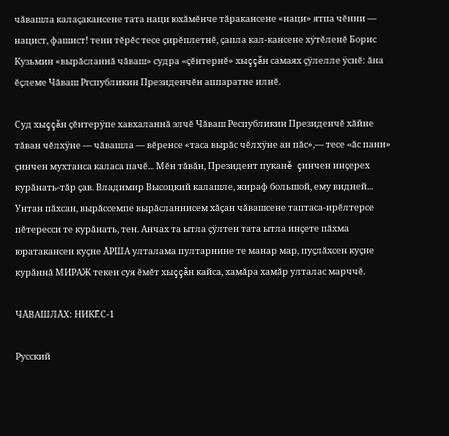чăвашла калаçакансене тата наци юхăмĕнче тăракансене «наци» ятпа чĕнни — нацист, фашист! тени тĕрĕс тесе çирĕплетнĕ, çапла кал-кансене хÿтĕленĕ Борис Кузьмин «вырăсланнă чăваш» судра «çĕнтернĕ» хыççăн самаях çÿлелле ÿснĕ: ăна ĕçлеме Чăваш Ргспубликин Президенчĕн аппаратне илнĕ.

Суд хыççăн çĕнтерÿпе хавхаланнă элчĕ Чăваш Республикин Президенчĕ хăйне тăван чĕлхÿне — чăвашла — вĕренсе «таса вырăс чĕлхÿне ан пăс»,— тесе «ăс пани» çинчен мухтанса каласа пачĕ... Мĕн тăвăн, Президент пуканĕ çинчен инçерех курăнать-тăр çав. Владимир Высоцкий калашле, жираф большой, ему видней... Унтан пăхсан, вырăссемпе вырăсланнисем хăçан чăвашсене таптаса-ирĕлтерсе пĕтересси те курăнать, тен. Анчах та ытла çÿлтен тата ытла инçете пăхма юратакансен куçне ĂРША улталама пултарнине те манар мар, пуçлăхсен куçне курăннă МИРАЖ текен суя ĕмĕт хыççăн кайса, хамăра хамăр улталас марччĕ.

ЧĂВАШЛĂХ: НИКĔС-1

Русский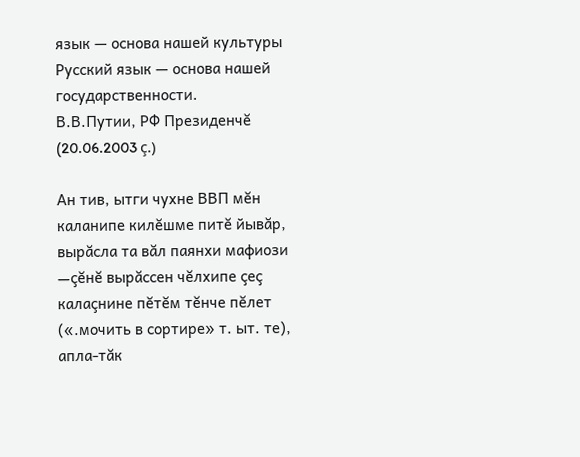язык — основа нашей культуры
Русский язык — основа нашей государственности.
В.В.Путии, РФ Президенчĕ (20.06.2003 ç.)

Ан тив, ытги чухне ВВП мĕн каланипе килĕшме питĕ йывăр, вырăсла та вăл паянхи мафиози —çĕнĕ вырăссен чĕлхипе çеç калаçнине пĕтĕм тĕнче пĕлет («.мочить в сортире» т. ыт. те), апла-тăк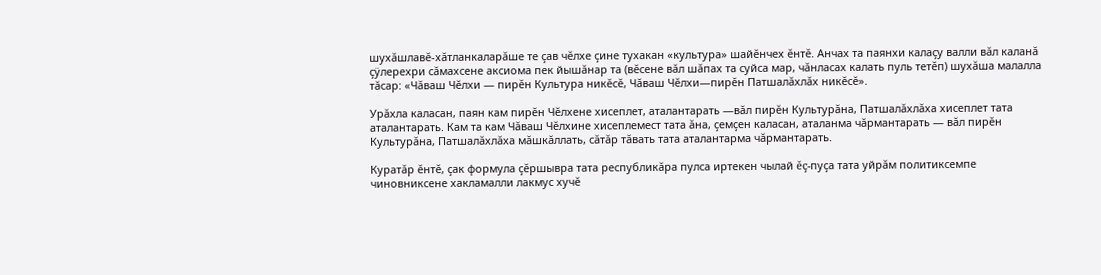шухăшлавĕ-хăтланкаларăше те çав чĕлхе çине тухакан «культура» шайĕнчех ĕнтĕ. Анчах та паянхи калаçу валли вăл каланă çÿлерехри сăмахсене аксиома пек йышăнар та (вĕсене вăл шăпах та суйса мар, чăнласах калать пуль тетĕп) шухăша малалла тăсар: «Чăваш Чĕлхи — пирĕн Культура никĕсĕ, Чăваш Чĕлхи—пирĕн Патшалăхлăх никĕсĕ».

Урăхла каласан, паян кам пирĕн Чĕлхене хисеплет, аталантарать —вăл пирĕн Культурăна, Патшалăхлăха хисеплет тата аталантарать. Кам та кам Чăваш Чĕлхине хисеплемест тата ăна, çемçен каласан, аталанма чăрмантарать — вăл пирĕн Культурăна, Патшалăхлăха мăшкăллать, сăтăр тăвать тата аталантарма чăрмантарать.

Куратăр ĕнтĕ, çак формула çĕршывра тата республикăра пулса иртекен чылай ĕç-пуçа тата уйрăм политиксемпе чиновниксене хакламалли лакмус хучĕ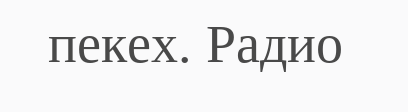пекех. Радио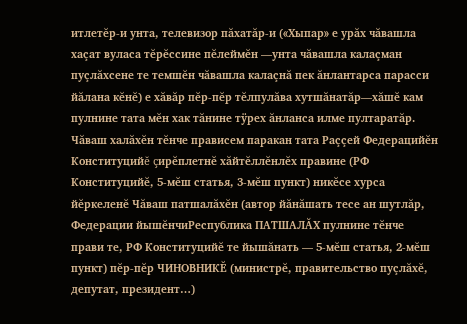итлетĕр-и унта, телевизор пăхатăр-и («Хыпар» е урăх чăвашла хаçат вуласа тĕрĕссине пĕлеймĕн —унта чăвашла калаçман пуçлăхсене те темшĕн чăвашла калаçнă пек ăнлантарса парасси йăлана кĕнĕ) е хăвăр пĕр-пĕр тĕлпулăва хутшăнатăр—хăшĕ кам пулнине тата мĕн хак тăнине тÿрех ăнланса илме пултаратăр. Чăваш халăхĕн тĕнче прависем паракан тата Раççей Федерацийĕн Конституцийĕ çирĕплетнĕ хăйтĕллĕнлĕх правине (РФ Конституцийĕ, 5-мĕш статья, 3-мĕш пункт) никĕсе хурса йĕркеленĕ Чăваш патшалăхĕн (автор йăнăшать тесе ан шутлăр, Федерации йышĕнчиРеспублика ПАТШАЛĂХ пулнине тĕнче прави те, РФ Конституцийĕ те йышăнать — 5-мĕш статья, 2-мĕш пункт) пĕр-пĕр ЧИНОВНИКĔ (министрĕ, правительство пуçлăхĕ, депутат, президент…)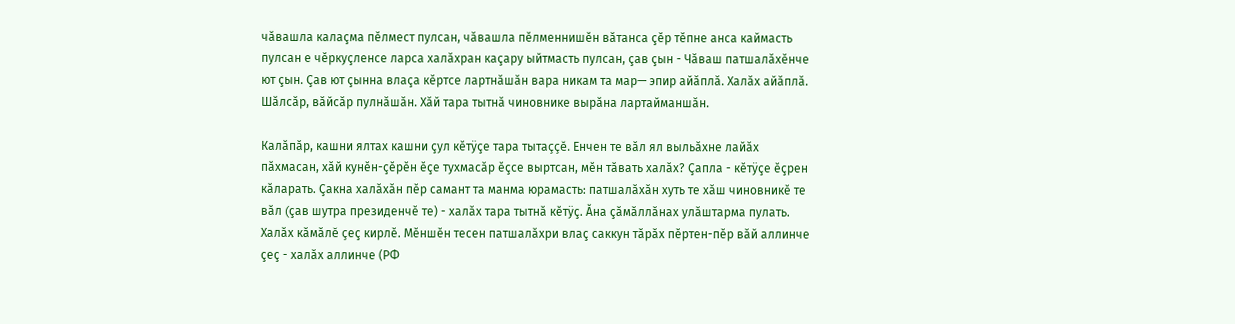чăвашла калаçма пĕлмест пулсан, чăвашла пĕлменнишĕн вăтанса çĕр тĕпне анса каймасть пулсан е чĕркуçленсе ларса халăхран каçару ыйтмасть пулсан, çав çын - Чăваш патшалăхĕнче ют çын. Çав ют çынна влаçа кĕртсе лартнăшăн вара никам та мар— эпир айăплă. Халăх айăплă. Шăлсăр, вăйсăр пулнăшăн. Хăй тара тытнă чиновнике вырăна лартайманшăн.

Калăпăр, кашни ялтах кашни çул кĕтÿçе тара тытаççĕ. Енчен те вăл ял выльăхне лайăх пăхмасан, хăй кунĕн-çĕрĕн ĕçе тухмасăр ĕçсе выртсан, мĕн тăвать халăх? Çапла - кĕтÿçе ĕçрен кăларать. Çакна халăхăн пĕр самант та манма юрамасть: патшалăхăн хуть те хăш чиновникĕ те вăл (çав шутра президенчĕ те) - халăх тара тытнă кĕтÿç. Ăна çăмăллăнах улăштарма пулать. Халăх кăмăлĕ çеç кирлĕ. Мĕншĕн тесен патшалăхри влаç саккун тăрăх пĕртен-пĕр вăй аллинче çеç - халăх аллинче (РФ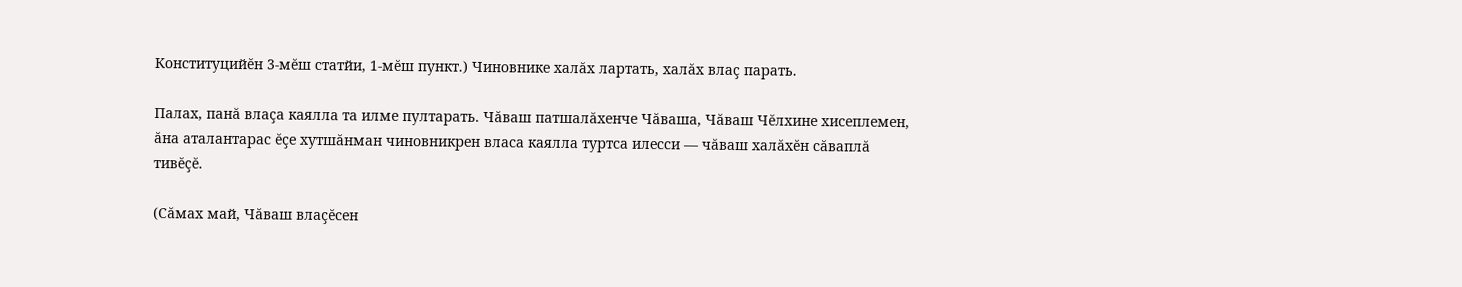Конституцийĕн 3-мĕш статйи, 1-мĕш пункт.) Чиновнике халăх лартать, халăх влаç парать.

Палах, панă влаçа каялла та илме пултарать. Чăваш патшалăхенче Чăваша, Чăваш Чĕлхине хисеплемен, ăна аталантарас ĕçе хутшăнман чиновникрен власа каялла туртса илесси — чăваш халăхĕн сăваплă тивĕçĕ.

(Сăмах май, Чăваш влаçĕсен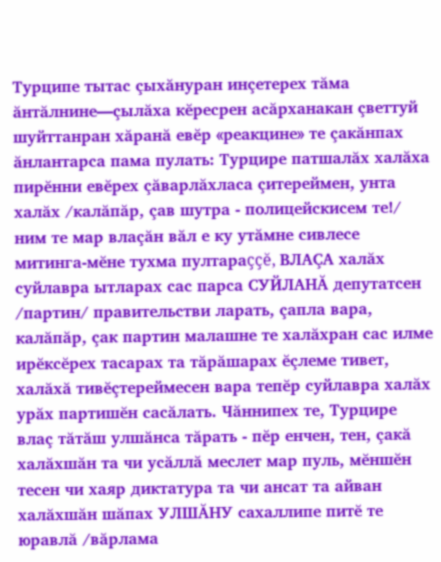Турципе тытас çыхăнуран инçетерех тăма ăнтăлнине—çылăха кĕресрен асăрханакан çветтуй шуйттанран хăранă евĕр «реакцине» те çакăнпах ăнлантарса пама пулать: Турцире патшалăх халăха пирĕнни евĕрех çăварлăхласа çитереймен, унта халăх /калăпăр, çав шутра - полицейскисем те!/ ним те мар влаçăн вăл е ку утăмне сивлесе митинга-мĕне тухма пултараççĕ, ВЛАÇА халăх суйлавра ытларах сас парса СУЙЛАНĂ депутатсен /партин/ правительстви ларать, çапла вара, калăпăр, çак партин малашне те халăхран сас илме ирĕксĕрех тасарах та тăрăшарах ĕçлеме тивет, халăхă тивĕçтереймесен вара тепĕр суйлавра халăх урăх партишĕн сасăлать. Чăннипех те, Турцире влаç тăтăш улшăнса тăрать - пĕр енчен, тен, çакă халăхшăн та чи усăллă меслет мар пуль, мĕншĕн тесен чи хаяр диктатура та чи ансат та айван халăхшăн шăпах УЛШĂНУ сахаллипе питĕ те юравлă /вăрлама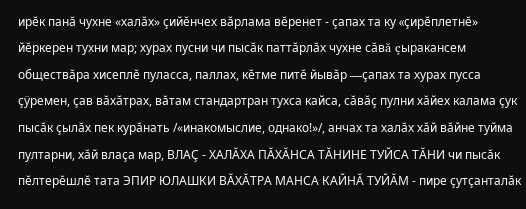ирĕк панă чухне «халăх» çийĕнчех вăрлама вĕренет - çапах та ку «çирĕплетнĕ» йĕркерен тухни мар; хурах пусни чи пысăк паттăрлăх чухне сăвă çыракансем обществăра хисеплĕ пуласса, паллах, кĕтме питĕ йывăр —çапах та хурах пусса çÿремен, çав вăхăтрах, вăтам стандартран тухса кайса, сăвăç пулни хăйех калама çук пысăк çылăх пек курăнать /«инакомыслие, однако!»/, анчах та халăх хăй вăйне туйма пултарни, хăй влаçа мар, ВЛАÇ - ХАЛĂХА ПĂХĂНСА ТĂНИНЕ ТУЙСА ТĂНИ чи пысăк пĕлтерĕшлĕ тата ЭПИР ЮЛАШКИ ВĂХĂТРА МАНСА КАЙНĂ ТУЙĂМ - пире çутçанталăк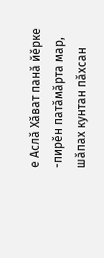е Аслă Хăват панă йĕрке -пирĕн патăмăрта мар, шăпах кунтан пăхсан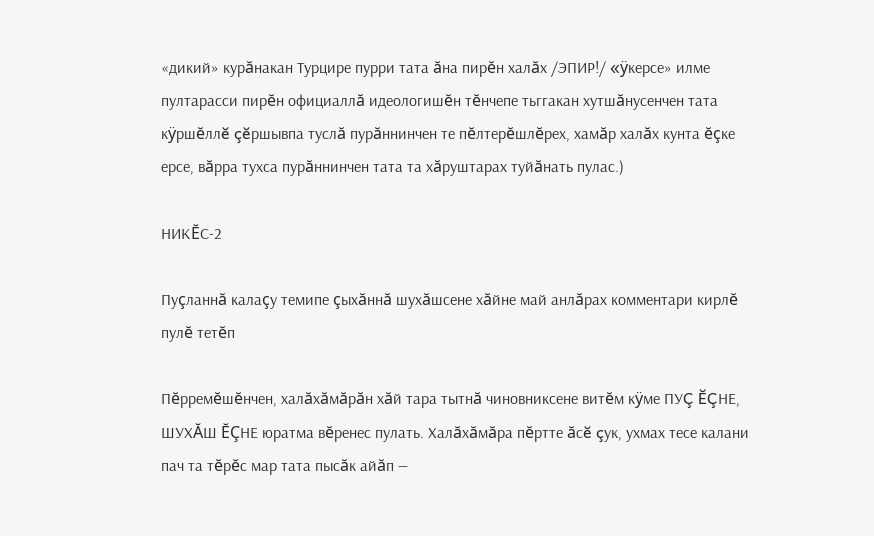«дикий» курăнакан Турцире пурри тата ăна пирĕн халăх /ЭПИР!/ «ÿкерсе» илме пултарасси пирĕн официаллă идеологишĕн тĕнчепе тьггакан хутшăнусенчен тата кÿршĕллĕ çĕршывпа туслă пурăннинчен те пĕлтерĕшлĕрех, хамăр халăх кунта ĕçке ерсе, вăрра тухса пурăннинчен тата та хăруштарах туйăнать пулас.)

НИКĔС-2

Пуçланнă калаçу темипе çыхăннă шухăшсене хăйне май анлăрах комментари кирлĕ пулĕ тетĕп

Пĕрремĕшĕнчен, халăхăмăрăн хăй тара тытнă чиновниксене витĕм кÿме ПУÇ ĔÇНЕ, ШУХĂШ ĔÇНЕ юратма вĕренес пулать. Халăхăмăра пĕртте ăсĕ çук, ухмах тесе калани пач та тĕрĕс мар тата пысăк айăп —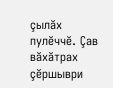çылăх пулĕччĕ. Çав вăхăтрах çĕршыври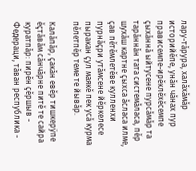лару-тăрура, халăхăмăр историйĕпе, унăн чăнах пур прависемпе-ирĕклĕхĕсемпе çыхăннă ыйтусене пурсăмăр та тарăннăн тата системăласа, пĕр шухăш картне çыхса ăсласа илме, çав пĕтĕмлетĕве кулленхи пурнăçри утăмсене йĕркелесе пыракан çул маякĕ пек усă курма пĕлетпĕр теме те йывăр.

Калăпăр, çакăн евĕр тишкерÿпе ĕçтăвăм сăнчăрне питĕ те сайра куратпăр: пирĕн çĕршыв - Федераци, тăван республика -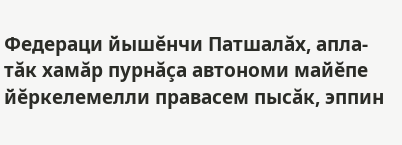Федераци йышĕнчи Патшалăх, апла-тăк хамăр пурнăçа автономи майĕпе йĕркелемелли правасем пысăк, эппин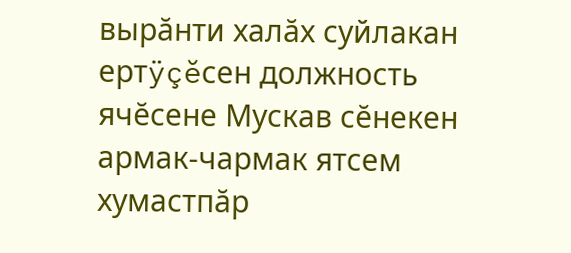вырăнти халăх суйлакан ертÿçĕсен должность ячĕсене Мускав сĕнекен армак-чармак ятсем хумастпăр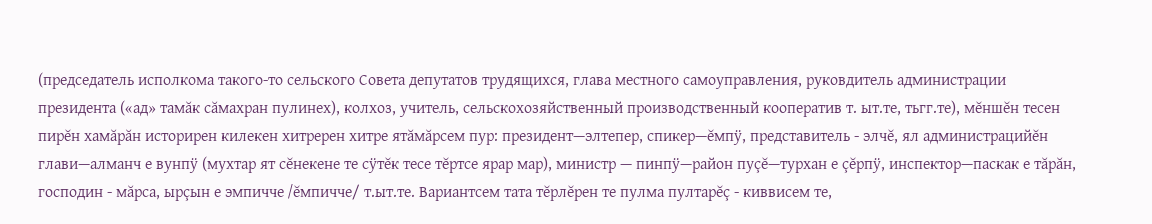(председатель исполкома такого-то сельского Совета депутатов трудящихся, глава местного самоуправления, руковдитель администрации президента («ад» тамăк сăмахран пулинех), колхоз, учитель, сельскохозяйственный производственный кооператив т. ыт.те, тьгг.те), мĕншĕн тесен пирĕн хамăрăн историрен килекен хитререн хитре ятăмăрсем пур: президент—элтепер, спикер—ĕмпÿ, представитель - элчĕ, ял администрацийĕн глави—алманч е вунпÿ (мухтар ят сĕнекене те сÿтĕк тесе тĕртсе ярар мар), министр — пинпÿ—район пуçĕ—турхан е çĕрпÿ, инспектор—паскак е тăрăн, господин - мăрса, ырçын е эмпичче /ĕмпичче/ т.ыт.те. Вариантсем тата тĕрлĕрен те пулма пултарĕç - киввисем те,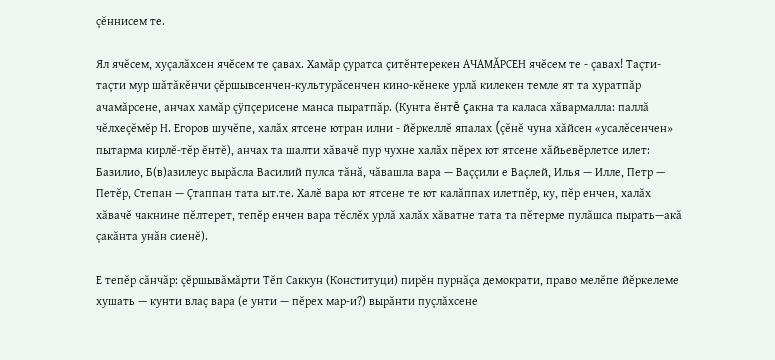çĕннисем те.

Ял ячĕсем, хуçалăхсен ячĕсем те çавах. Хамăр çуратса çитĕнтерекен АЧАМĂРСЕН ячĕсем те - çавах! Таçти-таçти мур шăтăкĕнчи çĕршывсенчен-культурăсенчен кино-кĕнеке урлă килекен темле ят та хуратпăр ачамăрсене, анчах хамăр çÿпçерисене манса пыратпăр. (Кунта ĕнтĕ çакна та каласа хăвармалла: паллă чĕлхеçĕмĕр Н. Егоров шучĕпе, халăх ятсене ютран илни - йĕркеллĕ япалах (çĕнĕ чуна хăйсен «усалĕсенчен» пытарма кирлĕ-тĕр ĕнтĕ), анчах та шалти хăвачĕ пур чухне халăх пĕрех ют ятсене хăйьевĕрлетсе илет: Базилио, Б(в)азилеус вырăсла Василий пулса тăнă, чăвашла вара — Ваççили е Ваçлей, Илья — Илле, Петр — Петĕр, Степан — Çтаппан тата ыт.те. Халĕ вара ют ятсене те ют калăппах илетпĕр, ку, пĕр енчен, халăх хăвачĕ чакнине пĕлтерет, тепĕр енчен вара тĕслĕх урлă халăх хăватне тата та пĕтерме пулăшса пырать—акă çакăнта унăн сиенĕ).

Е тепĕр сăнчăр: çĕршывăмăрти Тĕп Саккун (Конституци) пирĕн пурнăçа демократи, право мелĕпе йĕркелеме хушать — кунти влаç вара (е унти — пĕрех мар-и?) вырăнти пуçлăхсене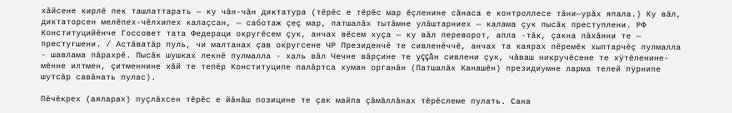хăйсене кирлĕ пек ташлаттарать — ку чăн-чăн диктатура (тĕрĕс е тĕрĕс мар ĕçленине сăнаса е контроллесе тăни—урăх япала.) Ку вăл, диктаторсен мелĕпех-чĕлхипех калаçсан, — саботаж çеç мар, патшалăх тытăмне улăштарниех — калама çук пысăк преступлени. РФ Конституцийĕнче Госсовет тата Федераци округĕсем çук, анчах вĕсем хуçа — ку вăл переворот, апла -тăк, çакна пăхăнни те — престугшени. / Астăватăр пуль, чи малтанах çав округсене ЧР Президенчĕ те сивленĕччĕ, анчах та каярах пĕремĕк хыптарчĕç пулмалла - шавлама пăрахрĕ. Пысăк шушках лекнĕ пулмалла - халь вăл Чечне вăрçине те уççăн сивлени çук, чăваш никручĕсене те хÿтĕленине-мĕнне илтмен, çитменнине хăй те тепĕр Конституципе палăртса хуман органăн (Патшалăх Канашĕн) президиумне ларма телей пÿрнипе шутсăр савăнать пулас).

Пĕчĕкрех (аяларах) пуçлăхсен тĕрĕс е йăнăш позицине те çак майпа çăмăллăнах тĕрĕслеме пулать. Сана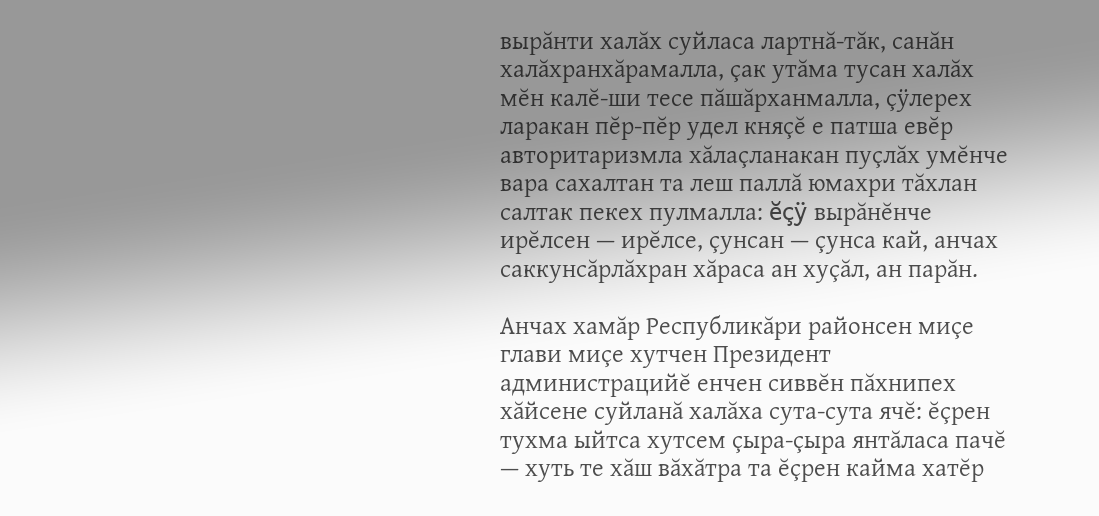вырăнти халăх суйласа лартнă-тăк, санăн халăхранхăрамалла, çак утăма тусан халăх мĕн калĕ-ши тесе пăшăрханмалла, çÿлерех ларакан пĕр-пĕр удел княçĕ е патша евĕр авторитаризмла хăлаçланакан пуçлăх умĕнче вара сахалтан та леш паллă юмахри тăхлан салтак пекех пулмалла: ĕçÿ вырăнĕнче ирĕлсен — ирĕлсе, çунсан — çунса кай, анчах саккунсăрлăхран хăраса ан хуçăл, ан парăн.

Анчах хамăр Республикăри районсен миçе глави миçе хутчен Президент администрацийĕ енчен сиввĕн пăхнипех хăйсене суйланă халăха сута-сута ячĕ: ĕçрен тухма ыйтса хутсем çыра-çыра янтăласа пачĕ — хуть те хăш вăхăтра та ĕçрен кайма хатĕр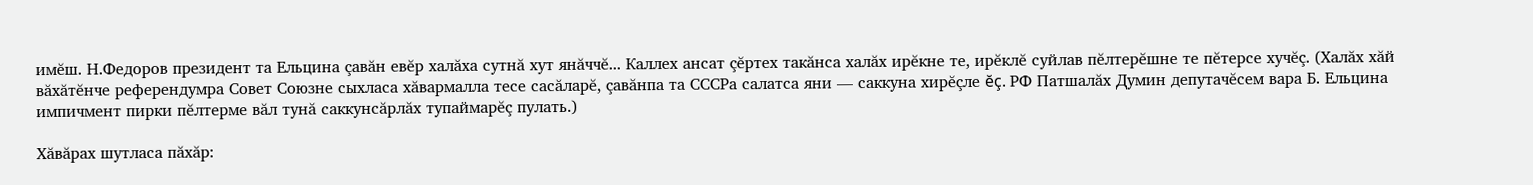имĕш. Н.Федоров президент та Ельцина çавăн евĕр халăха сутнă хут янăччĕ... Каллех ансат çĕртех такăнса халăх ирĕкне те, ирĕклĕ суйлав пĕлтерĕшне те пĕтерсе хучĕç. (Халăх хăй вăхăтĕнче референдумра Совет Союзне сыхласа хăвармалла тесе сасăларĕ, çавăнпа та СССРа салатса яни — саккуна хирĕçле ĕç. РФ Патшалăх Думин депутачĕсем вара Б. Ельцина импичмент пирки пĕлтерме вăл тунă саккунсăрлăх тупаймарĕç пулать.)

Хăвăрах шутласа пăхăр: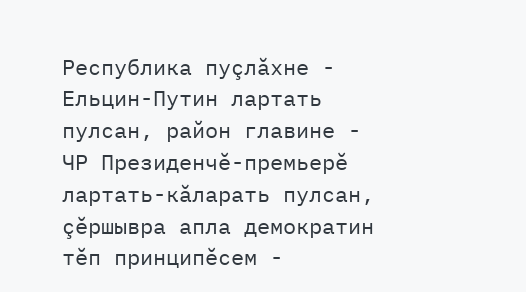Республика пуçлăхне - Ельцин-Путин лартать пулсан, район главине - ЧР Президенчĕ-премьерĕ лартать-кăларать пулсан, çĕршывра апла демократин тĕп принципĕсем -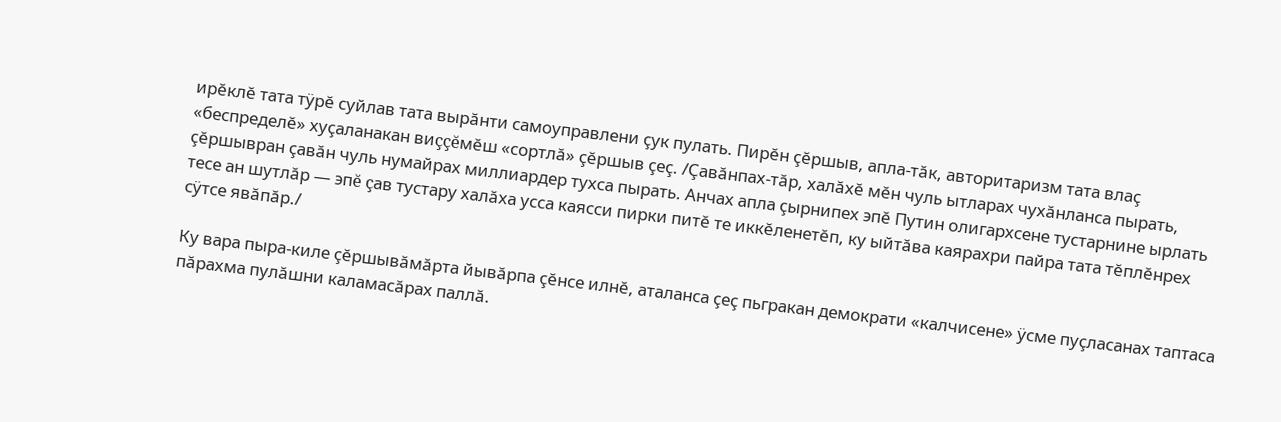ирĕклĕ тата тÿрĕ суйлав тата вырăнти самоуправлени çук пулать. Пирĕн çĕршыв, апла-тăк, авторитаризм тата влаç «беспределĕ» хуçаланакан виççĕмĕш «сортлă» çĕршыв çеç. /Çавăнпах-тăр, халăхĕ мĕн чуль ытларах чухăнланса пырать, çĕршывран çавăн чуль нумайрах миллиардер тухса пырать. Анчах апла çырнипех эпĕ Путин олигархсене тустарнине ырлать тесе ан шутлăр — эпĕ çав тустару халăха усса каясси пирки питĕ те иккĕленетĕп, ку ыйтăва каярахри пайра тата тĕплĕнрех сÿтсе явăпăр./

Ку вара пыра-киле çĕршывăмăрта йывăрпа çĕнсе илнĕ, аталанса çеç пьгракан демократи «калчисене» ÿсме пуçласанах таптаса пăрахма пулăшни каламасăрах паллă.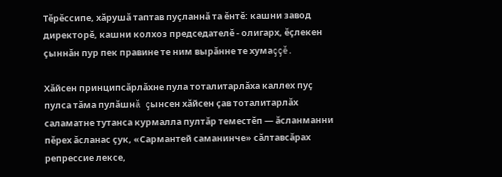Тĕрĕссипе, хăрушă таптав пуçланнă та ĕнтĕ: кашни завод директорĕ, кашни колхоз председателĕ - олигарх, ĕçлекен çыннăн пур пек правине те ним вырăнне те хумаççĕ.

Хăйсен принципсăрлăхне пула тоталитарлăха каллех пуç пулса тăма пулăшнă çынсен хăйсен çав тоталитарлăх саламатне тутанса курмалла пултăр теместĕп — ăсланманни пĕрех ăсланас çук, «Сармантей саманинче» сăлтавсăрах репрессие лексе,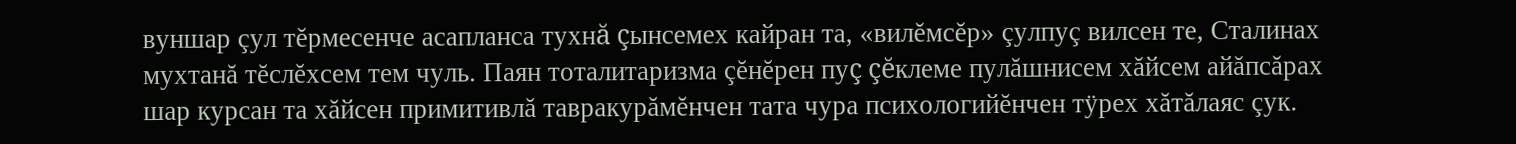вуншар çул тĕрмесенче асапланса тухнă çынсемех кайран та, «вилĕмсĕр» çулпуç вилсен те, Сталинах мухтанă тĕслĕхсем тем чуль. Паян тоталитаризма çĕнĕрен пуç çĕклеме пулăшнисем хăйсем айăпсăрах шар курсан та хăйсен примитивлă тавракурăмĕнчен тата чура психологийĕнчен тÿрех хăтăлаяс çук.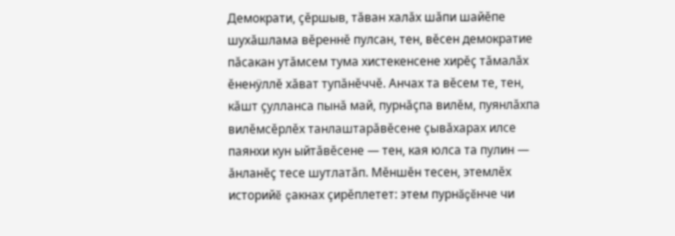Демократи, çĕршыв, тăван халăх шăпи шайĕпе шухăшлама вĕреннĕ пулсан, тен, вĕсен демократие пăсакан утăмсем тума хистекенсене хирĕç тăмалăх ĕненÿллĕ хăват тупăнĕччĕ. Анчах та вĕсем те, тен, кăшт çулланса пынă май, пурнăçпа вилĕм, пуянлăхпа вилĕмсĕрлĕх танлаштарăвĕсене çывăхарах илсе паянхи кун ыйтăвĕсене — тен, кая юлса та пулин — ăнланĕç тесе шутлатăп. Мĕншĕн тесен, этемлĕх историйĕ çакнах çирĕплетет: этем пурнăçĕнче чи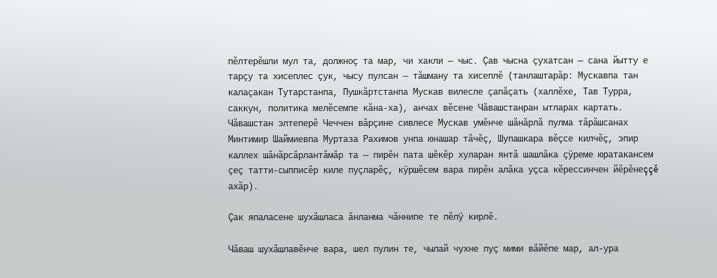пĕлтерĕшли мул та, должноç та мар, чи хакли — чыс. Çав чысна çухатсан — сана йытту е тарçу та хисеплес çук, чысу пулсан — тăшману та хисеплĕ (танлаштарăр: Мускавпа тан калаçакан Тутарстанпа, Пушкăртстанпа Мускав вилесле çапăçать (халлĕхе, Тав Турра, саккун, политика мелĕсемпе кăна-ха), анчах вĕсене Чăвашстанран ытларах картать. Чăвашстан элтеперĕ Чеччен вăрçине сивлесе Мускав умĕнче шăнăрлă пулма тăрăшсанах Минтимир Шаймиевпа Муртаза Рахимов унпа юнашар тăчĕç, Шупашкара вĕçсе килчĕç, эпир каллех шăнăрсăрлантăмăр та — пирĕн пата шĕкĕр хуларан янтă шашлăка çÿреме юратакансем çеç татти-сыпписĕр киле пуçларĕç, кÿршĕсем вара пирĕн алăка уçса кĕрессинчен йĕрĕнеççĕ ахăр).

Çак япаласене шухăшласа ăнланма чăннипе те пĕлÿ кирлĕ.

Чăваш шухăшлавĕнче вара, шел пулин те, чылай чухне пуç мими вăйĕпе мар, ал-ура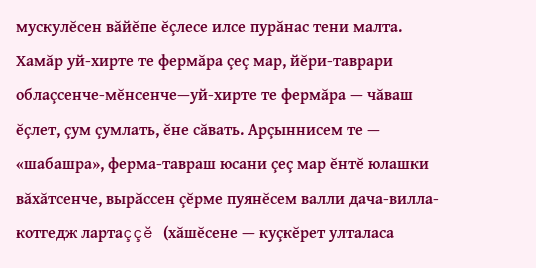мускулĕсен вăйĕпе ĕçлесе илсе пурăнас тени малта. Хамăр уй-хирте те фермăра çеç мар, йĕри-таврари облаçсенче-мĕнсенче—уй-хирте те фермăра — чăваш ĕçлет, çум çумлать, ĕне сăвать. Арçыннисем те — «шабашра», ферма-тавраш юсани çеç мар ĕнтĕ юлашки вăхăтсенче, вырăссен çĕрме пуянĕсем валли дача-вилла-котгедж лартаççĕ (хăшĕсене — куçкĕрет улталаса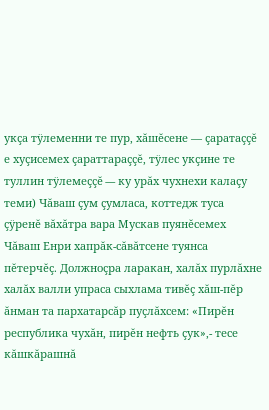укçа тÿлеменни те пур, хăшĕсене — çаратаççĕ е хуçисемех çараттараççĕ, тÿлес укçине те туллин тÿлемеççĕ — ку урăх чухнехи калаçу теми) Чăваш çум çумласа, коттедж туса çÿренĕ вăхăтра вара Мускав пуянĕсемех Чăваш Енри хапрăк-сăвăтсене туянса пĕтерчĕç. Должноçра ларакан, халăх пурлăхне халăх валли упраса сыхлама тивĕç хăш-пĕр ăнман та пархатарсăр пуçлăхсем: «Пирĕн республика чухăн, пирĕн нефть çук»,- тесе кăшкăрашнă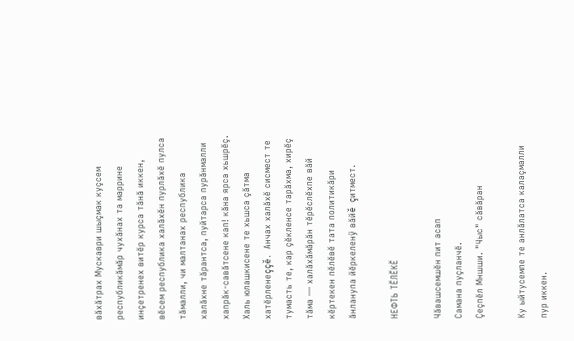вăхăтрах Мускаври шыçмак куçсем республикăмăр чухăнах та маррине инçетренех витĕр курса тăнă иккен, вĕсем республика халăхĕн пурлăхĕ пулса тăмалли, чи малтанах республика халăхне тăрантса, пуйтарса пурăнмалли хапрăк-савăтсене кап! кăна ярса хьшрĕç. Халь юлашкисене те хьшса çăтма хатĕрленеççĕ. Анчах халăхĕ сисмест те тумасть те, кар çĕкленсе тарăхма, хирĕç тăма — халăхăмăрăн тĕрĕслĕхпе вăй кĕртекен пĕлĕвĕ тата политикăри ăнланупа йĕркеленÿ вăйĕ çитмест.

НЕФТЬ ТĔЛĔКĔ

Чăвашсемшĕн пит асап
Самана пуçланчĕ.
Çеçпĕл Мншши. "Чыс" сăвăран

Ку ыйтусемпе те анлăлатса калаçмалли пур иккен.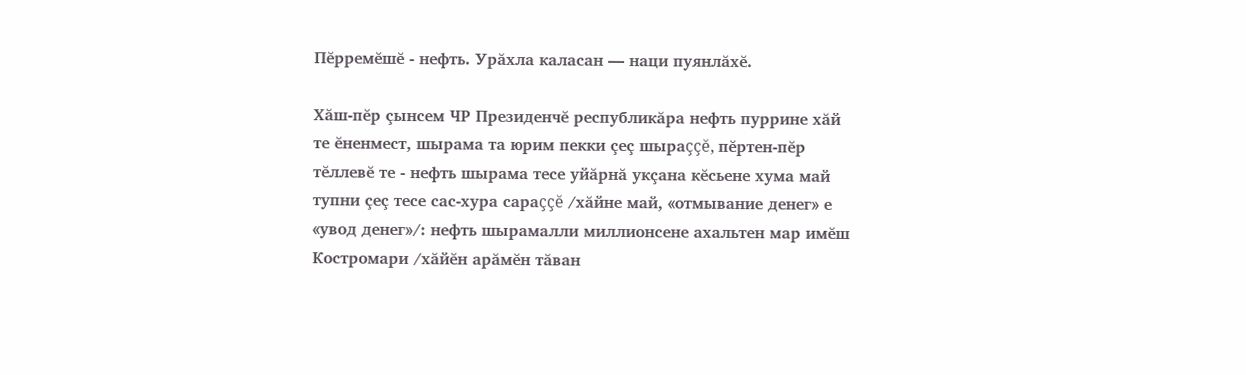Пĕрремĕшĕ - нефть. Урăхла каласан — наци пуянлăхĕ.

Хăш-пĕр çынсем ЧР Президенчĕ республикăра нефть пуррине хăй те ĕненмест, шырама та юрим пекки çеç шыраççĕ, пĕртен-пĕр тĕллевĕ те - нефть шырама тесе уйăрнă укçана кĕсьене хума май тупни çеç тесе сас-хура сараççĕ /хăйне май, «отмывание денег» е «увод денег»/: нефть шырамалли миллионсене ахальтен мар имĕш Костромари /хăйĕн арăмĕн тăван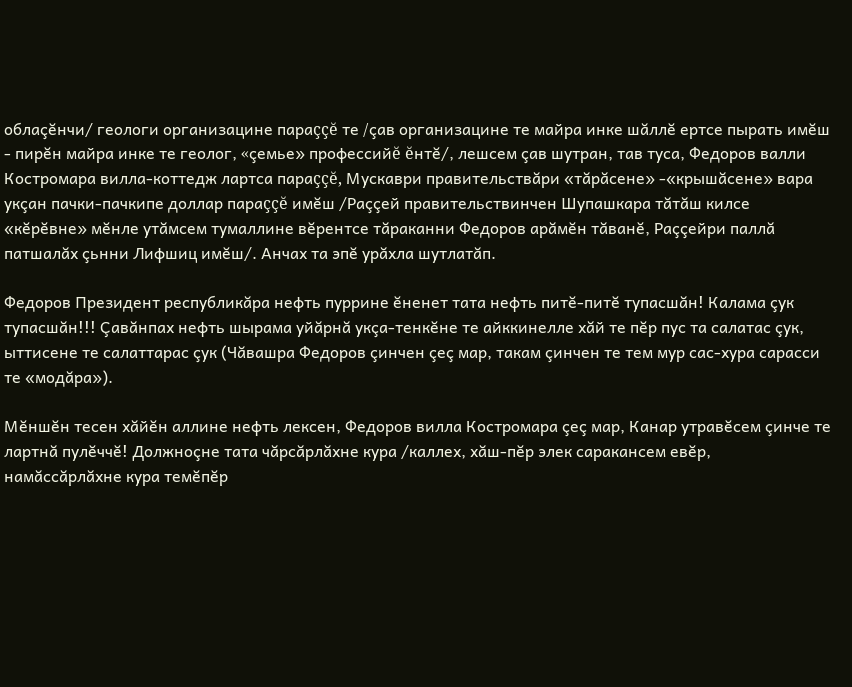облаçĕнчи/ геологи организацине параççĕ те /çав организацине те майра инке шăллĕ ертсе пырать имĕш - пирĕн майра инке те геолог, «çемье» профессийĕ ĕнтĕ/, лешсем çав шутран, тав туса, Федоров валли Костромара вилла-коттедж лартса параççĕ, Мускаври правительствăри «тăрăсене» -«крышăсене» вара укçан пачки-пачкипе доллар параççĕ имĕш /Раççей правительствинчен Шупашкара тăтăш килсе «кĕрĕвне» мĕнле утăмсем тумаллине вĕрентсе тăраканни Федоров арăмĕн тăванĕ, Раççейри паллă патшалăх çьнни Лифшиц имĕш/. Анчах та эпĕ урăхла шутлатăп.

Федоров Президент республикăра нефть пуррине ĕненет тата нефть питĕ-питĕ тупасшăн! Калама çук тупасшăн!!! Çавăнпах нефть шырама уйăрнă укçа-тенкĕне те айккинелле хăй те пĕр пус та салатас çук, ыттисене те салаттарас çук (Чăвашра Федоров çинчен çеç мар, такам çинчен те тем мур сас-хура сарасси те «модăра»).

Мĕншĕн тесен хăйĕн аллине нефть лексен, Федоров вилла Костромара çеç мар, Канар утравĕсем çинче те лартнă пулĕччĕ! Должноçне тата чăрсăрлăхне кура /каллех, хăш-пĕр элек саракансем евĕр, намăссăрлăхне кура темĕпĕр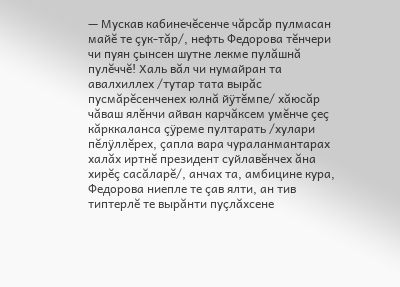— Мускав кабинечĕсенче чăрсăр пулмасан майĕ те çук-тăр/, нефть Федорова тĕнчери чи пуян çынсен шутне лекме пулăшнă пулĕччĕ! Халь вăл чи нумайран та авалхиллех /тутар тата вырăс пусмăрĕсенченех юлнă йÿтĕмпе/ хăюсăр чăваш ялĕнчи айван карчăксем умĕнче çеç кăрккаланса çÿреме пултарать /хулари пĕлÿллĕрех, çапла вара чураланмантарах халăх иртнĕ президент суйлавĕнчех ăна хирĕç сасăларĕ/, анчах та, амбицине кура, Федорова ниепле те çав ялти, ан тив типтерлĕ те вырăнти пуçлăхсене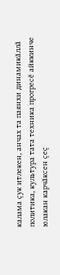калама çук итлекен, анчах та паянхи динамикăллă политика, культура тата техника прогресĕ айккинче юлакан карчăксен çеç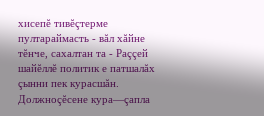хисепĕ тивĕçтерме пултараймасть - вăл хăйне тĕнче, сахалтан та - Раççей шайĕллĕ политик е патшалăх çынни пек курасшăн. Должноçĕсене кура—çапла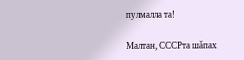пулмалла та!

Малтан, СССРта шăпах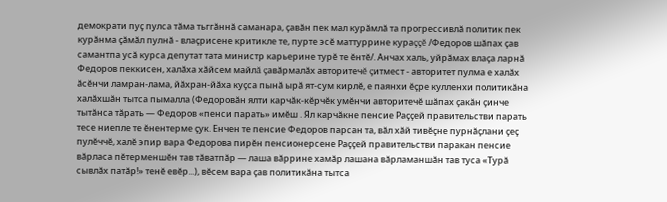демократи пуç пулса тăма тьггăннă саманара, çавăн пек мал курăмлă та прогрессивлă политик пек курăнма çăмăл пулнă - влаçрисене критикле те, пурте эсĕ маттуррине кураççĕ /Федоров шăпах çав самантпа усă курса депутат тата министр карьерине турĕ те ĕнтĕ/. Анчах халь, уйрăмах влаçа ларнă Федоров пеккисен, халăха хăйсем майлă çавăрмалăх авторитечĕ çитмест - авторитет пулма е халăх ăсĕнчи ламран-лама, йăхран-йăха куçса пынă ырă ят-сум кирлĕ, е паянхи ĕçре кулленхи политикăна халăхшăн тытса пымалла (Федоровăн ялти карчăк-кĕрчĕк умĕнчи авторитечĕ шăпах çакăн çинче тытăнса тăрать — Федоров «пенси парать» имĕш . Ял карчăкне пенсие Раççей правительстви парать тесе ниепле те ĕнентерме çук. Енчен те пенсие Федоров парсан та, вăл хăй тивĕçне пурнăçлани çеç пулĕччĕ, халĕ эпир вара Федорова пирĕн пенсионерсене Раççей правительстви паракан пенсие вăрласа пĕтерменшĕн тав тăватпăр — лаша вăррине хамăр лашана вăрламаншăн тав туса «Турă сывлăх патăр!» тенĕ евĕр...), вĕсем вара çав политикăна тытса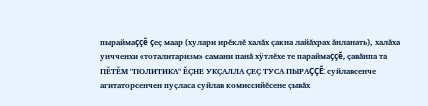пыраймаççĕ çеç маар (хулари ирĕклĕ халăх çакна лайăхрах ăнланать), халăха унчченхи «тоталитаризм» самани панă хÿтлĕхе те параймаççĕ, çавăнпа та ПĔТĔМ "ПОЛИТИКА" ĔÇНЕ УКÇАЛЛА ÇЕÇ ТУСА ПЫРАÇÇĔ: суйлавсенче агитаторсенчен пуçласа суйлав комиссийĕсене çывăх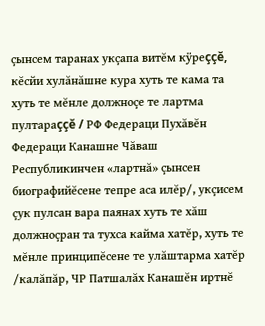çынсем таранах укçапа витĕм кÿреççĕ, кĕсйи хулăнăшне кура хуть те кама та хуть те мĕнле должноçе те лартма пултараççĕ / РФ Федераци Пухăвĕн Федераци Канашне Чăваш Республикинчен «лартнă» çынсен биографийĕсене тепре аса илĕр/, укçисем çук пулсан вара паянах хуть те хăш должноçран та тухса кайма хатĕр, хуть те мĕнле принципĕсене те улăштарма хатĕр /калăпăр, ЧР Патшалăх Канашĕн иртнĕ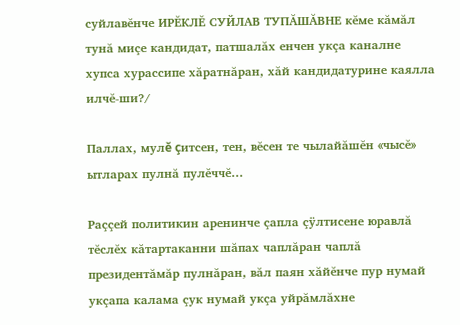суйлавĕнче ИРĔКЛĔ СУЙЛАВ ТУПĂШĂВНЕ кĕме кăмăл тунă миçе кандидат, патшалăх енчен укçа каналне хупса хурассипе хăратнăран, хăй кандидатурине каялла илчĕ-ши?/

Паллах, мулĕ çитсен, тен, вĕсен те чылайăшĕн «чысĕ» ытларах пулнă пулĕччĕ…

Раççей политикин аренинче çапла çÿлтисене юравлă тĕслĕх кăтартаканни шăпах чаплăран чаплă президентăмăр пулнăран, вăл паян хăйĕнче пур нумай укçапа калама çук нумай укçа уйрăмлăхне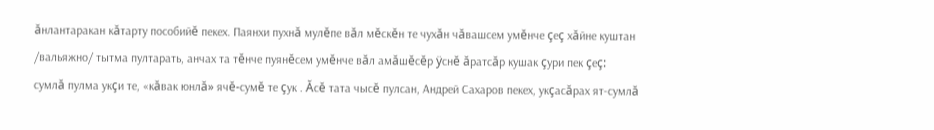ăнлантаракан кăтарту пособийĕ пекех. Паянхи пухнă мулĕпе вăл мĕскĕн те чухăн чăвашсем умĕнче çеç хăйне куштан /вальяжно/ тытма пултарать, анчах та тĕнче пуянĕсем умĕнче вăл амăшĕсĕр ÿснĕ ăратсăр кушак çури пек çеç: сумлă пулма укçи те, «кăвак юнлă» ячĕ-сумĕ те çук . Ăсĕ тата чысĕ пулсан, Андрей Сахаров пекех, укçасăрах ят-сумлă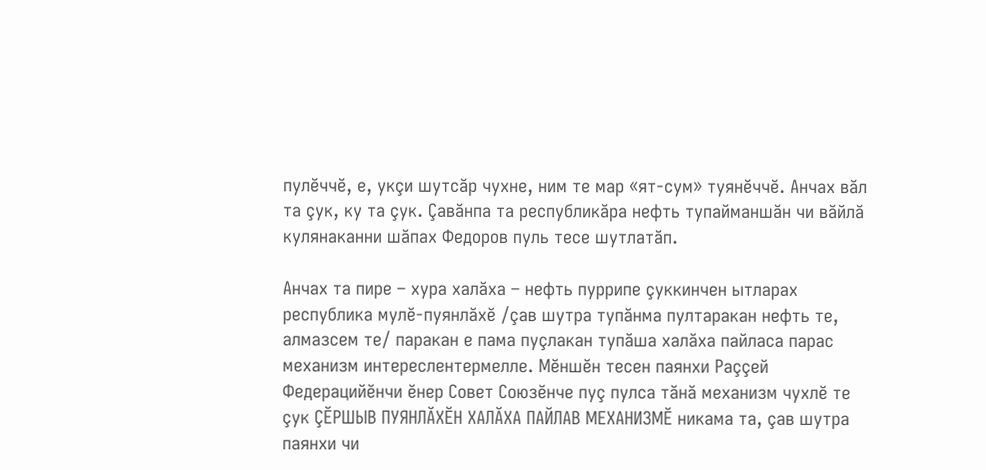пулĕччĕ, е, укçи шутсăр чухне, ним те мар «ят-сум» туянĕччĕ. Анчах вăл та çук, ку та çук. Çавăнпа та республикăра нефть тупайманшăн чи вăйлă кулянаканни шăпах Федоров пуль тесе шутлатăп.

Анчах та пире – хура халăха – нефть пуррипе çуккинчен ытларах республика мулĕ-пуянлăхĕ /çав шутра тупăнма пултаракан нефть те, алмазсем те/ паракан е пама пуçлакан тупăша халăха пайласа парас механизм интереслентермелле. Мĕншĕн тесен паянхи Раççей Федерацийĕнчи ĕнер Совет Союзĕнче пуç пулса тăнă механизм чухлĕ те çук ÇĔРШЫВ ПУЯНЛĂХĔН ХАЛĂХА ПАЙЛАВ МЕХАНИЗМĔ никама та, çав шутра паянхи чи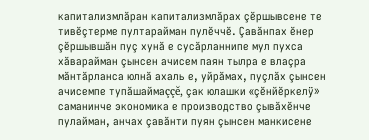капитализмлăран капитализмлăрах çĕршывсене те тивĕçтерме пултарайман пулĕччĕ. Çавăнпах ĕнер çĕршывшăн пуç хунă е сусăрланнипе мул пухса хăварайман çынсен ачисем паян тылра е влаçра мăнтăрланса юлнă ахаль е, уйрăмах, пуçлăх çынсен ачисемпе тупăшаймаççĕ, çак юлашки «çĕнйĕркелÿ» саманинче экономика е производство çывăхĕнче пулайман, анчах çавăнти пуян çынсен манкисене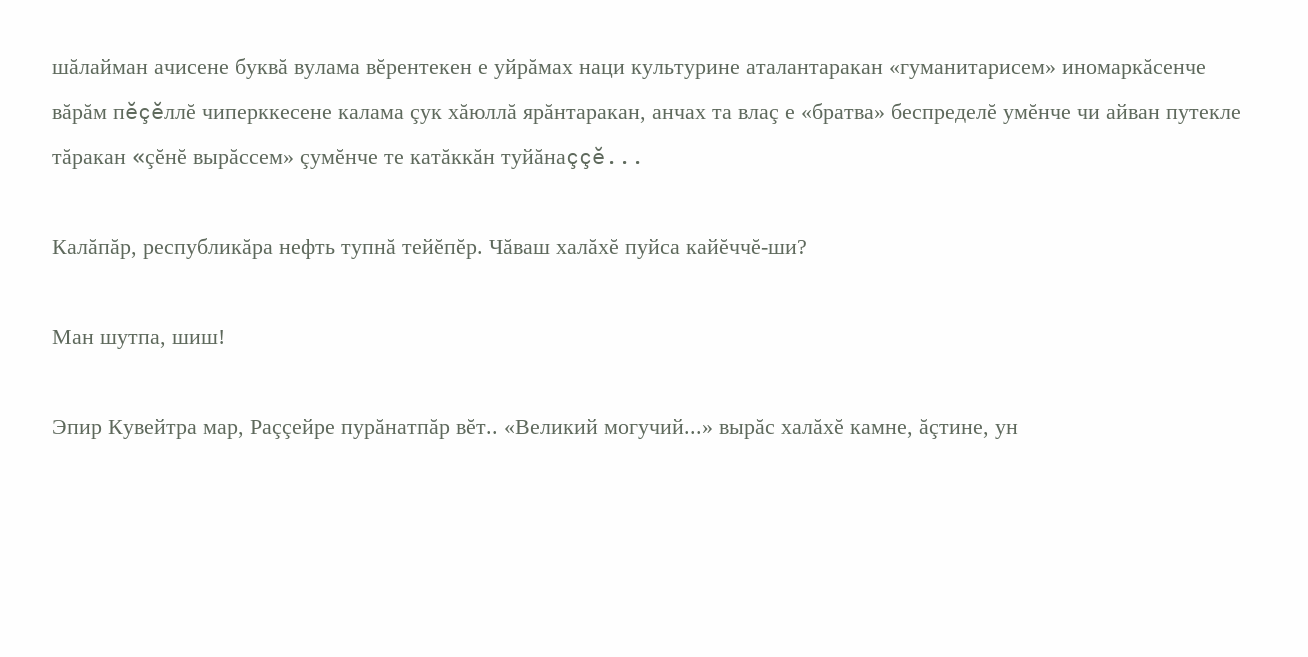шăлайман ачисене буквă вулама вĕрентекен е уйрăмах наци культурине аталантаракан «гуманитарисем» иномаркăсенче вăрăм пĕçĕллĕ чиперккесене калама çук хăюллă ярăнтаракан, анчах та влаç е «братва» беспределĕ умĕнче чи айван путекле тăракан «çĕнĕ вырăссем» çумĕнче те катăккăн туйăнаççĕ...

Калăпăр, республикăра нефть тупнă тейĕпĕр. Чăваш халăхĕ пуйса кайĕччĕ-ши?

Ман шутпа, шиш!

Эпир Кувейтра мар, Раççейре пурăнатпăр вĕт.. «Великий могучий...» вырăс халăхĕ камне, ăçтине, ун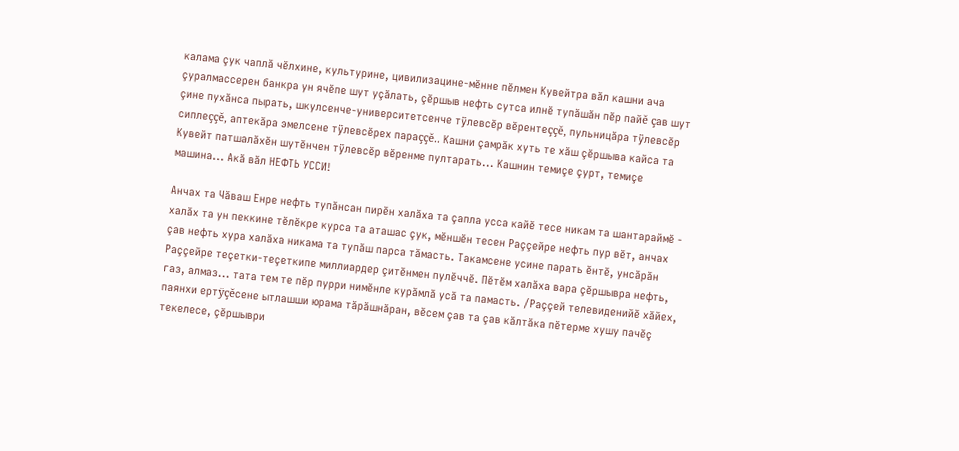калама çук чаплă чĕлхине, культурине, цивилизацине-мĕнне пĕлмен Кувейтра вăл кашни ача çуралмассерен банкра ун ячĕпе шут уçăлать, çĕршыв нефть сутса илнĕ тупăшăн пĕр пайĕ çав шут çине пухăнса пырать, шкулсенче-университетсенче тÿлевсĕр вĕрентеççĕ, пульницăра тÿлевсĕр сиплеççĕ, аптекăра эмелсене тÿлевсĕрех параççĕ.. Кашни çамрăк хуть те хăш çĕршыва кайса та Кувейт патшалăхĕн шутĕнчен тÿлевсĕр вĕренме пултарать... Кашнин темиçе çурт, темиçе машина... Акă вăл НЕФТЬ УССИ!

Анчах та Чăваш Енре нефть тупăнсан пирĕн халăха та çапла усса кайĕ тесе никам та шантараймĕ - халăх та ун пеккине тĕлĕкре курса та аташас çук, мĕншĕн тесен Раççейре нефть пур вĕт, анчах çав нефть хура халăха никама та тупăш парса тăмасть. Такамсене усине парать ĕнтĕ, унсăрăн Раççейре теçетки-теçеткипе миллиардер çитĕнмен пулĕччĕ. Пĕтĕм халăха вара çĕршывра нефть, газ, алмаз... тата тем те пĕр пурри нимĕнле курăмлă усă та памасть. /Раççей телевиденийĕ хăйех, паянхи ертÿçĕсене ытлашши юрама тăрăшнăран, вĕсем çав та çав кăлтăка пĕтерме хушу пачĕç текелесе, çĕршыври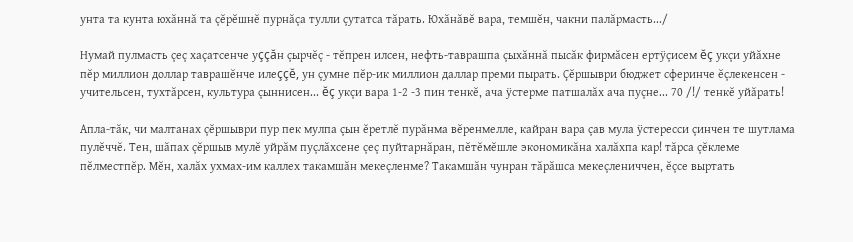унта та кунта юхăннă та çĕрĕшнĕ пурнăçа тулли çутатса тăрать. Юхăнăвĕ вара, темшĕн, чакни палăрмасть.../

Нумай пулмасть çеç хаçатсенче уççăн çырчĕç - тĕпрен илсен, нефть-таврашпа çыхăннă пысăк фирмăсен ертÿçисем ĕç укçи уйăхне пĕр миллион доллар таврашĕнче илеççĕ, ун çумне пĕр-ик миллион даллар преми пырать. Çĕршыври бюджет сферинче ĕçлекенсен - учительсен, тухтăрсен, культура çыннисен... ĕç укçи вара 1-2 -3 пин тенкĕ, ача ÿстерме патшалăх ача пуçне... 70 /!/ тенкĕ уйăрать!

Апла-тăк, чи малтанах çĕршыври пур пек мулпа çын ĕретлĕ пурăнма вĕренмелле, кайран вара çав мула ÿстересси çинчен те шутлама пулĕччĕ. Тен, шăпах çĕршыв мулĕ уйрăм пуçлăхсене çеç пуйтарнăран, пĕтĕмĕшле экономикăна халăхпа кар! тăрса çĕклеме пĕлместпĕр. Мĕн, халăх ухмах-им каллех такамшăн мекеçленме? Такамшăн чунран тăрăшса мекеçлениччен, ĕçсе выртать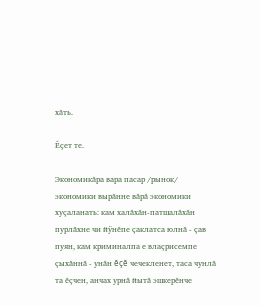хăть.

Ĕçет те.

Экономикăра вара пасар /рынок/ экономики вырăнне вăрă экономики хуçаланать: кам халăхăн-патшалăхăн пурлăхне чи йÿнĕпе çаклатса юлнă - çав пуян, кам криминалпа е влаçрисемпе çыхăннă - унăн ĕçĕ чечекленет, таса чунлă та ĕçчен, анчах урнă йытă эшкерĕнче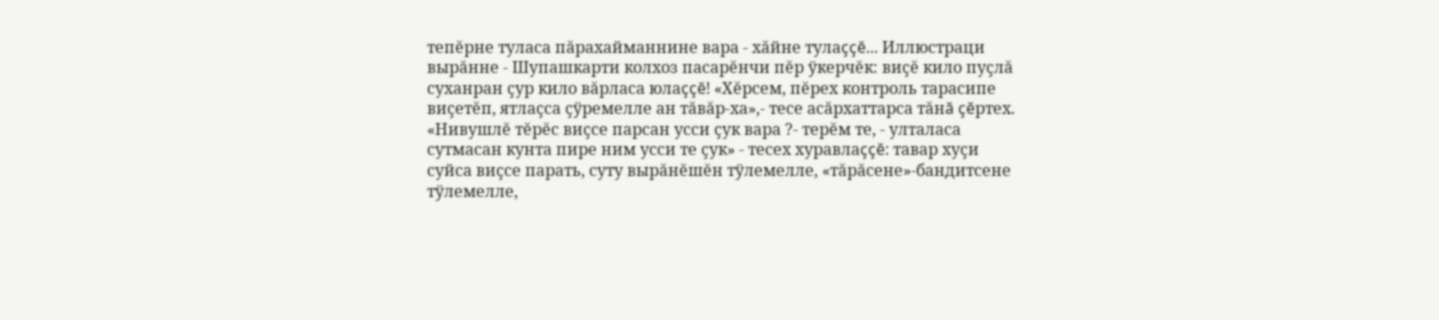тепĕрне туласа пăрахайманнине вара - хăйне тулаççĕ... Иллюстраци вырăнне - Шупашкарти колхоз пасарĕнчи пĕр ÿкерчĕк: виçĕ кило пуçлă суханран çур кило вăрласа юлаççĕ! «Хĕрсем, пĕрех контроль тарасипе виçетĕп, ятлаçса çÿремелле ан тăвăр-ха»,- тесе асăрхаттарса тăнă çĕртех. «Нивушлĕ тĕрĕс виçсе парсан усси çук вара ?- терĕм те, - улталаса сутмасан кунта пире ним усси те çук» - тесех хуравлаççĕ: тавар хуçи суйса виçсе парать, суту вырăнĕшĕн тÿлемелле, «тăрăсене»-бандитсене тÿлемелле,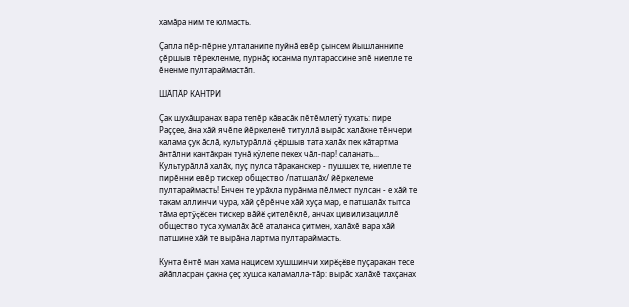хамăра ним те юлмасть.

Çапла пĕр-пĕрне улталанипе пуйнă евĕр çынсем йышланнипе çĕршыв тĕрекленме, пурнăç юсанма пултарассине эпĕ ниепле те ĕненме пултараймастăп.

ШĂПĂР КАНТРИ

Çак шухăшранах вара тепĕр кăвасăк пĕтĕмлетÿ тухать: пире Раççее, ăна хăй ячĕпе йĕркеленĕ титуллă вырăс халăхне тĕнчери калама çук ăслă, культурăллă çĕршыв тата халăх пек кăтартма ăнтăлни кантăкран тунă кÿлепе пекех чăл-пар! саланать... Культурăллă халăх, пуç пулса тăраканскер - пушшех те, ниепле те пирĕнни евĕр тискер общество /патшалăх/ йĕркелеме пултараймасть! Енчен те урăхла пурăнма пĕлмест пулсан - е хăй те такам аллинчи чура, хăй çĕрĕнче хăй хуçа мар, е патшалăх тытса тăма ертÿçĕсен тискер вăйĕ çителĕклĕ, анчах цивилизациллĕ общество туса хумалăх ăсĕ аталанса çитмен, халăхĕ вара хăй патшине хăй те вырăна лартма пултараймасть.

Кунта ĕнтĕ ман хама нацисем хушшинчи хирĕçĕве пуçаракан тесе айăпласран çакна çеç хушса каламалла-тăр: вырăс халăхĕ тахçанах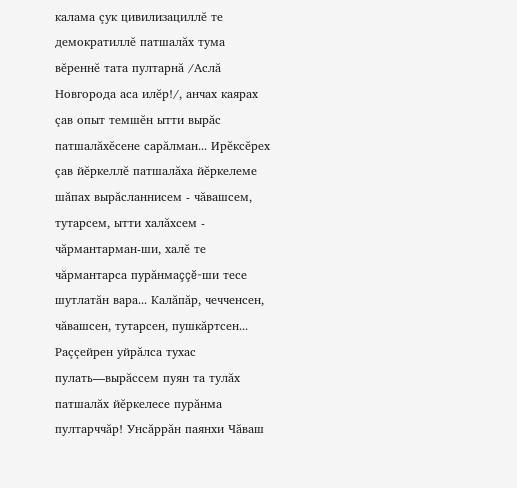калама çук цивилизациллĕ те демократиллĕ патшалăх тума вĕреннĕ тата пултарнă /Аслă Новгорода аса илĕр!/, анчах каярах çав опыт темшĕн ытти вырăс патшалăхĕсене сарăлман... Ирĕксĕрех çав йĕркеллĕ патшалăха йĕркелеме шăпах вырăсланнисем - чăвашсем, тутарсем, ытти халăхсем - чăрмантарман-ши, халĕ те чăрмантарса пурăнмаççĕ-ши тесе шутлатăн вара... Калăпăр, чечченсен, чăвашсен, тутарсен, пушкăртсен... Раççейрен уйрăлса тухас пулать—вырăссем пуян та тулăх патшалăх йĕркелесе пурăнма пултарччăр! Унсăррăн паянхи Чăваш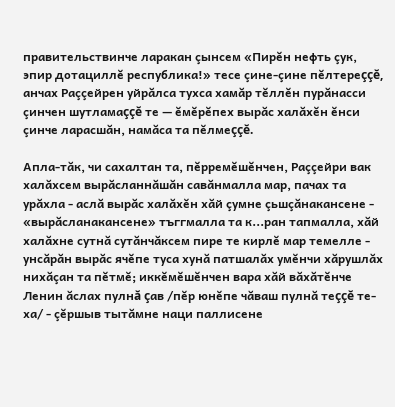правительствинче ларакан çынсем «Пирĕн нефть çук, эпир дотациллĕ республика!» тесе çине-çине пĕлтереççĕ, анчах Раççейрен уйрăлса тухса хамăр тĕллĕн пурăнасси çинчен шутламаççĕ те — ĕмĕрĕпех вырăс халăхĕн ĕнси çинче ларасшăн, намăса та пĕлмеççĕ.

Апла-тăк, чи сахалтан та, пĕрремĕшĕнчен, Раççейри вак халăхсем вырăсланнăшăн савăнмалла мар, пачах та урăхла - аслă вырăс халăхĕн хăй çумне çьшçăнакансене - «вырăсланакансене» тъггмалла та к...ран тапмалла, хăй халăхне сутнă сутăнчăксем пире те кирлĕ мар темелле - унсăрăн вырăс ячĕпе туса хунă патшалăх умĕнчи хăрушлăх нихăçан та пĕтмĕ; иккĕмĕшĕнчен вара хăй вăхăтĕнче Ленин ăслах пулнă çав /пĕр юнĕпе чăваш пулнă теççĕ те-ха/ - çĕршыв тытăмне наци паллисене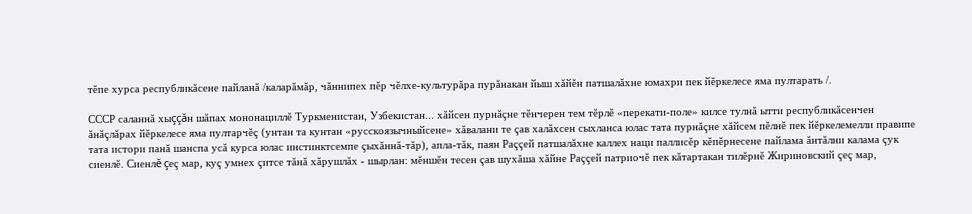тĕпе хурса республикăсене пайланă /каларăмăр, чăннипех пĕр чĕлхе-культурăра пурăнакан йыш хăйĕн патшалăхне юмахри пек йĕркелесе яма пултарать /.

СССР саланнă хыççăн шăпах мононациллĕ Туркменистан, Узбекистан... хăйсен пурнăçне тĕнчерен тем тĕрлĕ «перекати-поле» килсе тулнă ытти республикăсенчен ăнăçлăрах йĕркелесе яма пултарчĕç (унтан та кунтан «русскоязычныйсене» хăвалани те çав халăхсен сыхланса юлас тата пурнăçне хăйсем пĕлнĕ пек йĕркелемелли правипе тата истори панă шанспа усă курса юлас инстинктсемпе çыхăннă-тăр), апла-тăк, паян Раççей патшалăхне каллех наци паллисĕр кĕпĕрнесене пайлама ăнтăлни калама çук сиенлĕ. Сиенлĕ çеç мар, куç умнех çитсе тăнă хăрушлăх - шырлан: мĕншĕн тесен çав шухăша хăйне Раççей патриочĕ пек кăтартакан тилĕрнĕ Жириновский çеç мар,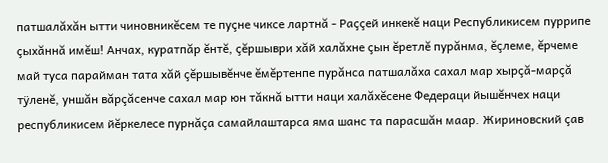патшалăхăн ытти чиновникĕсем те пуçне чиксе лартнă - Раççей инкекĕ наци Республикисем пуррипе çыхăннă имĕш! Анчах, куратпăр ĕнтĕ, çĕршыври хăй халăхне çын ĕретлĕ пурăнма, ĕçлеме, ĕрчеме май туса парайман тата хăй çĕршывĕнче ĕмĕртенпе пурăнса патшалăха сахал мар хырçă-марçă тÿленĕ, уншăн вăрçăсенче сахал мар юн тăкнă ытти наци халăхĕсене Федераци йышĕнчех наци республикисем йĕркелесе пурнăçа самайлаштарса яма шанс та парасшăн маар. Жириновский çав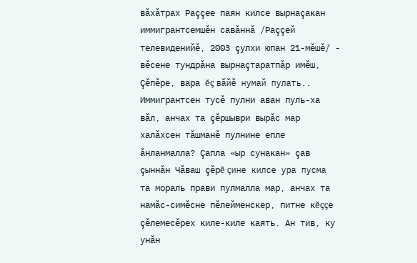вăхăтрах Раççее паян килсе вырнаçакан иммигрантсемшĕн савăннă /Раççей телевиденийĕ, 2003 çулхи юпан 21-мĕшĕ/ - вĕсене тундрăна вырнаçтаратпăр имĕш, Çĕпĕре, вара ĕç вăйĕ нумай пулать.. Иммигрантсен тусĕ пулни аван пуль-ха вăл, анчах та çĕршыври вырăс мар халăхсен тăшманĕ пулнине епле ăнланмалла? Çапла «ыр сунакан» çав çыннăн Чăваш çĕрĕ çине килсе ура пусма та мораль прави пулмалла мар, анчах та намăс-симĕсне пĕлейменскер, питне кĕççе çĕлемесĕрех киле-киле каять. Ан тив, ку унăн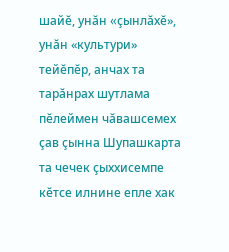шайĕ, унăн «çынлăхĕ», унăн «культури» тейĕпĕр, анчах та тарăнрах шутлама пĕлеймен чăвашсемех çав çынна Шупашкарта та чечек çыххисемпе кĕтсе илнине епле хак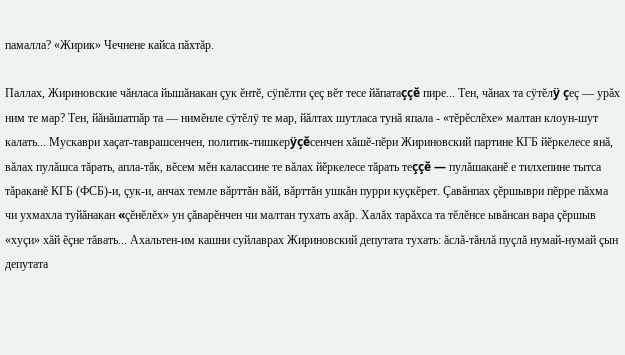памалла? «Жирик» Чечнене кайса пăхтăр.

Паллах, Жириновские чăнласа йышăнакан çук ĕнтĕ, сÿпĕлти çеç вĕт тесе йăпатаççĕ пире... Тен, чăнах та сÿтĕлÿ çеç — урăх ним те мар? Тен, йăнăшатпăр та — нимĕнле сÿтĕлÿ те мар, йăлтах шутласа тунă япала - «тĕрĕслĕхе» малтан клоун-шут калать... Мускаври хаçат-таврашсенчен, политик-тишкерÿçĕсенчен хăшĕ-пĕри Жириновский партине КГБ йĕркелесе янă, вăлах пулăшса тăрать, апла-тăк, вĕсем мĕн калассине те вăлах йĕркелесе тăрать теççĕ — пулăшаканĕ е тилхепине тытса тăраканĕ КГБ (ФСБ)-и, çук-и, анчах темле вăрттăн вăй, вăрттăн ушкăн пурри куçкĕрет. Çавăнпах çĕршыври пĕрре пăхма чи ухмахла туйăнакан «çĕнĕлĕх» ун çăварĕнчен чи малтан тухать ахăр. Халăх тарăхса та тĕлĕнсе ывăнсан вара çĕршыв «хуçи» хăй ĕçне тăвать... Ахальтен-им кашни суйлаврах Жириновский депутата тухать: ăслă-тăнлă пуçлă нумай-нумай çын депутата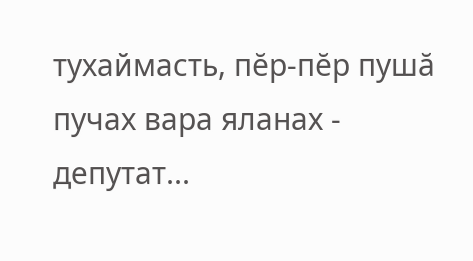тухаймасть, пĕр-пĕр пушă пучах вара яланах - депутат...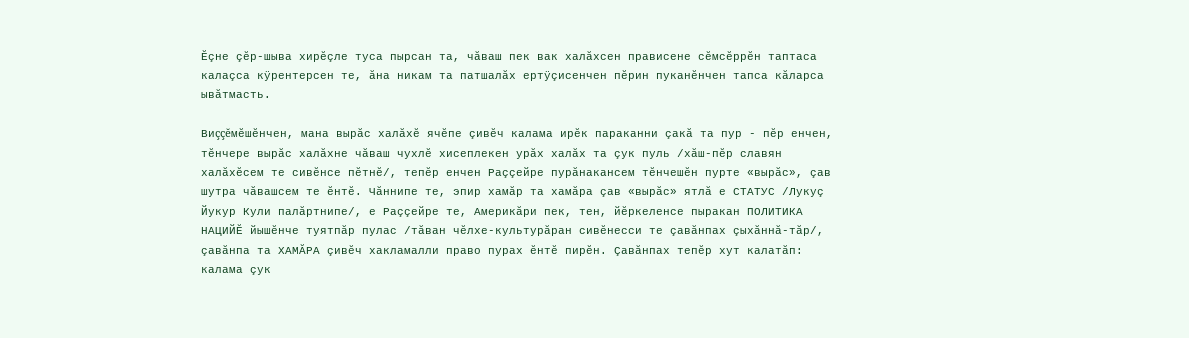Ĕçне çĕр-шыва хирĕçле туса пырсан та, чăваш пек вак халăхсен прависене сĕмсĕррĕн таптаса калаçса кÿрентерсен те, ăна никам та патшалăх ертÿçисенчен пĕрин пуканĕнчен тапса кăларса ывăтмасть.

Виççĕмĕшĕнчен, мана вырăс халăхĕ ячĕпе çивĕч калама ирĕк параканни çакă та пур - пĕр енчен, тĕнчере вырăс халăхне чăваш чухлĕ хисеплекен урăх халăх та çук пуль /хăш-пĕр славян халăхĕсем те сивĕнсе пĕтнĕ/, тепĕр енчен Раççейре пурăнакансем тĕнчешĕн пурте «вырăс», çав шутра чăвашсем те ĕнтĕ. Чăннипе те, эпир хамăр та хамăра çав «вырăс» ятлă е СТАТУС /Лукуç Йукур Кули палăртнипе/, е Раççейре те, Америкăри пек, тен, йĕркеленсе пыракан ПОЛИТИКА НАЦИЙĔ йышĕнче туятпăр пулас /тăван чĕлхе-культурăран сивĕнесси те çавăнпах çыхăннă-тăр/, çавăнпа та ХАМĂРА çивĕч хакламалли право пурах ĕнтĕ пирĕн. Çавăнпах тепĕр хут калатăп: калама çук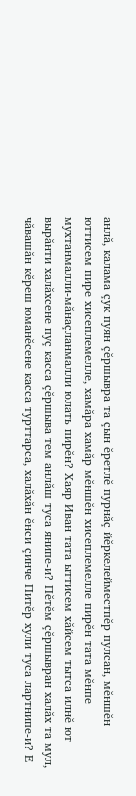анлă, калама çук пуян çĕршывра та çын ĕретлĕ пурнăç йĕркелейместпĕр пулсан, мĕншĕн юттисем пире хисеплемелле, хамăра хамăр мĕншĕн хисеплемелле пирĕн тата мĕнпе мухтанмалли-мăнаçланмалли юлать пирĕн? Хаяр Иван тата ыттисем хăйсем тытса илнĕ ют вырăнти халăхсене пуç касса çĕршыва тем анлăш туса янипе-и? Пĕтĕм çĕршывран халăх та мул, чăвашăн кĕреш юманĕсене касса турттарса, халăхăн ĕнси çинче Питĕр хули туса лартнипе-и? Е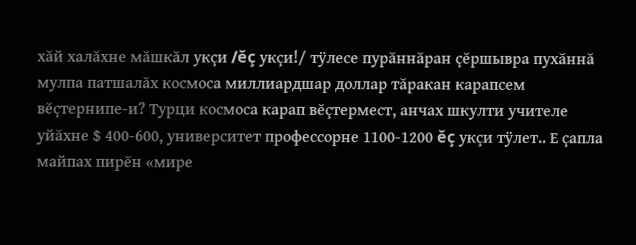хăй халăхне мăшкăл укçи /ĕç укçи!/ тÿлесе пурăннăран çĕршывра пухăннă мулпа патшалăх космоса миллиардшар доллар тăракан карапсем вĕçтернипе-и? Турци космоса карап вĕçтермест, анчах шкулти учителе уйăхне $ 400-600, университет профессорне 1100-1200 ĕç укçи тÿлет.. Е çапла майпах пирĕн «мире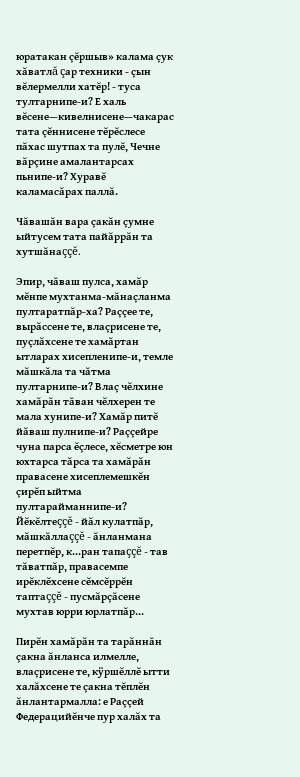юратакан çĕршыв» калама çук хăватлă çар техники - çын вĕлермелли хатĕр! - туса тултарнипе-и? Е халь вĕсене—кивелнисене—чакарас тата çĕннисене тĕрĕслесе пăхас шутпах та пулĕ, Чечне вăрçине амалантарсах пьнипе-и? Хуравĕ каламасăрах паллă.

Чăвашăн вара çакăн çумне ыйтусем тата пайăррăн та хутшăнаççĕ.

Эпир, чăваш пулса, хамăр мĕнпе мухтанма-мăнаçланма пултаратпăр-ха? Раççее те, вырăссене те, влаçрисене те, пуçлăхсене те хамăртан ытларах хисепленипе-и, темле мăшкăла та чăтма пултарнипе-и? Влаç чĕлхине хамăрăн тăван чĕлхерен те мала хунипе-и? Хамăр питĕ йăваш пулнипе-и? Раççейре чуна парса ĕçлесе, хĕсметре юн юхтарса тăрса та хамăрăн правасене хисеплемешкĕн çирĕп ыйтма пултарайманнипе-и? Йĕкĕлтеççĕ - йăл кулатпăр, мăшкăллаççĕ - ăнланмана перетпĕр, к...ран тапаççĕ - тав тăватпăр, правасемпе ирĕклĕхсене сĕмсĕррĕн таптаççĕ - пусмăрçăсене мухтав юрри юрлатпăр...

Пирĕн хамăрăн та тарăннăн çакна ăнланса илмелле, влаçрисене те, кÿршĕллĕ ытти халăхсене те çакна тĕплĕн ăнлантармалла: е Раççей Федерацийĕнче пур халăх та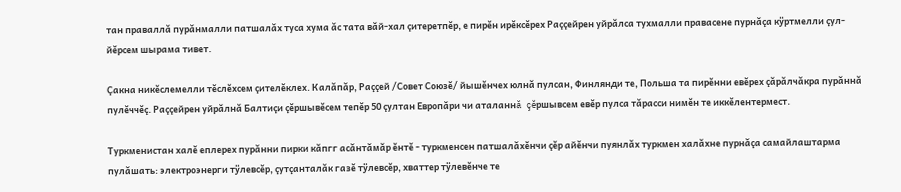тан праваллă пурăнмалли патшалăх туса хума ăс тата вăй-хал çитеретпĕр, е пирĕн ирĕксĕрех Раççейрен уйрăлса тухмалли правасене пурнăçа кÿртмелли çул-йĕрсем шырама тивет.

Çакна никĕслемелли тĕслĕхсем çителĕклех. Калăпăр, Раççей /Совет Союзĕ/ йышĕнчех юлнă пулсан, Финлянди те, Польша та пирĕнни евĕрех çăрăлчăкра пурăннă пулĕччĕç. Раççейрен уйрăлнă Балтиçи çĕршывĕсем тепĕр 50 çултан Европăри чи аталаннă çĕршывсем евĕр пулса тăрасси нимĕн те иккĕлентермест.

Туркменистан халĕ еплерех пурăнни пирки кăпгг асăнтăмăр ĕнтĕ - туркменсен патшалăхĕнчи çĕр айĕнчи пуянлăх туркмен халăхне пурнăçа самайлаштарма пулăшать: электроэнерги тÿлевсĕр, çутçанталăк газĕ тÿлевсĕр, хваттер тÿлевĕнче те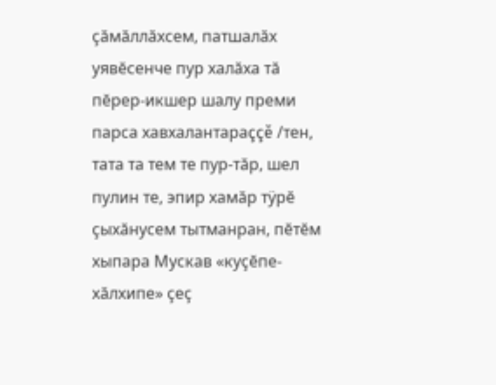çăмăллăхсем, патшалăх уявĕсенче пур халăха тă пĕрер-икшер шалу преми парса хавхалантараççĕ /тен, тата та тем те пур-тăр, шел пулин те, эпир хамăр тÿрĕ çыхăнусем тытманран, пĕтĕм хыпара Мускав «куçĕпе-хăлхипе» çеç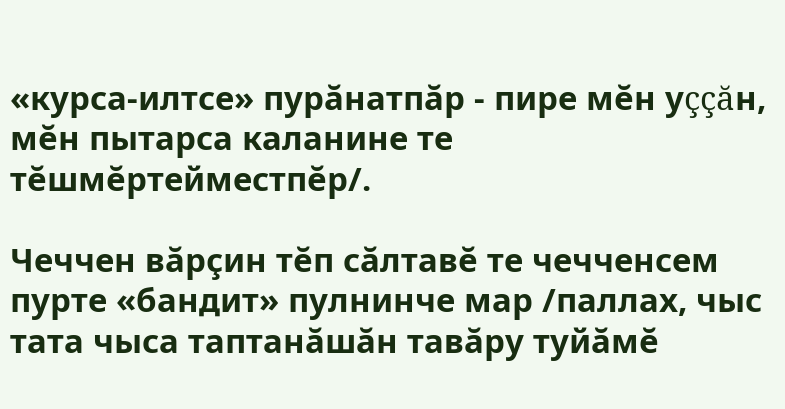«курса-илтсе» пурăнатпăр - пире мĕн уççăн, мĕн пытарса каланине те тĕшмĕртейместпĕр/.

Чеччен вăрçин тĕп сăлтавĕ те чечченсем пурте «бандит» пулнинче мар /паллах, чыс тата чыса таптанăшăн тавăру туйăмĕ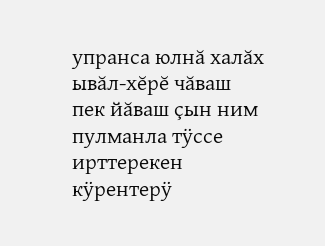упранса юлнă халăх ывăл-хĕрĕ чăваш пек йăваш çын ним пулманла тÿссе ирттерекен кÿрентерÿ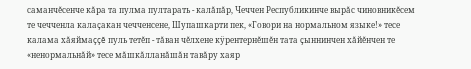саманчĕсенче кăра та пулма пултарать - калăпăр, Чеччен Республикинче вырăс чиновникĕсем те чечченла калаçакан чечченсене, Шупашкарти пек, «Говори на нормальном языке!» тесе калама хăяймаççĕ пуль тетĕп - тăван чĕлхене кÿрентернĕшĕн тата çыннинчен хăйĕнчен те «ненормальнăй» тесе мăшкăлланăшăн тавăру хаяр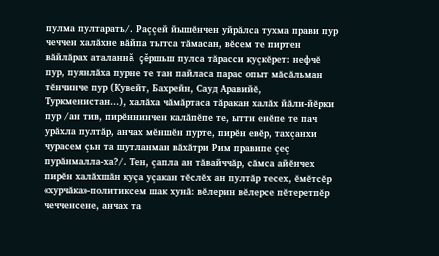пулма пултарать/. Раççей йышĕнчен уйрăлса тухма прави пур чеччен халăхне вăйпа тьггса тăмасан, вĕсем те пиртен вăйлăрах аталаннă çĕршьш пулса тăрасси куçкĕрет: нефчĕ пур, пуянлăха пурне те тан пайласа парас опыт мăсăльман тĕнчинче пур (Кувейт, Бахрейн, Сауд Аравийĕ, Туркменистан...), халăха чăмăртаса тăракан халăх йăли-йĕрки пур /ан тив, пирĕннинчен калăпĕпе те, ытти енĕпе те пач урăхла пултăр, анчах мĕншĕн пурте, пирĕн евĕр, тахçанхи чурасем çьн та шутланман вăхăтри Рим правипе çеç пурăнмалла-ха?/. Тен, çапла ан тăвайччăр, сăмса айĕнчех пирĕн халăхшăн куçа уçакан тĕслĕх ан пултăр тесех, ĕмĕтсĕр «хурчăка»-политиксем шак хунă: вĕлерин вĕлерсе пĕтеретпĕр чечченсене, анчах та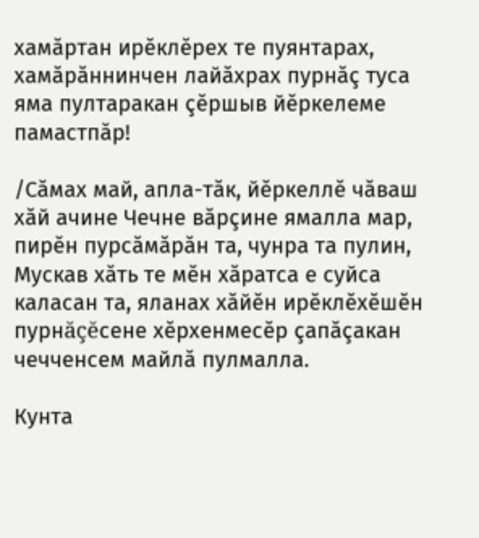хамăртан ирĕклĕрех те пуянтарах, хамăрăннинчен лайăхрах пурнăç туса яма пултаракан çĕршыв йĕркелеме памастпăр!

/Сăмах май, апла-тăк, йĕркеллĕ чăваш хăй ачине Чечне вăрçине ямалла мар, пирĕн пурсăмăрăн та, чунра та пулин, Мускав хăть те мĕн хăратса е суйса каласан та, яланах хăйĕн ирĕклĕхĕшĕн пурнăçĕсене хĕрхенмесĕр çапăçакан чечченсем майлă пулмалла.

Кунта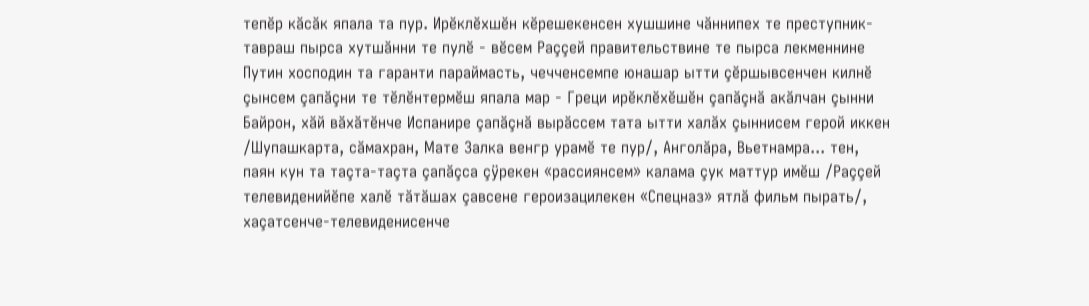тепĕр кăсăк япала та пур. Ирĕклĕхшĕн кĕрешекенсен хушшине чăннипех те преступник-тавраш пырса хутшăнни те пулĕ - вĕсем Раççей правительствине те пырса лекменнине Путин хосподин та гаранти параймасть, чечченсемпе юнашар ытти çĕршывсенчен килнĕ çынсем çапăçни те тĕлĕнтермĕш япала мар - Греци ирĕклĕхĕшĕн çапăçнă акăлчан çынни Байрон, хăй вăхăтĕнче Испанире çапăçнă вырăссем тата ытти халăх çыннисем герой иккен /Шупашкарта, сăмахран, Мате Залка венгр урамĕ те пур/, Анголăра, Вьетнамра... тен, паян кун та таçта-таçта çапăçса çÿрекен «рассиянсем» калама çук маттур имĕш /Раççей телевиденийĕпе халĕ тăтăшах çавсене героизацилекен «Спецназ» ятлă фильм пырать/, хаçатсенче-телевиденисенче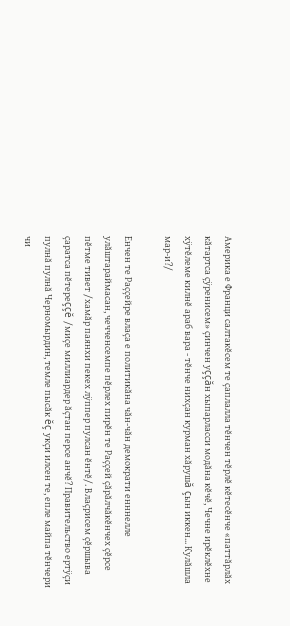Америка е Франци салтакĕсем те çаплалла тĕнчен тĕрлĕ кĕтесĕнче «паттăрлăх кăтартса çÿренисем» çинчен уççăн хыпарласси модăна кĕчĕ, Чечне ирĕклĕхне хÿтĕлеме килнĕ араб вара - тĕнче нихçан курман хăрушă çын иккен... Кулăшла мар-и?/

Енчен те Раççейре влаçа е политикăна чăн-чăн демократи енннелле улăштараймасан, чечченсемпе пĕрлех пирĕн те Раççей çăрăлчăкĕнчех çĕрсе пĕтме тивет /хамăр паянхи пекех лÿппер пулсан ĕнтĕ/. Влаçрисем çĕршыва çаратса пĕтереççĕ /миçе миллиардер ăçтан персе анчĕ? Правительство ертÿçи пулнă пулнă Черномырдин, темле пысăк ĕç укçи илсен те, епле майпа тĕнчери чи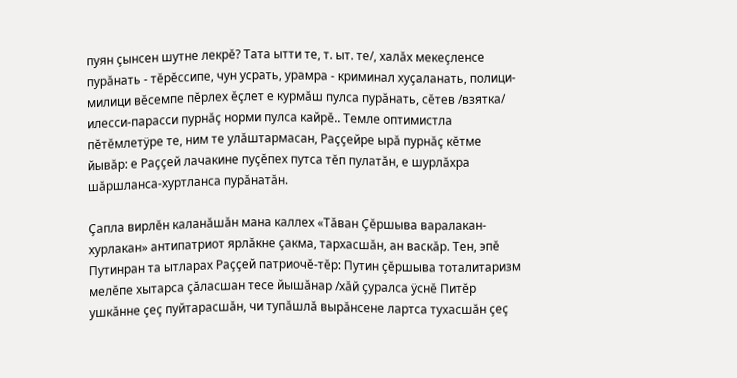пуян çынсен шутне лекрĕ? Тата ытти те, т. ыт. те/, халăх мекеçленсе пурăнать - тĕрĕссипе, чун усрать, урамра - криминал хуçаланать, полици-милици вĕсемпе пĕрлех ĕçлет е курмăш пулса пурăнать, сĕтев /взятка/ илесси-парасси пурнăç норми пулса кайрĕ.. Темле оптимистла пĕтĕмлетÿре те, ним те улăштармасан, Раççейре ырă пурнăç кĕтме йывăр: е Раççей лачакине пуçĕпех путса тĕп пулатăн, е шурлăхра шăршланса-хуртланса пурăнатăн.

Çапла вирлĕн каланăшăн мана каллех «Тăван Çĕршыва варалакан-хурлакан» антипатриот ярлăкне çакма, тархасшăн, ан васкăр. Тен, эпĕ Путинран та ытларах Раççей патриочĕ-тĕр: Путин çĕршыва тоталитаризм мелĕпе хытарса çăласшан тесе йышăнар /хăй çуралса ÿснĕ Питĕр ушкăнне çеç пуйтарасшăн, чи тупăшлă вырăнсене лартса тухасшăн çеç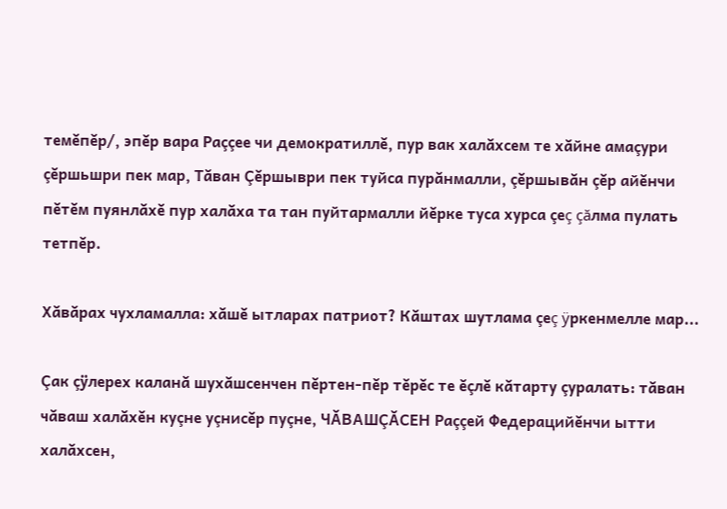темĕпĕр/, эпĕр вара Раççее чи демократиллĕ, пур вак халăхсем те хăйне амаçури çĕршьшри пек мар, Тăван Çĕршыври пек туйса пурăнмалли, çĕршывăн çĕр айĕнчи пĕтĕм пуянлăхĕ пур халăха та тан пуйтармалли йĕрке туса хурса çеç çăлма пулать тетпĕр.

Хăвăрах чухламалла: хăшĕ ытларах патриот? Кăштах шутлама çеç ÿркенмелле мар...

Çак çÿлерех каланă шухăшсенчен пĕртен-пĕр тĕрĕс те ĕçлĕ кăтарту çуралать: тăван чăваш халăхĕн куçне уçнисĕр пуçне, ЧĂВАШÇĂСЕН Раççей Федерацийĕнчи ытти халăхсен,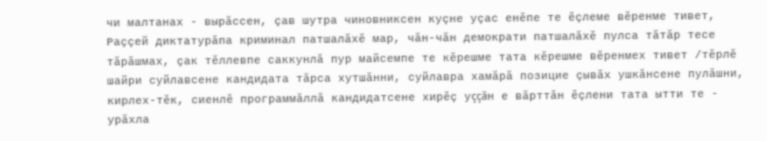чи малтанах - вырăссен, çав шутра чиновниксен куçне уçас енĕпе те ĕçлеме вĕренме тивет, Раççей диктатурăпа криминал патшалăхĕ мар, чăн-чăн демократи патшалăхĕ пулса тăтăр тесе тăрăшмах, çак тĕллевпе саккунлă пур майсемпе те кĕрешме тата кĕрешме вĕренмех тивет /тĕрлĕ шайри суйлавсене кандидата тăрса хутшăнни, суйлавра хамăрă позицие çывăх ушкăнсене пулăшни, кирлех-тĕк, сиенлĕ программăллă кандидатсене хирĕç уççăн е вăрттăн ĕçлени тата ытти те - урăхла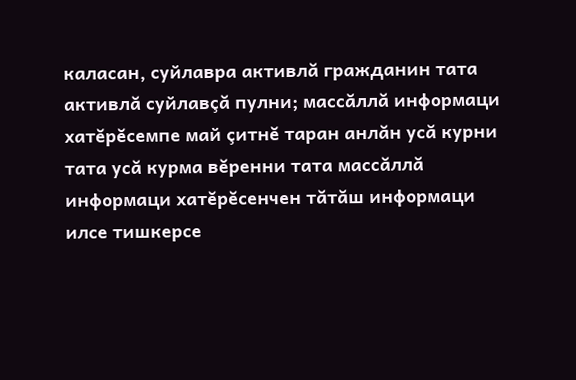каласан, суйлавра активлă гражданин тата активлă суйлавçă пулни; массăллă информаци хатĕрĕсемпе май çитнĕ таран анлăн усă курни тата усă курма вĕренни тата массăллă информаци хатĕрĕсенчен тăтăш информаци илсе тишкерсе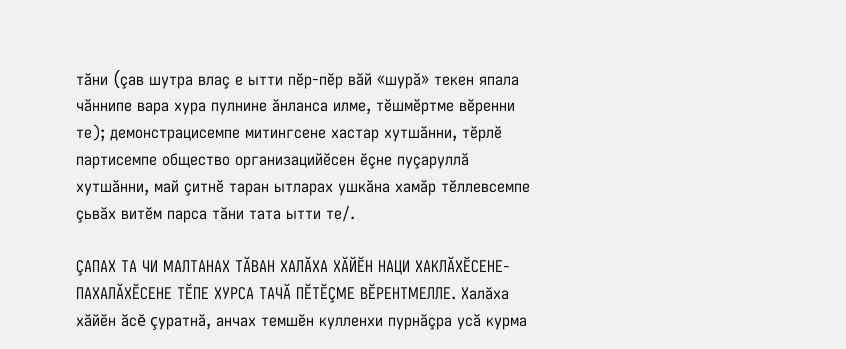тăни (çав шутра влаç е ытти пĕр-пĕр вăй «шурă» текен япала чăннипе вара хура пулнине ăнланса илме, тĕшмĕртме вĕренни те); демонстрацисемпе митингсене хастар хутшăнни, тĕрлĕ партисемпе общество организацийĕсен ĕçне пуçаруллă хутшăнни, май çитнĕ таран ытларах ушкăна хамăр тĕллевсемпе çьвăх витĕм парса тăни тата ытти те/.

ÇАПАХ ТА ЧИ МАЛТАНАХ ТĂВАН ХАЛĂХА ХĂЙĔН НАЦИ ХАКЛĂХĔСЕНЕ-ПАХАЛĂХĔСЕНЕ ТĔПЕ ХУРСА ТАЧĂ ПĔТĔÇМЕ ВĔРЕНТМЕЛЛЕ. Халăха хăйĕн ăсĕ çуратнă, анчах темшĕн кулленхи пурнăçра усă курма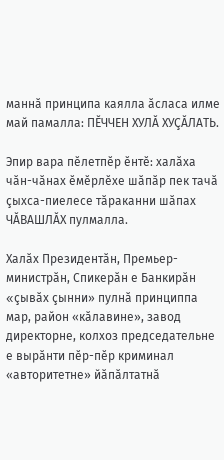маннă принципа каялла ăсласа илме май памалла: ПĔЧЧЕН ХУЛĂ ХУÇĂЛАТЬ.

Эпир вара пĕлетпĕр ĕнтĕ: халăха чăн-чăнах ĕмĕрлĕхе шăпăр пек тачă çыхса-пиелесе тăраканни шăпах ЧĂВАШЛĂХ пулмалла.

Халăх Президентăн, Премьер-министрăн, Спикерăн е Банкирăн «çывăх çынни» пулнă принциппа мар, район «кăлавине», завод директорне, колхоз председательне е вырăнти пĕр-пĕр криминал «авторитетне» йăпăлтатнă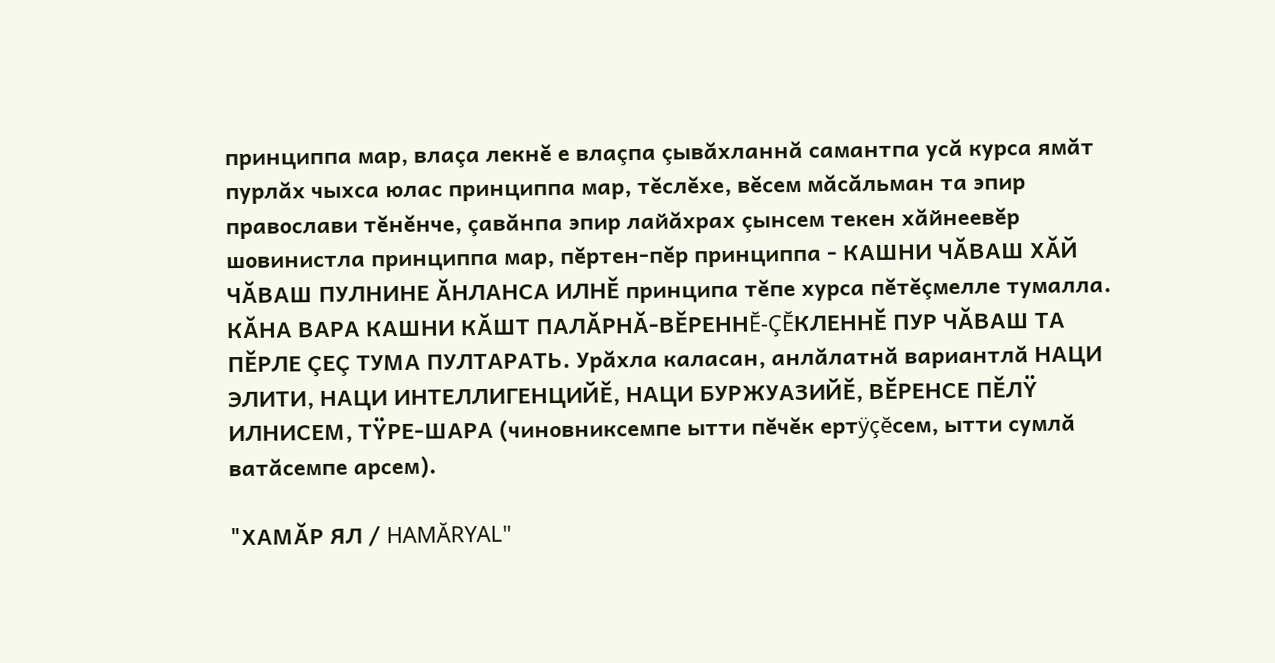принциппа мар, влаçа лекнĕ е влаçпа çывăхланнă самантпа усă курса ямăт пурлăх чыхса юлас принциппа мар, тĕслĕхе, вĕсем мăсăльман та эпир православи тĕнĕнче, çавăнпа эпир лайăхрах çынсем текен хăйнеевĕр шовинистла принциппа мар, пĕртен-пĕр принциппа - КАШНИ ЧĂВАШ ХĂЙ ЧĂВАШ ПУЛНИНЕ ĂНЛАНСА ИЛНĔ принципа тĕпе хурса пĕтĕçмелле тумалла. КĂНА ВАРА КАШНИ КĂШТ ПАЛĂРНĂ-ВĔРЕННĔ-ÇĔКЛЕННĔ ПУР ЧĂВАШ ТА ПĔРЛЕ ÇЕÇ ТУМА ПУЛТАРАТЬ. Урăхла каласан, анлăлатнă вариантлă НАЦИ ЭЛИТИ, НАЦИ ИНТЕЛЛИГЕНЦИЙĔ, НАЦИ БУРЖУАЗИЙĔ, ВĔРЕНСЕ ПĔЛŸ ИЛНИСЕМ, ТŸРЕ-ШАРА (чиновниксемпе ытти пĕчĕк ертÿçĕсем, ытти сумлă ватăсемпе арсем).

"ХАМĂР ЯЛ / HAMĂRYAL"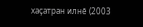хаçатран илнĕ (2003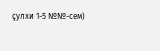çулхи 1-5 №№-сем)